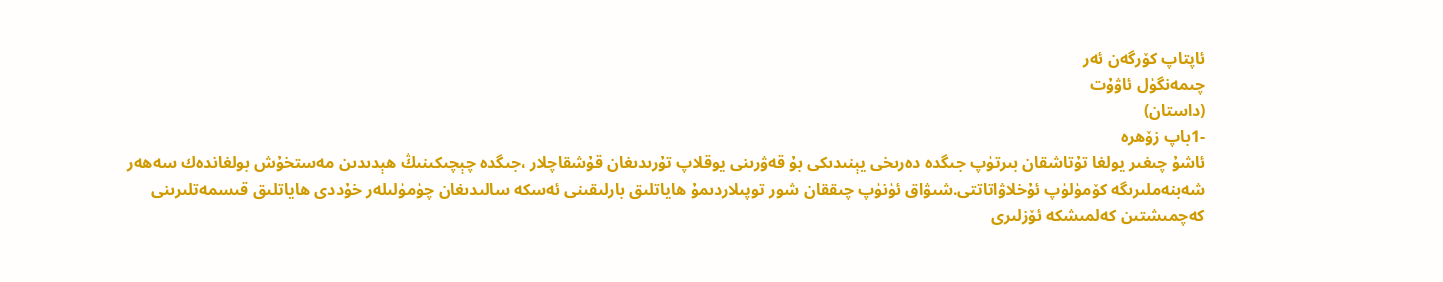ئاپتاپ كۆرگەن ئەر
چىمەنگۈل ئاۋۇت
(داستان)
-1باپ زۆھرە
ئاشۇ چىغىر يولغا تۇتاشقان بىرتۈپ جىگدە دەرىخى يېنىدىكى بۇ قەۋرىنى يوقلاپ تۇرىدىغان قۇشقاچلار ،جىگدە چېچىكىنىڭ ھېدىدىن مەستخۇش بولغاندەك سەھەر شەبنەملىرىگە كۆمۈلۈپ ئۇخلاۋاتاتتى.شىۋاق ئۈنۈپ چىققان شور توپىلاردىمۇ ھاياتلىق بارلىقىنى ئەسكە سالىدىغان چۈمۈلىلەر خۇددى ھاياتلىق قىسمەتلىرىنى كەچمىشتىن كەلمىشكە ئۆزلىرى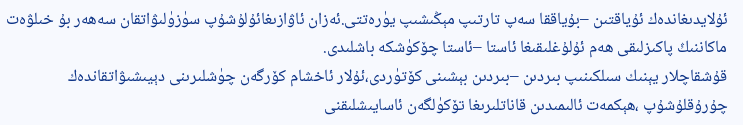ئۇلايدىغاندەك ئۇياقتىن –بۇياققا سەپ تارتىپ مېڭىشىپ يۈرەتتى.ئەزان ئاۋازىغائۇلۇشۇپ سۈزۈلىۋاتقان سەھەر بۇ خىلۋەت ماكاننىڭ پاكىزلىقى ھەم ئۇلۇغلىقىغا ئاستا –ئاستا چۆكۈشكە باشلىدى.
قۇشقاچلار يېنىك سىلكىنىپ بىردىن –بىردىن بېشىنى كۆتۈردى،ئۇلار ئاخشام كۆرگەن چۈشلىرىنى دېيىشىۋاتقاندەك چۇرۇقلۇشۇپ ،ھېكمەت ئالىمىدىن قاناتلىرىغا تۆكۈلگەن ئاسايىشلىقنى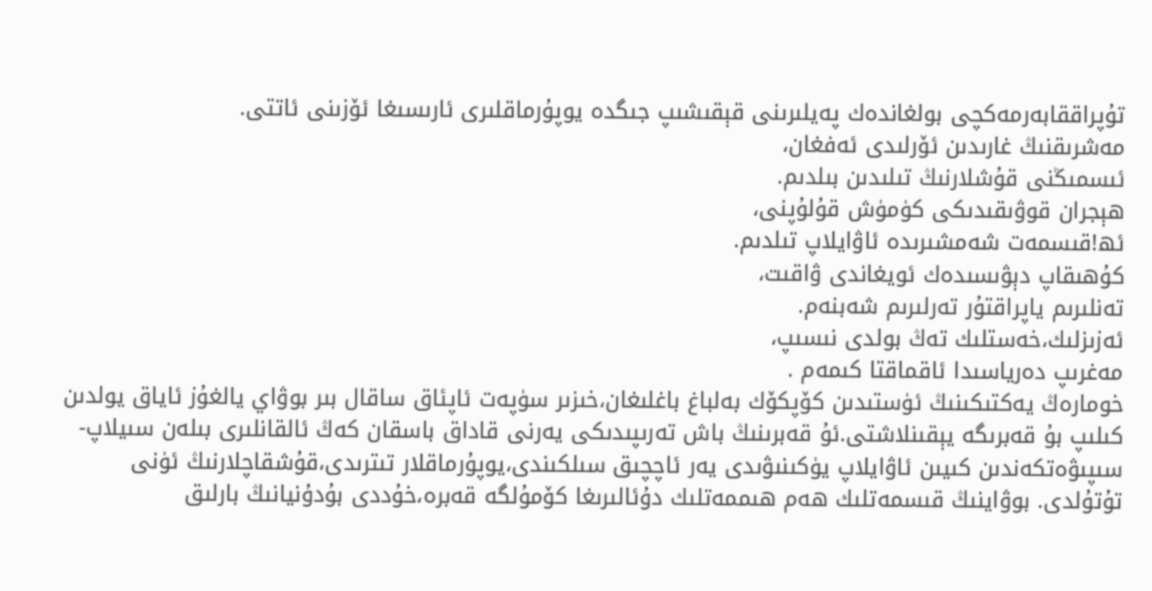تۇپراققابەرمەكچى بولغاندەك پەيلىرىنى قېقىشىپ جىگدە يوپۇرماقلىرى ئارىسىغا ئۆزىنى ئاتتى.
مەشرىقنىڭ غارىدىن ئۆرلىدى ئەفغان،
ئىسمىڭنى قۇشلارنىڭ تىلىدىن بىلدىم.
ھېجران قوۋىقىدىكى كۈمۈش قۇلۇپنى،
ئھ!قىسمەت شەمشىرىدە ئاۋايلاپ تىلدىم.
كۇھىقاپ دېۋىسىدەك ئويغاندى ۋاقىت،
تەنلىرىم ياپراقتۇر تەرلىرىم شەبنەم.
ئەزىزلىك،خەستلىك تەڭ بولدى نىسىپ،
مەغرىپ دەرياسىدا ئاقماقتا كىمەم .
خومارەڭ يەكتىكىنىڭ ئۈستىدىن كۆپكۆك بەلباغ باغلىغان،خىزىر سۈپەت ئاپئاق ساقال بىر بوۋاي يالغۇز ئاياق يولدىن كىلىپ بۇ قەبرىگە يېقىنلاشتى.ئۇ قەبرىنىڭ باش تەرىپىدىكى يەرنى قاداق باسقان كەڭ ئالقانلىرى بىلەن سىيلاپ-سىپىۋەتكەندىن كىيىن ئاۋايلاپ يۈكىنىۋىدى يەر ئاچچىق سىلكىندى،يوپۇرماقلار تىترىدى،قۇشقاچلارنىڭ ئۈنى تۇتۇلدى. بوۋاينىڭ قىسمەتلىك ھەم ھىممەتلىك دۇئالىرىغا كۆمۇلگە قەبرە،خۇددى بۇدۇنيانىڭ بارلىق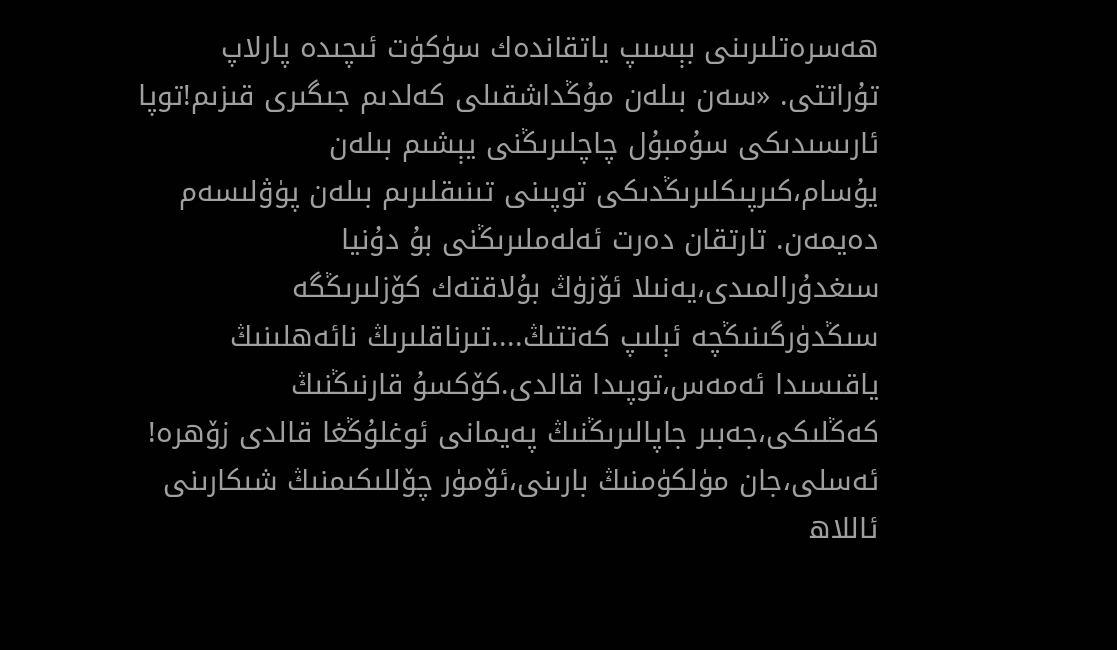ھەسرەتلىرىنى بېسىپ ياتقاندەك سۈكۈت ئىچىدە پارلاپ تۇراتتى. «سەن بىلەن مۇڭداشقىلى كەلدىم جىگىرى قىزىم!توپا ئارىسىدىكى سۇمبۇل چاچلىرىڭنى يېشىم بىلەن يۇسام،كىرپىكلىرىڭدىكى توپىنى تىنىقلىرىم بىلەن پۈۋلىسەم دەيمەن. تارتقان دەرت ئەلەملىرىڭنى بۇ دۇنيا سىغدۇرالمىدى،يەنىلا ئۆزۈڭ بۇلاقتەك كۆزلىرىڭگە سىڭدۈرگىنىڭچە ئېلىپ كەتتىڭ....تىرناقلىرىڭ نائەھلىنىڭ ياقىسىدا ئەمەس،توپىدا قالدى.كۆكسۇ قارنىڭنىڭ كەڭلىكى،جەبىر جاپالىرىڭنىڭ پەيمانى ئوغلۇڭغا قالدى زۆھرە! ئەسلى،جان مۈلكۈمنىڭ بارىنى،ئۆمۈر چۆللىكىمنىڭ شىكارىنى ئاللاھ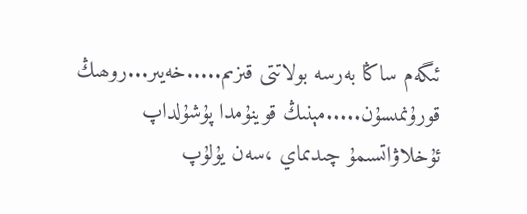ئىگەم ساڭا بەرسە بولاتتى قىزىم.....خەيىر...روھىڭ قورۇنمىسۇن.....مېنىڭ قوينۇمدا پۇشۇلداپ ئۇخلاۋاتسىمۇ چىدىماي ،سەن يۇلۇپ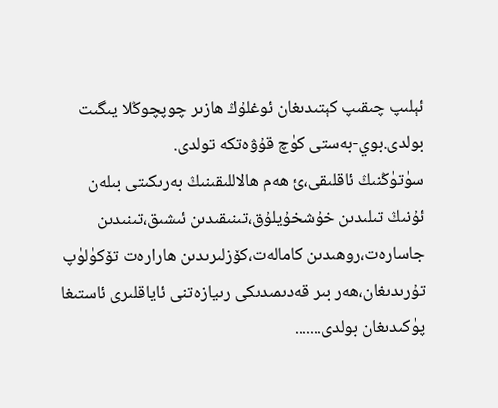ئېلىپ چىقىپ كېتىدىغان ئوغلۇڭ ھازىر چوپچوڭلا يىگىت بولدى.بوي-بەستى كۈچ قۇۋەتكە تولدى.
سۈتۈڭنىڭ ئاقلىقى،ئ ھەم ھالاللىقىنىڭ بەرىكىتى بىلەن ئۇنىڭ تىلىدىن خۇشخۇيلۇق،تىنىقىدىن ئىشىق،تىنىدىن جاسارەت،روھىدىن كامالەت،كۆزلىرىدىن ھارارەت تۆكۈلۈپ تۇرىدىغان،ھەر بىر قەدىمىدىكى رىيازەتنى ئاياقلىرى ئاستىغا پۈكىدىغان بولدى.......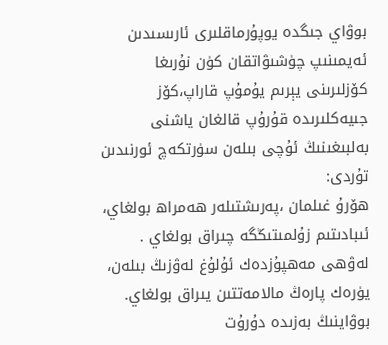بوۋاي جىگدە يوپۇرماقلىرى ئارىسىدىن ئەيمىنىپ چۈشىۋاتقان كۈن نۇرىغا كۆزلىرىنى يېرىم يۇمۇپ قاراپ،كۆز جىيەكلىرىدە قۇرۇپ قالغان ياشنى بەلبىغىنىڭ ئۇچى بىلەن سۈرتكەچ ئورنىدىن تۇردى:
ھۆرۇ غىلمان ،پەرىشتىلەر ھەمراھ بولغاي،
ئىبادىتىم زۇلمىتىڭگە چىراق بولغاي .
لەۋھى مەھپۇزدەك ئۇلۇغ لەۋزىڭ بىلەن،
يۈرەك پارەڭ مالامەتتىن يىراق بولغاي.
بوۋاينىڭ بەزىدە دۇرۇت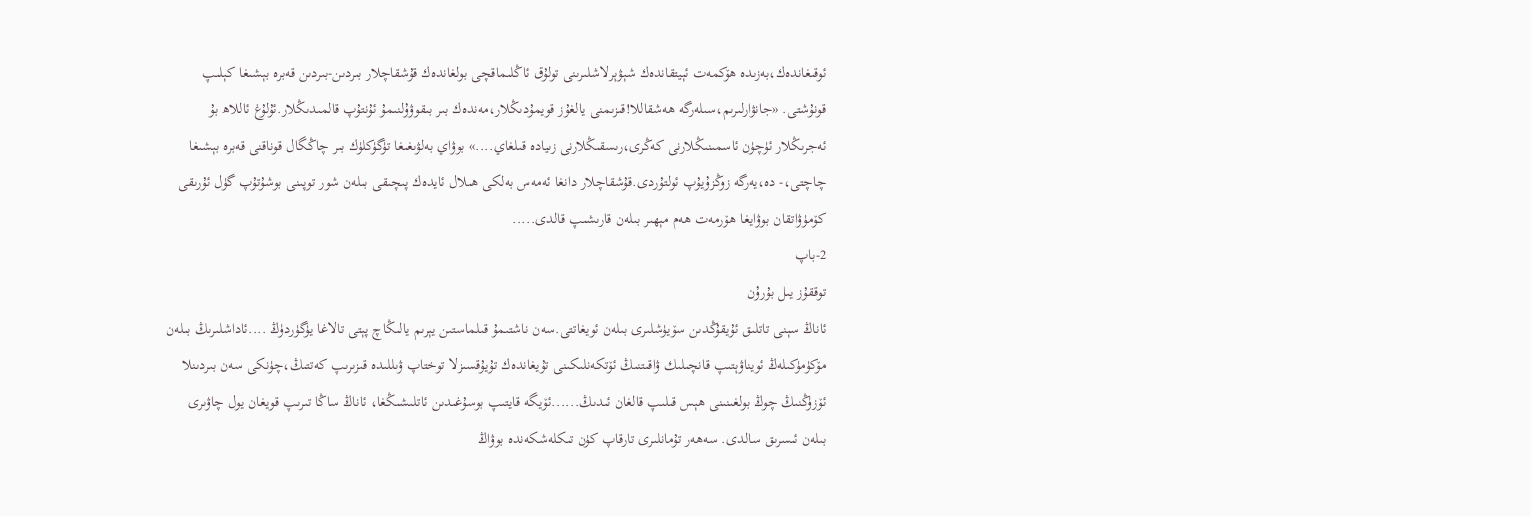ئوقىغاندەك،بەزىدە ھۆكمەت ئېيتقاندەك شېۋېرلاشلىرىنى تولۇق ئاڭلىماقچى بولغاندەك قۇشقاچلار بىردىن-بىردىن قەبرە بېشىغا كېلىپ قونۇشتى. «جانۋارلىرىم،سىلەرگە ھەشقاللا!قىزىمنى يالغۇز قويمۇدىڭلار،مەندەك بىر بىقوۋۇلنىمۇ ئۇنتۇپ قالمىدىڭلار.ئۇلۇغ ئاللاھ بۇ ئەجرىڭلار ئۈچۈن ئاسمىنىڭلارنى كەڭرى،رىسقىڭلارنى زىيادە قىلغاي....» بوۋاي بەلۋىغىغا تۈگۈكلۈك بىر چاڭگال قوناقنى قەبرە بېشىغا چاچتى،- دە،يەرگە زوڭزۇيۇپ ئولتۇردى.قۇشقاچلار دانغا ئەمەس بەلكى ھىلال ئايدەك پىچىقى بىلەن شور توپىنى بوشۇتۇپ گۈل ئۇرىقى كۆمۈۋاتقان بوۋايغا ھۆرمەت ھەم مېھىر بىلەن قارىشىپ قالدى.....
2-باپ
توققۇز يىل بۇرۇن
ئاناڭ سېنى تاتلىق ئۇيقۇڭدىن سۆيۈشلىرى بىلەن ئويغاتتى.سەن ناشتىمۇ قىلماستىن يېرىم يالىڭاچ پېتى تالاغا يۈگۈردۈڭ ....ئاداشلىرىڭ بىلەن مۆكۈمۈكىلەڭ ئويناۋېتىپ قانچىلىك ۋاقىتنىڭ ئۆتكەنلىكىنى تۇيغاندەك تۇيۇقسىزلا توختاپ ۋىللىدە قىزىرىپ كەتتىڭ،چۈنكى سەن بىردىنلا ئۆزۈڭنىڭ چوڭ بولغىنىنى ھېس قىلىپ قالغان ئىدىڭ......ئۆيگە قايتىپ بوسۇغىدىن ئاتلىشىڭغا، ئاناڭ ساڭا تىرىپ قويغان يول چاۋىرى بىلەن ئىسرىق سالدى. سەھەر تۇمانلىرى تارقاپ كۈن تىكلەشكەندە بوۋاڭ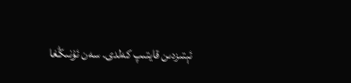ئېتىزدىن قايتىپ كەلدى. سەن ئۇنىڭغا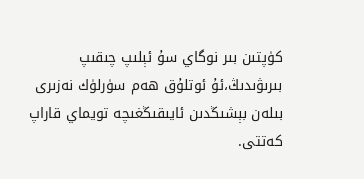كۈپتىن بىر نوگاي سۇ ئېلىپ چىقىپ بىرىۋىدىڭ،ئۇ ئوتلۇق ھەم سۈرلۈك نەزىرى بىلەن بېشىڭدىن ئايىقىڭغىچە تويماي قاراپ كەتتى.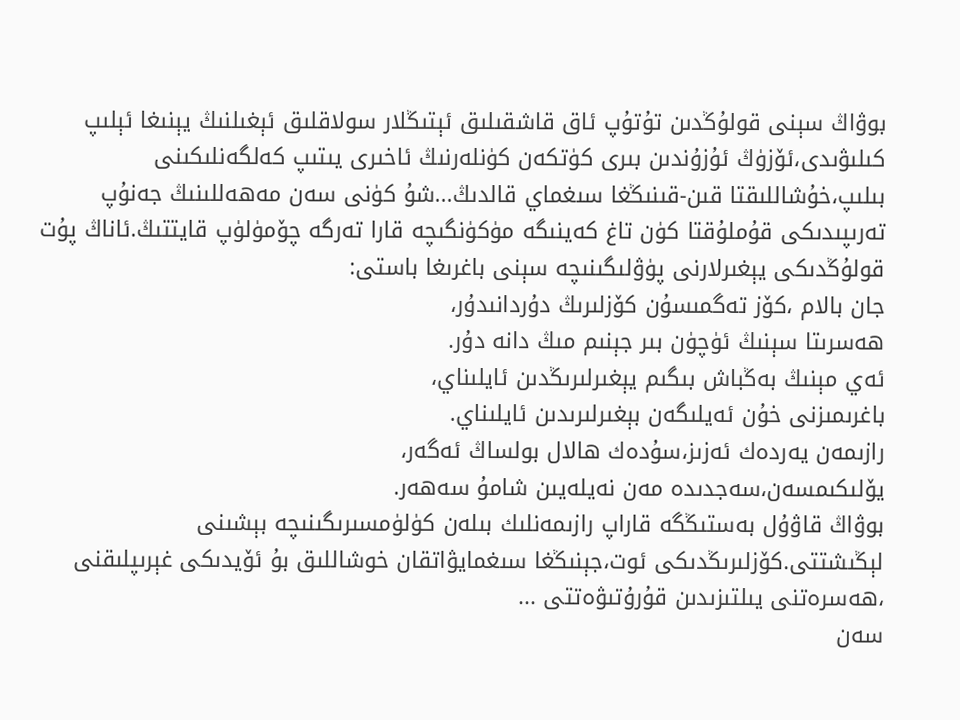بوۋاڭ سېنى قولۇڭدىن تۇتۇپ ئاق قاشقىلىق ئېتىڭلار سولاقلىق ئېغىلنىڭ يېنىغا ئېلىپ كىلىۋىدى،ئۆزۈڭ ئۇزۇندىن بىرى كۈتكەن كۈنلەرنىڭ ئاخىرى يىتىپ كەلگەنلىكىنى بىلىپ،خۇشاللىقتا قىن-قىنىڭغا سىغماي قالدىڭ...شۇ كۈنى سەن مەھەللىنىڭ جەنۇپ تەرىپىدىكى قۇملۇقتا كۈن تاغ كەينىگە مۈكۈنگىچە قارا تەرگە چۆمۈلۈپ قايتتىڭ.ئاناڭ پۇت قولۇڭدىكى يېغىرلارنى پۈۋلىگىنىچە سېنى باغرىغا باستى:
جان بالام ،كۆز تەگمىسۇن كۆزلىرىڭ دۇردانىدۇر،
ھەسرىتا سېنىڭ ئۈچۈن بىر جېنىم مىڭ دانە دۇر.
ئەي مېنىڭ بەڭباش بىگىم يېغىرلىرىڭدىن ئايلىناي،
باغرىمىزنى خۇن ئەيلىگەن بېغىرلىرىدىن ئايلىناي.
رازىمەن يەردەك ئەزىز،سۇدەك ھالال بولساڭ ئەگەر،
يۆلىكىمسەن،سەجدىدە مەن نەيلەيىن شامۇ سەھەر.
بوۋاڭ قاۋۇل بەستىڭگە قاراپ رازىمەنلىك بىلەن كۈلۈمسىرىگىنىچە بېشىنى لېڭىشتتى.كۆزلىرىڭدىكى ئوت،جېنىڭغا سىغمايۋاتقان خوشاللىق بۇ ئۆيدىكى غېرىپلىقنى ،ھەسرەتنى يىلتىزىدىن قۇرۇتىۋەتتى ...
سەن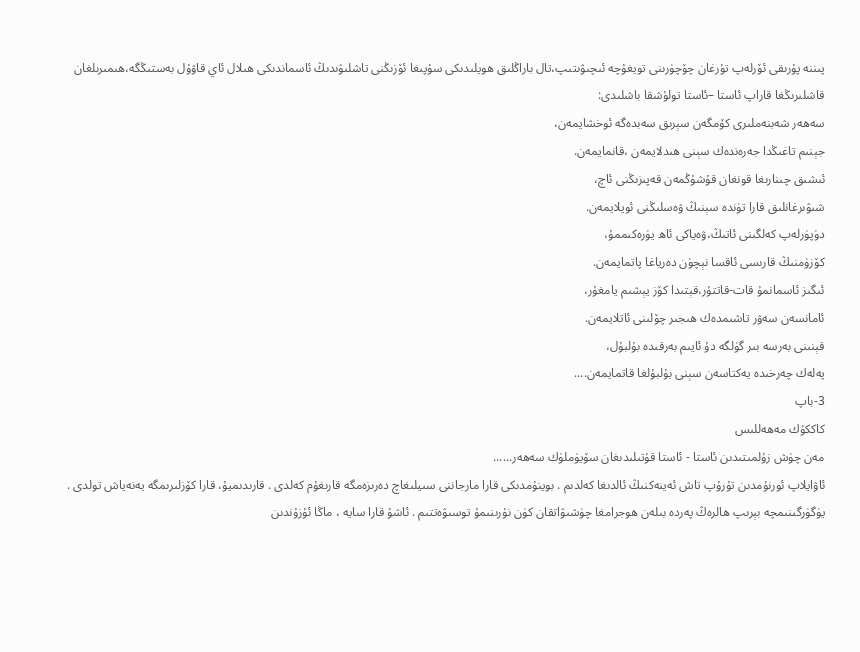پىننە پۇرىقى ئۆرلەپ تۇرغان چۆچۈرىنى تويغۇچە ئىچىۋىتىپ،تال باراڭلىق ھويلىدىكى سۇپىغا ئۆزىڭنى تاشلىۋىدىڭ ئاسماندىكى ھىلال ئاي قاۋۇل بەستىڭگە،ھىمىرىلغان قاشلىرىڭغا قاراپ ئاستا –ئاستا تولۇشقا باشلىدى:
سەھەر شەبنەملىرى كۆمگەن سېرىق سەبدەگە ئوخشايمەن،
جېنىم تاغىڭدا جەرەندەك سېنى ھىدلايمەن ،قانمايمەن.
ئىشىق چىنارىغا قونغان قۇشۇڭمەن قەپىزىڭنى ئاچ،
شىۋىرغانلىق قارا تۈندە سېنىڭ ۋەسلىڭنى ئويلايمەن.
دۈپۈرلەپ كەلگىنى ئاتىڭ،ۋەياكى ئاھ يۈرەكىممۇ،
كۆزۈمنىڭ قارىسى ئاقسا نېچۈن دەرياغا پاتمايمەن.
ئىگىز ئاسمانمۇ قات-قاتتۇر،قېتىدا كۆز يېشىم يامغۇر،
ئامانسەن سەۋر تاشىمدەك ھىجىر چۆلىنى ئاتلايمەن.
قېنىنى بەرسە بىر گۈلگە دۇ ئايىم بەرقىدە بۇلبۇل،
پەلەك چەرخىدە يەكتاسەن سېنى بۇلبۇلغا قاتمايمەن....
3-باپ
كاككۇك مەھەللىس
مەن چۈش زۇلمىتىدىن ئاستا - ئاستا قۇتىلىدىغان سۆيۈملۈك سەھەر......
ئاۋايلاپ ئورنۇمدىن تۇرۇپ تاش ئەينەكنىڭ ئالدىغا كەلدىم . بوينۇمدىكى قارا مارجاننى سىيلىغاچ دەرىزەمگە قارىغۇم كەلدى . قارىدىميۇ، قارا كۆزلىرىمگە يەنەياش تولدى . يۈگۈرگىنىمچە بېرىپ ھالرەڭ پەردە بىلەن ھوجرامغا چۈشىۋاتقان كۈن نۇرىنىمۇ توسىۋەتتىم . ئاشۇ قارا سايە ، ماڭا ئۇزۇندىن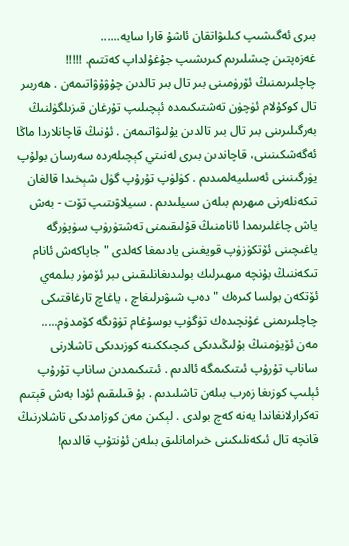بىرى ئەگىشىپ كىلىۋاتقان ئاشۇ قارا سايە......
غەزەپتىن چىشلىرىم كىرىشىپ جۇغۇلداپ كەتتىم. !!!!!
چاچلىرىمنىڭ ئۆرۈمىنى بىر تال بىر تالدىن چۇۋۇۋاتىمەن . ھەربىر تال كوكۇلام ئۈچۈن تەشتىكىمدە ئېچىلىپ تۇرغان قىزىلگۈلنىڭ بەرگىلىرىنى بىر تال بىر تالدىن يۇلىۋاتىمەن . ئۇنىڭ قاچانلاردا ماڭا ئەگەشكىنىنى، قاچاندىن بىرى لەنىتي كېچىلەردە سەرسان بولۇپ يۈرگىنىنى ئەسلىيەلمىدىم . كۈلۈپ تۇرۇپ گۈل شېخىدا قالغان تىكەنلەرنى مىھرىم بىلەن سىيلىدىم . سىيلاۋىتىپ تۆت - بەش ياش چاغلىرىمدا ئانامنىڭ قۇلىقىمنى تەشتۈرۈپ سۈپۈرگە ياغىچىنى ئۆتكۈزۈپ قويغىنى يادىمغا كەلدى " جاپاكەش ئانام تىكەننىڭ بۇنچە مىھىرلىك بولىدىغانلىقىنى ىبر ئۆمۈر بىلمەي ئۆتكەن بولسا كىرەك " دەپ شىۋىرلىغاچ ، ياغاچ تارغاقتىكى چاچلىرىمنى غۇنچىدەك تۈگۈپ بوسۇغام تۈۋىگە كۆمدۈم.....
مەن ئۆيۈمنىڭ بۇلىڭىدىكى كىچىككىنە كوزىدىكى تاشلارنى ساناپ تۇرۇپ ئىتىكىمگە ئالدىم . ئىتىكىمدىن ساناپ تۇرۇپ ئېلىپ كوزىغا زەرب بىلەن تاشلىدىم . بۇ قىلىقىم ئۇدا بەش قېتىم تەكرارلانغاندا يەنە كەچ بولدى . لېكىن مەن كوزامدىكى تاشلارنىڭ قانچە تال ئىكەنلىكىنى خىرامانلىق بىلەن ئۇنتۇپ قالدىم!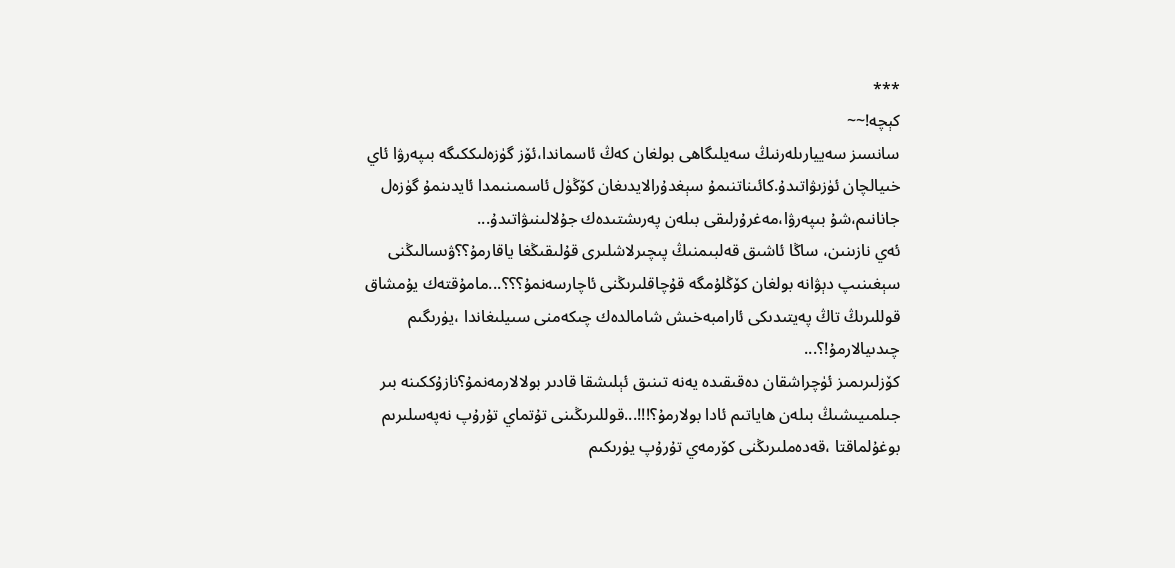***
كېچە!~~
سانسىز سەييارىلەرنىڭ سەيلىگاھى بولغان كەڭ ئاسماندا،ئۆز گۈزەلىككىگە بىپەرۋا ئاي خىيالچان ئۈزىۋاتىدۇ.كائىناتنىمۇ سېغدۇرالايدىغان كۆڭۈل ئاسمىنىمدا ئايدىنمۇ گۈزەل جانانىم،شۇ بىپەرۋا،مەغرۇرلىقى بىلەن پەرىشتىدەك جۇلالىنىۋاتىدۇ...
ئەي نازىنىن، ساڭا ئاشىق قەلبىمنىڭ پىچىرلاشلىرى قۇلىقىڭغا ياقارمۇ؟؟ۋىسالىڭنى سېغىنىپ دېۋانە بولغان كۆڭلۇمگە قۇچاقلىرىڭنى ئاچارسەنمۇ؟؟؟...مامۇقتەك يۇمشاق قوللىرىڭ تاڭ پەيتىدىكى ئارامبەخىش شامالدەك چىكەمنى سىيلىغاندا ،يۈرىگىم چىدىيالارمۇ!؟...
كۆزلىرىمىز ئۈچراشقان دەقىقىدە يەنە تىنىق ئېلىشقا قادىر بولالارمەنمۇ؟نازۇككىنە بىر جىلمىيىشىڭ بىلەن ھاياتىم ئادا بولارمۇ؟!!!...قوللىرىڭىنى تۇتماي تۇرۇپ نەپەسلىرىم بوغۇلماقتا ،قەدەملىرىڭنى كۆرمەي تۇرۇپ يۈرىكىم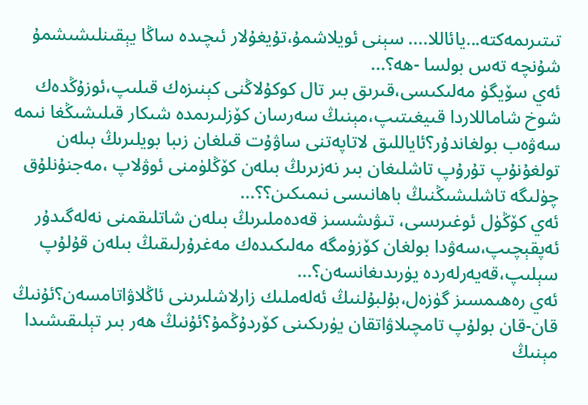تىتىرىمەكتە...يائاللا.... سېنى ئويلاشمۇ،تۇيغۇلار ئىچىدە ساڭا يېقىنلىشىشمۇ شۇنچە تەس بولسا -ھە؟...
ئەي سۆيگۈ مەلىكىسى،قىرىق بىر تال كوكۇلاڭنى كېنىزەك قىلىپ،ئوزۇڭدەك شوخ شاماللاردا قىيغىتىپ،مېنىڭ سەرسان كۆزلىرىمدە شىكار قىلىشىڭغا نىمە سەۋەب بولغاندۇر؟ئاياللىق لاتاپەتنى ساۋۇت قىلغان زىبا بويلىرىڭ بىلەن تولغۇنۇپ تۇرۇپ تاشلىغان بىر نەزىرىڭ بىلەن كۆڭلۈمنى ئوۋلاپ ،مەجنۇنلۇق چۈلىگە تاشلىشىڭنىڭ باھانىسى نىمىكىن؟؟...
ئەي كۆڭۈل ئوغىرىسى، تىۋىشسىز قەدەملىرىڭ بىلەن شاتلىقمنى نەلەگىدۇر ئەپقېچىپ،سەۋدا بولغان كۆزۈمگە مەلىكىدەك مەغرۇرلىقىڭ بىلەن قۇلۇپ سېلىپ،قەيەرلەردە يۈرىدىغانسەن؟...
ئەي رەھىمسىز گۈزەل،بۇلبۇلنىڭ ئەلەملىك زارلاشلىرىنى ئاڭلاۋاتامسەن؟ئۇنىڭ قان-قان بولۇپ تامچىلاۋاتقان يۈرىكىنى كۆردۇڭمۇ؟ئۇنىڭ ھەر بىر تېلىقىشىدا مېنىڭ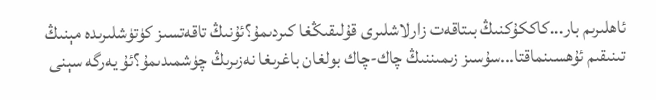ئاھلىرىم بار...كاككۇكنىڭ بىتاقەت زارلاشلىرى قۇلىقىڭغا كىردىمۇ؟ئۇنىڭ تاقەتسىز كۈتۈشلىرىدە مېنىڭ تىنىقىم ئۇھسىنماقتا...سۇسىز زىمىننىڭ چاك-چاك بولغان باغرىغا نەزىرىڭ چۈشمىدىمۇ؟ئۇ يەرگە سېنى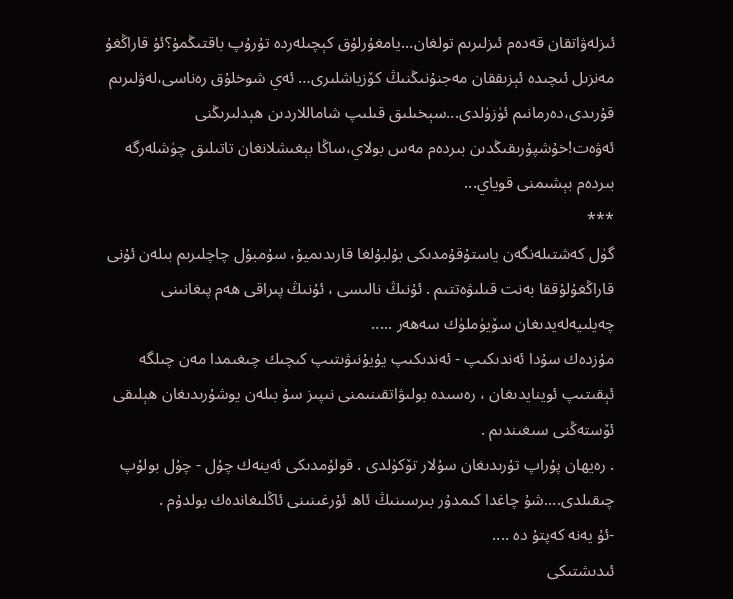ئىزلەۋاتقان قەدەم ئىزلىرىم تولغان...يامغۇرلۇق كېچىلەردە تۇرۇپ باقتىڭمۇ؟ئۇ قاراڭغۇ مەنزىل ئىچىدە ئېزىققان مەجنۇنىڭنىڭ كۆزياشلىرى… ئەي شوخلۇق رەناسى،لەۋلىرىم قۇرىدى،دەرمانىم ئۈزۈلدى...سېخىلىق قىلىپ شاماللاردىن ھېدلىرىڭنى ئەۋەت!خۇشپۇرىقىڭدىن بىردەم مەس بولاي،ساڭا بېغىشلانغان تاتىلىق چۈشلەرگە بىردەم بېشىمنى قوياي...
***
گۈل كەشتىلەنگەن ياستۇقۇمدىكى بۇلبۇلغا قارىدىميۇ، سۇمبۇل چاچلىرىم بىلەن ئۇنى قاراڭغۇلۇققا بەنت قىلىۋەتتىم . ئۇنىڭ نالىسى ، ئۇنىڭ پىراقى ھەم پىغانىنى چەيلىيەلەيدىغان سۆيۈملۈك سەھەر .....
مۇزدەك سۇدا ئەندىكىپ - ئەندىكىپ يۇيۇنىۋىتىپ كىچىك چىغىمدا مەن چىلگە ئېقىتىپ ئوينايدىغان ، رەسىدە بولىۋاتقىنىمنى نىپىز سۇ بىلەن يوشۇرىدىغان ھېلىقى ئۆستەڭنى سىغىندىم .
. رەيھان پۇراپ تۇرىدىغان سۇلار تۆكۈلدى . قولۇمدىكى ئەينەك چۇل - چۇل بولۇپ چىقىلدى....شۇ چاغدا كىمدۇر بىرسىنىڭ ئاھ ئۇرغىنىنى ئاڭلىغاندەك بولدۇم .
-ئۇ يەنە كەپتۇ دە ....
ئىدىشتىكى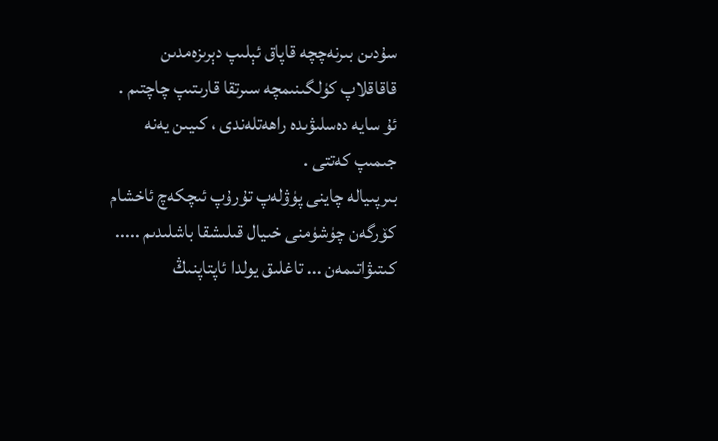سۇدىن بىرنەچچە قاپاق ئېلىپ دېرىزەمدىن قاقاقلاپ كۈلگىنىمچە سىرتقا قارىتىپ چاچتىم . ئۇ سايە دەسلىۋىدە راھەتلەندى ، كىيىن يەنە جىمىپ كەتتى .
بىرپىيالە چاينى پۈۋلەپ تۇرۇپ ئىچكەچ ئاخشام كۆرگەن چۈشۈمنى خىيال قىلىشقا باشلىدىم ..... كىتىۋاتىمەن ... تاغلىق يولدا ئاپتاپنىڭ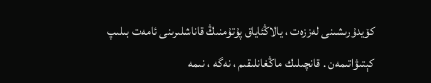كۆيدۇرىشىنى لەززەت ، يالاڭئاياق پۇتۇمنىڭ قاناشلىرىنى ئامەت بىلىپ كېتىۋاتىمەن . قانچىلىك ماڭغانلىقىم ، نەگە ، نىمە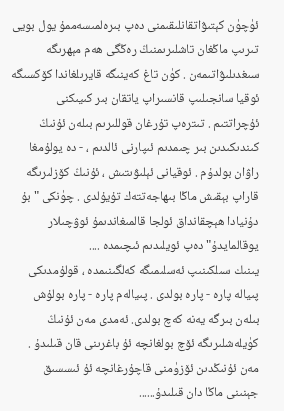ئۈچۈن كېتىۋاتقانلىقىمنى دەپ بىرەلمىسەممۇ يول بويى تىرىپ ماڭغان تاشلىرىمنىڭ رەڭگى ھەم مېھرىگە سىغدىلىۋاتىمەن . كۈن تاغ كەينىگە قايرىلغاندا كۆكسىگە ئوقيا سانجىلىپ قانسىراپ ياتقان بىر كىيىكنى ئۇچراتتىم . تىترەپ تۇرغان قوللىرىم بىلەن ئۇنىڭ كىندىكىدىن بىر چىمدىم ئىپارنى ئالدىم ، - دە يولۇمغا راۋان بولدۇم . ئوقيانى ئېلىۋىتىش ، ئۇنىڭ كۆزلىرىگە قاراپ بېقىش ماڭا بىھاجەتتەك تۇيۇلدى . چۈنكى "بۇ دۇنيادا ھېچقانداق ئولجا قالمىغاندىمۇ ئوۋچىلار يوقالمايدۇ" دەپ ئويلىدىم ئىچىمدە ....
يىنىك سىلكىنىپ ئەسلىمىگە كەلگىنىمدە ، قولۇمدىكى پىيالە پارە - پارە بولدى . پىيالەم پارە - پارە بولۇش بىلەن بىرگە يەنە كەچ بولدى. ئەمدى مەن ئۇنىڭ كۈيلەشلىرىگە ئۆچ بولغانچە ئۇ باغرىنى قان قىلىدۇ . مەن ئۇنىڭدىن ئۆزۈمنى قاچۇرغانچە ئۇ ئىسسىق جېنىنى ماڭا دان قىلىدۇ......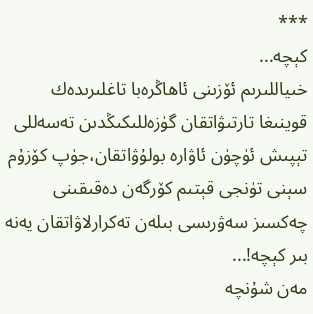***
كېچە...
خىياللىرىم ئۆزىنى ئاھاڭرەبا تاغلىرىدەك قوينىغا تارتىۋاتقان گۈزەللىكىڭدىن تەسەللى تېپىش ئۈچۈن ئاۋارە بولۇۋاتقان،جۈپ كۆزۇم سېنى تۈنجى قېتىم كۆرگەن دەقىقىنى چەكسىز سەۋرىسى بىلەن تەكرارلاۋاتقان يەنە بىر كېچە!...
مەن شۇنچە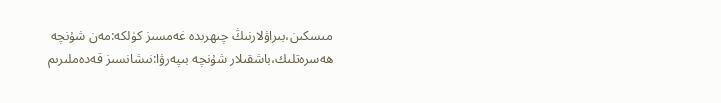مىسكىن،بىراۋلارنىڭ چىھرىدە غەمسىز كۈلكە:مەن شۇنچە ھەسرەتلىك،باشقىلار شۇنچە بىپەرۋا:نىشانسىز قەدەملىرىم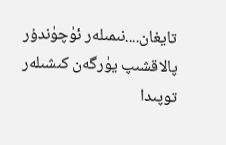تايغان....نىمىلەر ئۈچۈندۇر پالاقشىپ يۈرگەن كىشىلەر توپىدا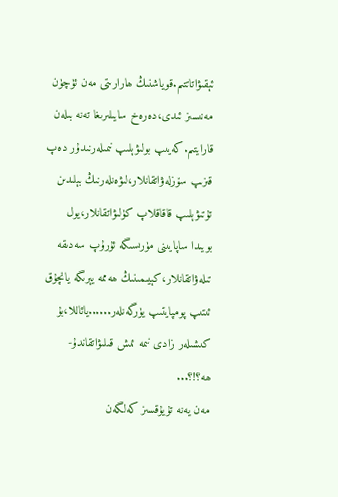ئېقىۋاتاتتىم.قوياشنىڭ ھارارىتى مەن ئۈچۈن مەنىسىز ئىدى،دەرەخ سايىلىرىغا تەنە بىلەن قارايتىم.كەيىپ بولىۋېلىپ نىمىلەرنىدۇر دەپ قىزىپ سۆزلەۋاتقانلار،لىۋەنلەرنىڭ بېلىدىن تۇتىۋېلىپ قاقاقلاپ كۈلىۋاتقانلار،يول بويىدا ساپايىنى مۈرىسىگە ئۇرۇپ سەدىقە تىلەۋاتقانلار،كېيىمىنىڭ ھەممە يېرىگە يانچۇق ئىتىپ پومپايتىپ يۈرگەنلەر......يائاللا،بۇ كىشىلەر زادى نىمە ئىش قىلىۋاتقاندۇ-ھە؟!؟...
مەن يەنە تۇيۇقسىز كەلگەن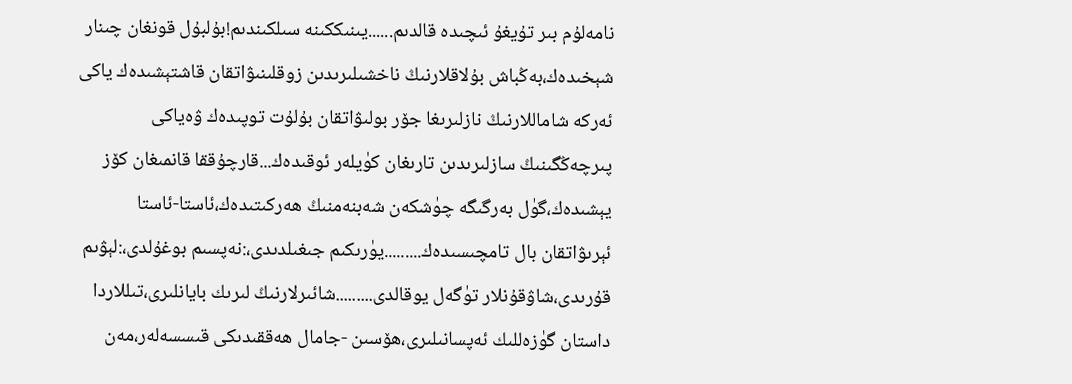نامەلۇم بىر تۇيغۇ ئىچىدە قالدىم......يىنىككىنە سىلكىندىم!بۇلبۇل قونغان چىنار شېخىدەك،بەڭباش بۇلاقلارنىڭ ناخشىلىرىدىن زوقلىنىۋاتقان قاشتېشىدەك ياكى ئەركە شاماللارنىڭ نازلىرىغا جۆر بولىۋاتقان بۇلۇت توپىدەك ۋەياكى پىرچەڭگىنىڭ سازلىرىدىن تارىغان كۈيلەر ئوقىدەك...قارچۇققا قانمىغان كۆز يېشىدەك،گۈل بەرگىگە چۈشكەن شەبنەمنىڭ ھەركىتىدەك،ئاستا-ئاستا ئېرىۋاتقان بال تامچىسىدەك.........يۈرىكىم جىغىلدىدى،:نەپسىم بوغۇلدى،:لېۋىم قۇرىدى،شاۋقۇنلار تۈگەل يوقالدى.........شائىرلارنىڭ لىرىك بايانلىرى،تىللاردا داستان گۈزەللىك ئەپسانىلىرى،ھۆسىن -جامال ھەققىدىكى قىسسەلەر،مەن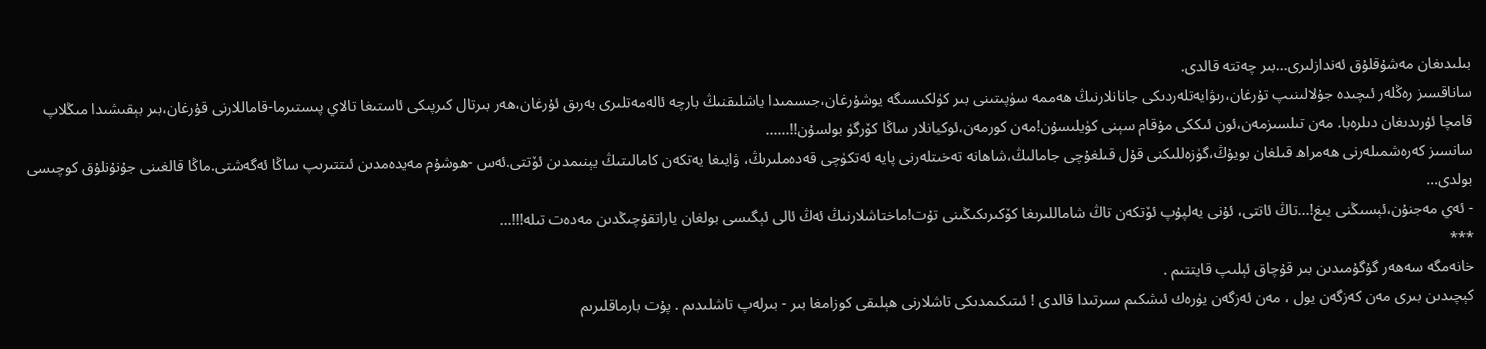بىلىدىغان مەشۇقلۇق ئەندازلىرى...بىر چەتتە قالدى.
ساناقسىز رەڭلەر ئىچىدە جۇلالىنىپ تۇرغان،رىۋايەتلەردىكى جانانلارنىڭ ھەممە سۈپىتىنى بىر كۈلكىسىگە يوشۇرغان،جىسمىدا ياشلىقنىڭ بارچە ئالەمەتلىرى بەرىق ئۇرغان،ھەر بىرتال كىرپىكى ئاستىغا تالاي پىستىرما-قاماللارنى قۇرغان،بىر بېقىشىدا مىڭلاپ قامچا ئۇرىدىغان دىلرەبا. مەن تىلسىزمەن،ئون ئىككى مۇقام سېنى كۈيلىسۇن!مەن كورمەن،ئوكيانلار ساڭا كۆرگۈ بولسۇن!!......
سانسىز كەرەشمىلەرنى ھەمراھ قىلغان بويۇڭ،گۈزەللىكنى قۇل قىلغۇچى جامالىڭ،شاھانە تەخىتلەرنى پايە ئەتكۈچى قەدەملىرىڭ، ۋايىغا يەتكەن كامالىتىڭ يېنىمدىن ئۆتتى.ئەس -ھوشۇم مەيدەمدىن ئىتتىرىپ ساڭا ئەگەشتى.ماڭا قالغىنى جۇنۇنلۇق كوچىسى بولدى...
- ئەي مەجنۇن،ئېسىڭنى يىغ!...تاڭ ئاتتى، ئۇنى يەلپۇپ ئۆتكەن تاڭ شاماللىرىغا كۆكىرىكىڭىنى تۇت!ماختاشلارنىڭ ئەڭ ئالى ئېگىسى بولغان ياراتقۇچىڭدىن مەدەت تىلە!!!...
***
خانەمگە سەھەر گۇگۇمىدىن بىر قۇچاق ئېلىپ قايتتىم .
كېچىدىن بىرى مەن كەزگەن يول ، مەن ئەزگەن يۈرەك ئىشكىم سىرتىدا قالدى ! ئىتىكىمدىكى تاشلارنى ھېلىقى كوزامغا بىر - بىرلەپ تاشلىدىم . پۇت بارماقلىرىم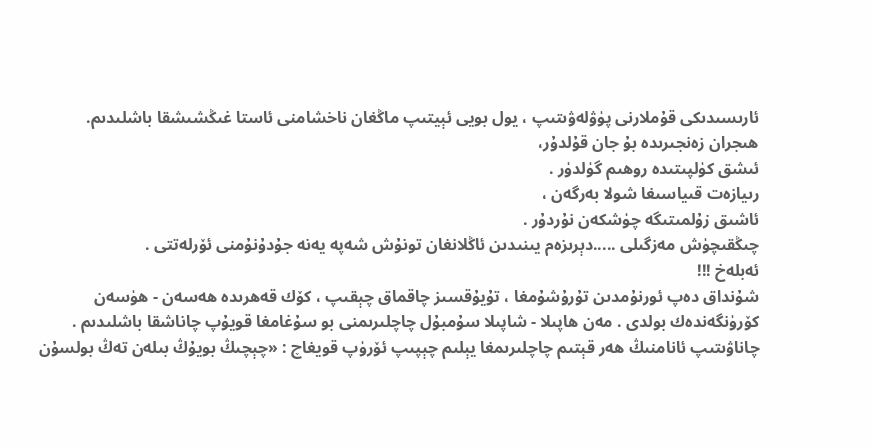ئارىسىدىكى قۇملارنى پۈۋلەۋىتىپ ، يول بويى ئېيتىپ ماڭغان ناخشامنى ئاستا غىڭشىشقا باشلىدىم.
ھىجران زەنجىرىدە بۇ جان قۇلدۇر،
ئىشق كۈلپىتىدە روھىم گۈلدۈر .
رىيازەت قىياسىغا شولا بەرگەن ،
ئاشىق زۇلمىتىگە چۈشكەن نۇردۇر .
چىڭقىچۈش مەزگىلى .....دېرىزەم يىنىدىن ئاڭلانغان تونۇش شەپە يەنە جۇدۇنۇمنى ئۆرلەتتى .
ئەبلەخ !!!
شۇنداق دەپ ئورنۇمدىن تۇرۇشۇمغا ، تۇيۇقسىز چاقماق چېقىپ ، كۆك قەھرىدە ھەسەن - ھۈسەن كۆرۈنگەندەك بولدى . مەن ھاپىلا - شاپىلا سۇمبۇل چاچلىرىمنى بو سۇغامغا قويۇپ چاناشقا باشلىدىم . چاناۋىتىپ ئانامنىڭ ھەر قېتىم چاچلىرىمغا يېلىم چېپىپ ئۆرۈپ قويغاچ : «چېچىڭ بويۇڭ بىلەن تەڭ بولسۇن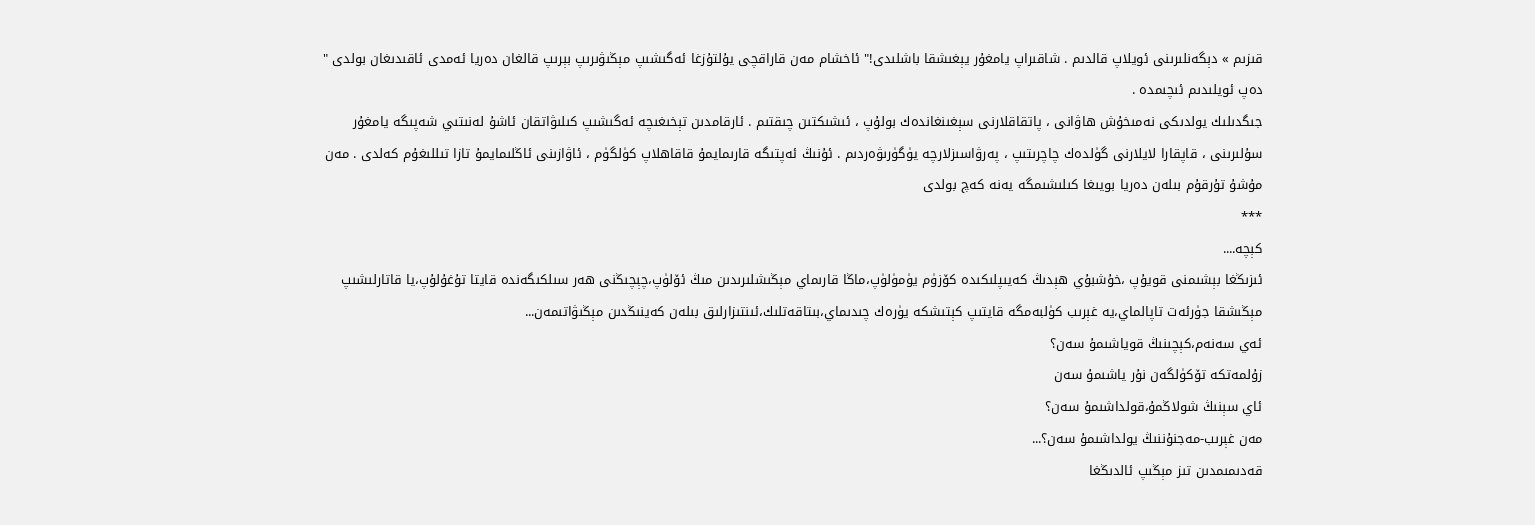قىزىم » دېگەنلىرىنى ئويلاپ قالدىم . شاقىراپ يامغۇر يېغىشقا باشلىدى!" ئاخشام مەن قاراقچى يۇلتۇزغا ئەگىشىپ مېڭىۋىرىپ بېرىپ قالغان دەريا ئەمدى ئاقىدىغان بولدى " دەپ ئويلىدىم ئىچىمدە .
جىگدىلىك يولدىكى نەمىخۇش ھاۋانى ، پاتقاقلارنى سېغىنغاندەك بولۇپ ، ئىشىكتىن چىقتىم . ئارقامدىن تېخىغىچە ئەگىشىپ كىلىۋاتقان ئاشۇ لەنىتىي شەپىگە يامغۇر سۇلىرىنى ، قاپقارا لايلارنى گۈلدەك چاچرىتىپ ، پەرۋاسىزلارچە يۈگۈرىۋەردىم . ئۇنىڭ ئەپتىگە قارىمايمۇ قاقاھلاپ كۈلگۈم ، ئاۋازىنى ئاڭلىمايمۇ تازا تىللىغۇم كەلدى . مەن مۇشۇ تۇرقۇم بىلەن دەريا بويىغا كىلىشىمگە يەنە كەچ بولدى
***
كېچە....
ئىزىڭغا بېشىمنى قويۇپ ،خۇشبۇي ھېدىڭ كەيىپلىكىدە كۆزۈم يۈمۈلۈپ،ماڭا قارىماي مېڭىشلىرىدىن مىڭ ئۆلۈپ،چېچىڭنى ھەر سىلكىگەندە قايتا تۇغۇلۇپ،يا قاتارلىشىپ مېڭىشقا جۈرئەت تاپالماي،يە غېرىب كۈلبەمگە قايتىپ كېتىشكە يۈرەك چىدىماي،بىتاقەتلىك،ئىنتىزارلىق بىلەن كەينىڭدىن مېڭىۋاتىمەن...
ئەي سەنەم،كېچىنىڭ قوياشىمۇ سەن؟
زۇلمەتكە تۆكۈلگەن نۇر ياشىمۇ سەن
ئاي سېنىڭ شولاڭمۇ،قولداشىمۇ سەن؟
مەن غېرىب-مەجنۇننىڭ يولداشىمۇ سەن؟...
قەدىمىمدىن تىز مېڭىپ ئالدىڭغا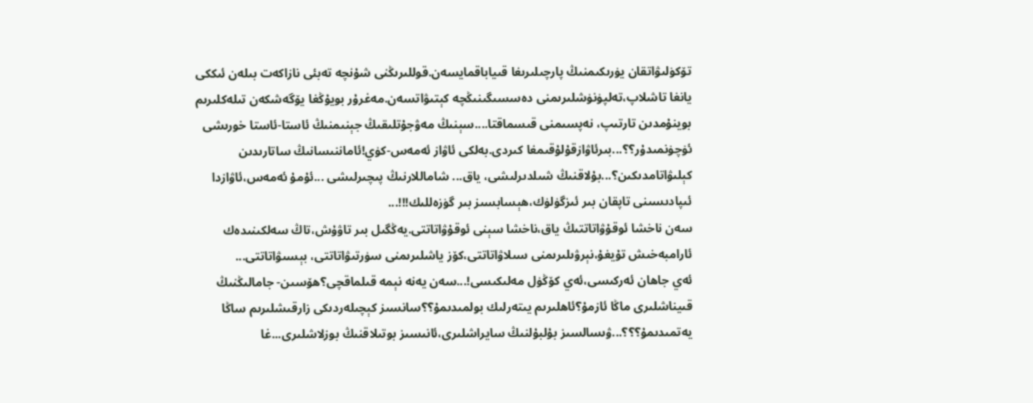تۆكۈلىۋاتقان يۈرىكىمنىڭ پارچىلىرىغا قىياباقمايسەن.قوللىرىڭنى شۇنچە تەبئى نازاكەت بىلەن ئىككى يانغا تاشلاپ،تەلپۈنۈشلىرىمنى دەسسىگىنىڭچە كېتىۋاتسەن.مەغرۇر بويۇڭغا يۆگەشكەن تىلەكلىرىم بوينۇمدىن تارتىپ، نەپسىمنى قىسماقتا....سېنىڭ مەۋجۇتلىقىڭ جېنىمنىڭ ئاستا-ئاستا خورىشى ئۈچۈنمىدۇر؟؟...بىرئاۋازقۇلۇقىمغا كىردى.بەلكى ئاۋاز ئەمەس-كۈي!ئاماننىسانىڭ ساتارىدىن كېلىۋاتامدىكىن؟...بۇلاقنىڭ شىلدىرلىشى، ياق... شاماللارنىڭ پىچىرلىشى ...ئۇمۇ ئەمەس،ئاۋازدا ئىپادىسىنى تاپقان بىر ئىزگۈلۈك،ھېسابسىز بىر گۈزەللىك!!!...
سەن ناخشا ئوقۇۋاتاتتىڭ ياق،ناخشا سېنى ئوقۇۋاتاتتى.يەڭگىل بىر تاۋۇش،تاڭ سەلكىنىدەك ئارامبەخىش تۇيغۇ،نېرۋىلىرىمنى سىلاۋاتاتتى،كۆز ياشلىرىمنى سۈرتىۋاتاتتى، بېسىۋاتاتتى...
ئەي جاھان ئەركىسى،ئەي كۆڭۈل مەلىكىسى!...سەن يەنە نېمە قىلماقچى؟ھۆسىن- جامالىڭنىڭ قىيناشلىرى ماڭا ئازمۇ؟ئاھلىرىم يىتەرلىك بولمىدىمۇ؟؟سانسىز كېچىلەردىكى زارقىشلىرىم ساڭا يەتمىدىمۇ؟؟؟...ۋىسالسىز بۇلبۇلنىڭ سايراشلىرى،ئانىسىز بوتىلاقنىڭ بوزلاشلىرى...غا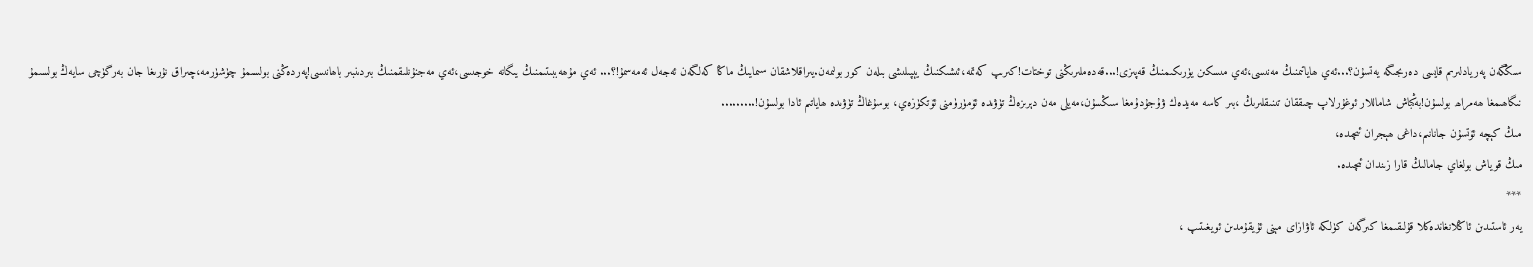سىڭگەن پەريادلىرىم قايسى دەرىجىگە يەتسۇن؟...ئەي ھاياتىمنىڭ مەنىسى،ئەي مىسكىن يۈرىكىمنىڭ قەپىزى!...قەدەملىرىڭنى توختات!كىرىپ كەتمە،ئىشىكنىڭ يېپىلىشى بىلەن كور بولىمەن.يىراقلاشقان سىمايىڭ ماڭا كەلگەن ئەجەل ئەمەسمۇ!؟... ئەي مۇھەببىتىمنىڭ يىگانە خوجىسى،ئەي مەجنۇنلىقمنىڭ بىردىنبىر باھانىسى!پەردەڭنى بولسىمۇ چۈشۈرمە،چىراق نۇرىغا جان بەرگۈچى سايەڭ بولسىمۇ نىگاھىمغا ھەمراھ بولسۇن!بەڭباش شاماللار ئوغۇرلاپ چىققان تىنىقلىرىڭ ،بىر كاسە مەيدەك ۋۇجۇدۇمغا سىڭسۇن،مەيلى مەن دېرىزەڭ تۈۋىدە ئۆمۈرۈمنى ئۆتكۈزەي، بوسۇغاڭ تۈۋىدە ھاياتىم ئادا بولسۇن!.........
مىڭ كېچە ئۆتسۇن جانانىم،داغى ھېجران ئىچىدە،
مىڭ قوياش بولغاي جامالىڭ قارا زىندان ئىچىدە.
***
يەر ئاستىدىن ئاڭلانغاندەكلا قۇلىقىمغا كىرگەن كۈلكە ئاۋازاى مېنى ئۇيقۇمدىن ئويغىتىپ ،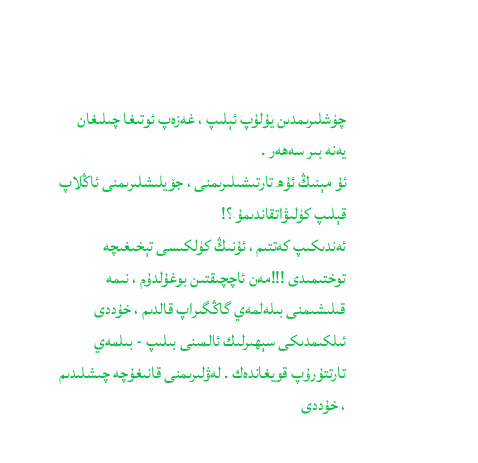چۈشلىرىمدىن يۇلۇپ ئېلىپ ، غەزەپ ئوتىغا چىلىغان يەنە بىر سەھەر .
ئۇ مېنىڭ ئۇھ تارتىشىلىرىمنى ، جۆيلىشلىرىمنى ئاڭلاپ قېلىپ كۈلىۋاتقاندىمۇ ؟!
ئەندىكىپ كەتتىم ، ئۇنىڭ كۈلكىسى تېخىغىچە توختىمىدى !!!مەن ئاچچىقتىن بوغۇلدۇم ، نىمە قىلىشىمنى بىلەلمەي گاڭگىراپ قالدىم ، خۇددى ئىلكىمدىكى سېھىرلىك ئالمىنى بىلىپ - بىلمەي تارتتۇرۇپ قويغاندەك . لەۋلىرىمنى قانىغۇچە چىشلىدىم ، خۇددى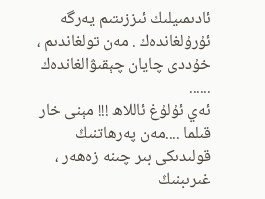ئادىمىيلىك ئىززىتىم يەرگە ئۇرۇلغاندەك . مەن تولغاندىم ، خۇددى چايان چېقىۋالغاندەك ......
ئەي ئۇلۇغ ئاللاھ !!! مېنى خار قىلما ....مەن پەرھاتنىڭ قولىدىكى بىر چىنە زەھەر ، غىرىبنىڭ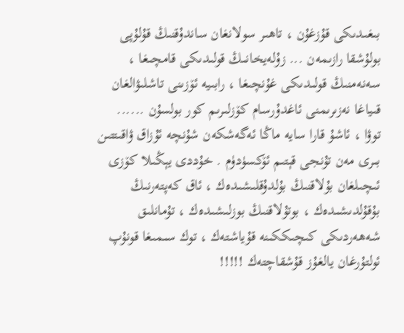بىغىدىكى قۇزغۇن ، تاھىر سولانغان ساندۇقنىڭ قۇلۇپى بولۇشقا رازىمەن ... زۇلەيخانىڭ قولىدىكى قامچىغا ، سەنەمنىڭ قولىدىكى غۇنچىغا ، رابىيە ئۆزىنى تاشلىۋالغان قىياغا نەزىرىمنى ئاغدۇرسام كۆزلىرىم كور بولسۇن ......
توۋا ، ئاشۇ قارا سايە ماڭا ئەگەشكەن شۇنچە ئۇزاق ۋاقىتتىن بىرى مەن تۇنجى قېتىم ئۆكسۈدۈم . خۇددى يېڭىلا كۆزى ئىچىلغان بۇلاقنىڭ بۇلدۇقلىشىدەك ، ئاق كەپتەرنىڭ بۇقۇلدىشىدەك ، بوتۇلاقنىڭ بوزلىشىدەك ، تۇمانلىق شەھەردىكى كىچىككىنە قۇياشتەك ، توك سىمىغا قونۇپ ئولتۇرغان يالغۇز قۇشقاچتەك !!!!!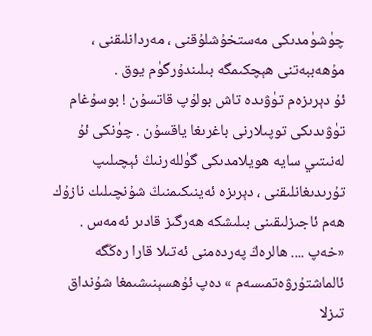چۈشۈمدىكى مەستخۇشلۇقنى ، مەردانلىقنى ، مۇھەببەتنى ھېچكىمگە بىلىندۇرگۈم يوق .
ئۇ دېرىزەم تۈۋىدە تاش بولۇپ قاتسۇن ! بوسۇغام تۈۋىدىكى توپىلارنى باغرىغا ياقسۇن . چۈنكى ئۇ لەنىتىي سايە ھويلامدىكى گۈللەرنىڭ ئېچىلىپ تۇرىدىغانلىقنى ، دېرىزە ئەينىكىمنىڭ شۇنچىلىك نازۇك ھەم ئاجىزلىقىنى بىلىشكە ھەرگىز قادىر ئەمەس .
«خەپ .... ھالرەڭ پەردەمنى ئەتىلا قارا رەڭگە ئالماشتۇرۋەتمىسەم » دەپ ئۇھسېنىشىمغا شۇنداق تىزلا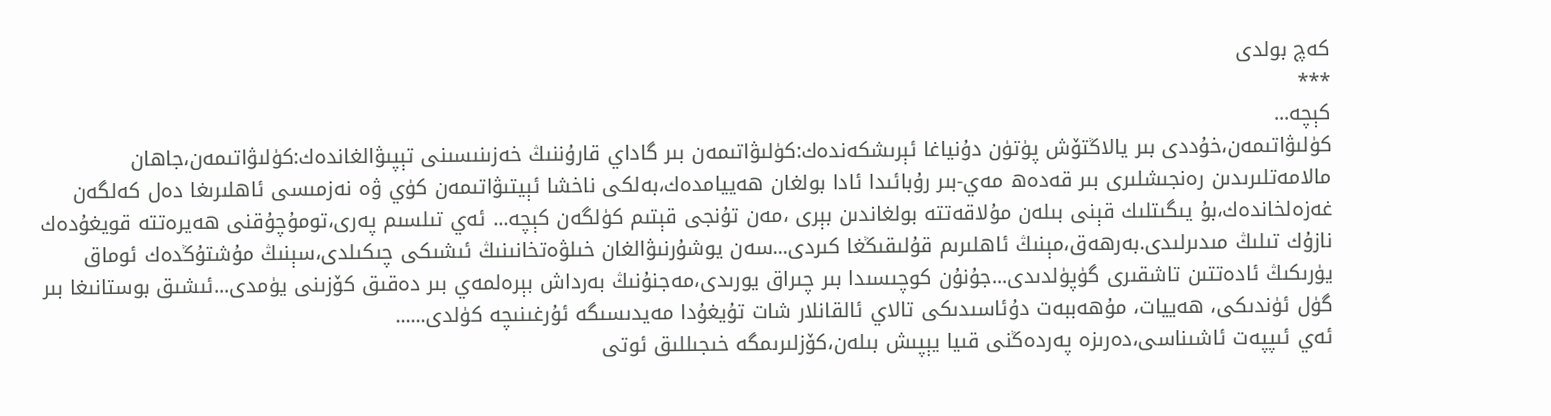كەچ بولدى
***
كېچە...
كۈلىۋاتىمەن،خۇددى بىر يالاڭتۆش پۈتۈن دۇنياغا ئېرىشكەندەك:كۈلىۋاتىمەن بىر گاداي قارۇننىڭ خەزىنىسىنى تېپىۋالغاندەك:كۈلىۋاتىمەن،جاھان مالامەتلىرىدىن رەنجىشلىرى بىر قەدەھ مەي-بىر رۇبائىدا ئادا بولغان ھەييامدەك،بەلكى ناخشا ئېيتىۋاتىمەن كۈي ۋە نەزمىسى ئاھلىرىغا دەل كەلگەن غەزەلخاندەك،بۇ يىگىتلىك قېنى بىلەن مۇلاقەتتە بولغاندىن بېرى ،مەن تۇنجى قېتىم كۈلگەن كېچە... ئەي تىلسىم پەرى،تومۇچۇقنى ھەيرەتتە قويغۇدەك نازۇك تىلىڭ مىدىرلىدى.بەرھەق،مېنىڭ ئاھلىرىم قۇلىقىڭغا كىردى...سەن يوشۇرنىۋالغان خىلۋەتخانىنىڭ ئىشىكى چىكىلدى،سېنىڭ مۇشتۇڭدەك ئوماق يۈرىكىڭ ئادەتتىن تاشقىرى گۈپۈلدىدى...جۇنۇن كوچىسىدا بىر چىراق يورىدى،مەجنۇنىڭ بەرداش بېرەلمەي بىر دەقىق كۆزىنى يۈمدى...ئىشىق بوستانىغا بىر گۈل ئۈندىكى، ھەييات، مۇھەببەت دۇئاسىدىكى تالاي ئالقانلار شات تۇيغۇدا مەيدىسىگە ئۇرغىنىچە كۈلدى......
ئەي ئىپپەت ئاشىناسى،دەرىزە پەردەڭنى قىيا يېپىش بىلەن،كۆزلىرىمگە خىجىللىق ئوتى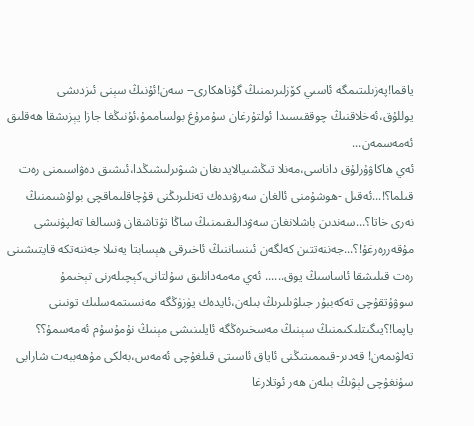ياقما!پەزىلىتىمگە ئاسىي كۆزلىرىمنىڭ گۇناھكارى-- سەن!ئۇنىڭ سېنى ئىزدىشى يوللۇق،ئەخلاقنىڭ چوققىسىدا ئولتۇرغان سۇمرۇغ بولساممۇ،ئۇنىڭغا جازا يېزىشقا ھەقلىق ئەمەسمەن...
ئەي ھاكاۋۇرلۇق داناسى،مەنلا تىڭشىيالايدىغان شىۋىرلىشىڭدا،ئىشىق دەۋاسىمنى رەت قىلما؟!...ئەقىل -ھوشۇمنى ئالغان سەرۋىدەك تەنلىرىڭنى قۇچاقلىماقچى بولۇشىمنىڭ نەرى خاتا؟...سەندىن باشلانغان سەۋدالىقىمنىڭ ساڭا تۇتاشقان ۋىسالغا تەلپۈنىشى مۇقەررەرغۇ!؟...جەننەتتىن كەلگەن ئىنساننىڭ ئاخىرقى ھېسابتا يەنىلا جەننەتكە قايتىشىنى رەت قىلىشقا ئاساسىڭ يوق...... ئەي مەمەدانلىق سۇلتانى،كېچىلەرنى تېخىمۇ سوۋۇتقۇچى تەكەببۇر جىلۋىلىرىڭ بىلەن،ئايدەك يۈزۈڭگە مەنسىتمەسلىك تونىنى ياپما!؟يىگىتلىكىمنىڭ سېنىڭ مەسخىرەڭگە ئايلىنىشى مېنىڭ نۇمۇسۇم ئەمەسمۇ؟؟
تەلۋىمەن! قەدىر-قىممىتىڭنى ئاياق ئاسىتى قىلغۇچى ئەمەس،بەلكى مۇھەببەت شارابى سۇنغۇچى لېۋىڭ بىلەن ھەر ئوتلارغا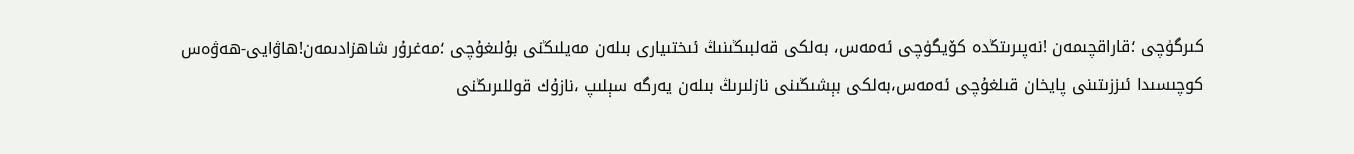كىرگۈچى ؛قاراقچىمەن !نەپىرىتڭدە كۆيگۈچى ئەمەس، بەلكى قەلبىڭىنىڭ ئىختىيارى بىلەن مەيلىڭنى بۇلىغۇچى ؛مەغرۇر شاھزادىمەن!ھاۋايى-ھەۋەس كوچىسىدا ئىززىتىنى پايخان قىلغۇچى ئەمەس،بەلكى بېشىڭىنى نازلىرىڭ بىلەن يەرگە سېلىپ ،نازۇك قوللىرىڭنى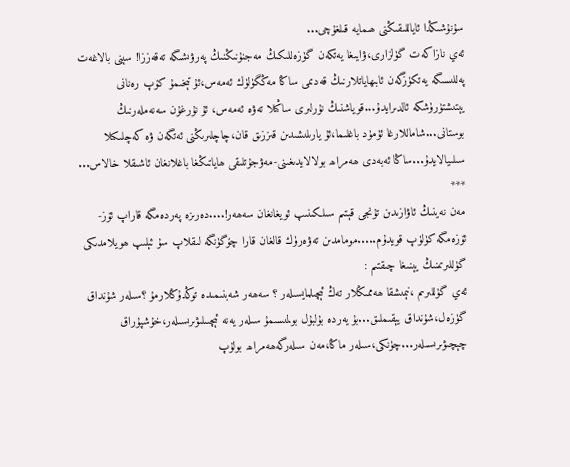سۇنۇشىڭدا ئاياللىقىڭنى ھىمايە قىلغۇچى...
ئەي نازاكەت گۈلزارى،ۋايىغا يەتكەن گۈزەللىكىڭ مەجنۇنىڭنىڭ پەرۋىشىگە تەقەززا! سېنى بالاغەت پەللىسىگە يەتكۈزگەن ئابىھاياتلارنىڭ قەدىمى ساڭا مەڭگۈلۈك ئەمەس،ئۇ تېخىمۇ كۆپ رەنانى يېتىشتۈرۈشكە ئالدىرايدۇ...قوياشنىڭ نۇرلىرى ساڭىلا تەۋە ئەمەس، ئۇ نۇرغۇن سەنەملەرنىڭ بوستانى...شاماللارغا ئۈمۈد باغلىما،ئۇ يارىلىشىدىن قىززىق قان،چاچلىرىڭنى ئەتگەن ۋە كەچلىكىلا سىلىيالايدۇ...ساڭا ئەبەدى ھەمراھ بولالايدىغىنى-مەۋجۇتلىقى ھاياتىڭغا باغلانغان ئاشىقلا خالاس...
***
مەن نەينىڭ ئاۋازىدىن تۇنجى قېتىم سىلكىنىپ ئويغانغان سەھەر!....دەرىزە پەردەمگە قاراپ ئۆز-ئۆزەمگە كۈلۈپ قويدۇم.....مومامدىن تەۋەرۈك قالغان قارا چۆگۈنگە لىقلاپ سۇ ئېلىپ ھويلامدىكى گۈللىرىمنىڭ يېنىغا چىقتىم :
ئەي گۈللىرىم ،نېمىشقا ھەممىڭلار تەڭ ئېچىلمايسىلەر ؟ سەھەر شەبنىمىدە توڭدۇڭلارمۇ ؟سىلەر شۇنداق گۈزەل،شۇنداق يېقىملىق...بۇ يەردە بۇلبۇل بولمىسىمۇ سىلەر يەنە ئېچىىلىۋىرىسىلەر،خۇشپۇراق چېچىۋىرىسىلەر...چۈنكى،سىلەر ماڭا،مەن سىلەرگەھەمراھ بولۇپ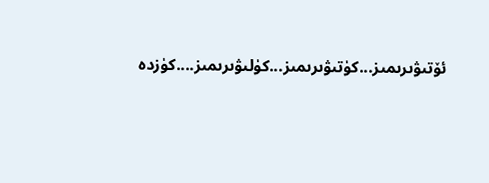ئۆتىۋىرىمىز...كۈتىۋىرىمىز...كۈلىۋىرىمىز....كۈزدە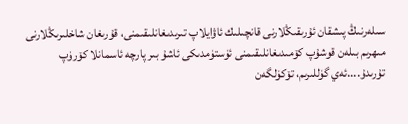سىلەرنىڭ پىشقان ئۇرىقىڭلارنى قانچىلىك ئاۋايلاپ تىرىدىغانلىقىمنى، قۇرىغان شاخلىرىڭلارنى مىھرىم بىلەن قوشۇپ كۆمىدىغانلىقىمنى ئۈستۈمدىكى ئاشۇ بىر پارچە ئاسمانلا كۆرۈپ تۇرىدۇ....ئەي گۈللىرىم، تۆكۈلگەن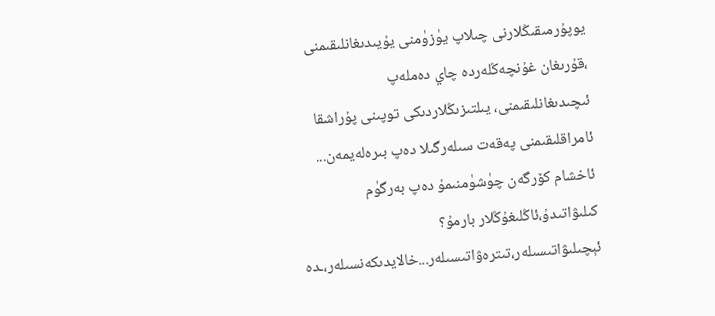يوپۇرمىقىڭلارنى چىلاپ يۈزۈمنى يۇيىدىغانلىقىمنى ،قۇرىغان غۇنچەڭلەردە چاي دەملەپ ئىچىدىغانلىقىمنى، يىلتىزىڭلاردىكى توپىنى پۇراشقا ئامراقلىقىمنى پەقەت سىلەرگىلا دەپ بىرەلەيمەن... ئاخشام كۆرگەن چۈشۈمنىمۇ دەپ بەرگۈم كىلىۋاتىدۇ،ئاڭلىغۇڭلار بارمۇ؟ ئېچىلىۋاتىسىلەر،تىترەۋاتىسىلەر...خالايدىكەنسىلەر،ـدە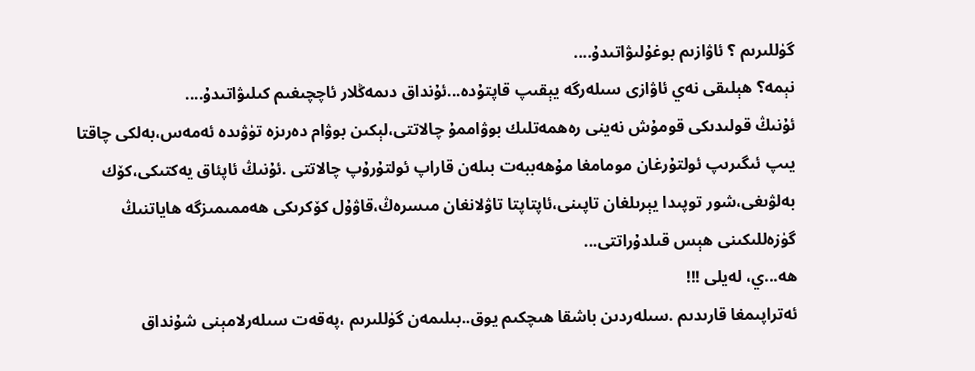گۈللىرىم ؟ ئاۋازىم بوغۇلىۋاتىدۇ....
نېمە؟ ھېلىقى نەي ئاۋازى سىلەرگە يېقىپ قاپتۇدە...ئۇنداق دىمەڭلار ئاچچىغىم كىلىۋاتىدۇ....
ئۇنىڭ قولىدىكى قومۇش نەينى رەھمەتلىك بوۋاممۇ چالاتتى،لېكىن بوۋام دەرىزە تۈۋىدە ئەمەس،بەلكى چاقتا يىپ ئىگىرىپ ئولتۇرغان مومامغا مۇھەببەت بىلەن قاراپ ئولتۇرۇپ چالاتتى .ئۇنىڭ ئاپئاق يەكتىكى،كۆك بەلۋىغى،شور توپىدا يېرىلغان تاپىنى،ئاپتاپتا تاۋلانغان مىسرەڭ،قاۋۇل كۆكرىكى ھەممىمىزگە ھاياتنىڭ گۈزەللىكىنى ھېس قىلدۇراتتى...
ھە...ي، لەيلى !!!
ئەتراپىمغا قارىدىم .سىلەردىن باشقا ھىچكىم يوق..بىلىمەن گۈللىرىم ،پەقەت سىلەرلامېنى شۇنداق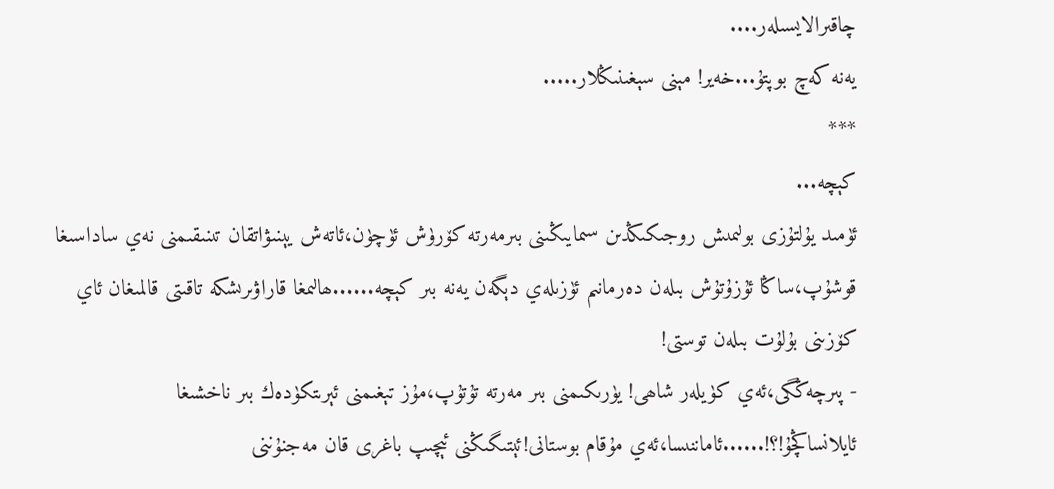چاقىرالايسىلەر....
يەنە كەچ بوپتۇ...خەير! مېنى سېغىنىڭلار.....
***
كېچە...
ئۈمىد يۇلتۇزى بولىمىش روجىكىڭدىن سىمايىڭىنى بىرمەرتە كۆرۈش ئۈچۈن،ئاتەش يېنىۋاتقان تىنىقىمنى نەي ساداسىغا قوشۇپ،ساڭا ئۇزۇتۇش بىلەن دەرمانىم ئۈزىلەي دېگەن يەنە بىر كېچە......ھالىمغا قاراۋىرىشكە تاقىتى قالمىغان ئاي كۆزىنى بۇلۇت بىلەن توستى!
- پىرچەڭگى،ئەي كۈيلەر شاھى! يۈرىكىمنى بىر مەرتە تۇتۇپ،مۇز تېغىمنى ئېرىتكۈدەك بىر ناخشىغا ئايلانساڭچۇ!؟!......ئاماننىسا،ئەي مۇقام بوستانى!ئېتىگىڭنى ئېچىپ باغرى قان مەجنۇننى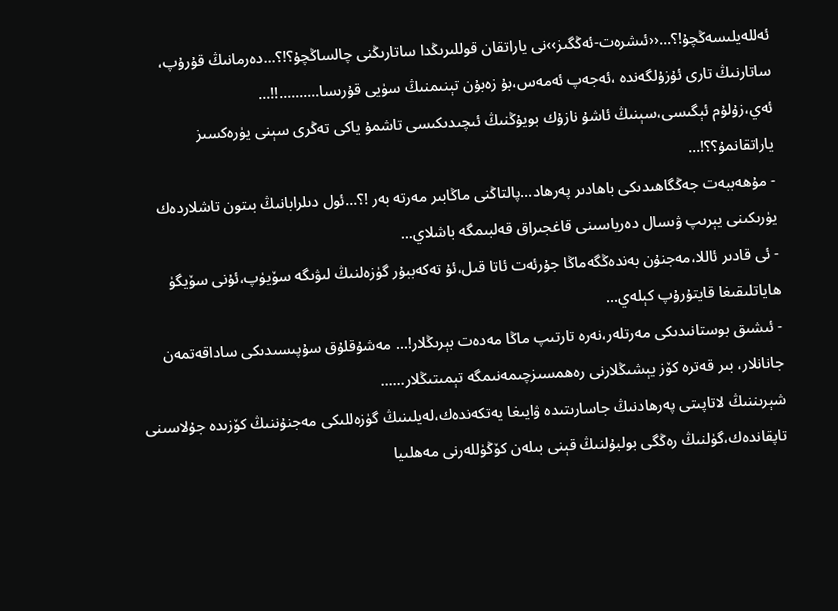ئەللەيلىسەڭچۇ!؟...‹‹ئىشرەت-ئەڭگىز››نى ياراتقان قوللىرىڭدا ساتارىڭنى چالساڭچۇ؟!؟...دەرمانىڭ قۇرۇپ، ساتارنىڭ تارى ئۇزۇلگەندە ،ئەجەپ ئەمەس،بۇ زەبۇن تېنىمنىڭ سۈيى قۇرىسا..........!!...
ئەي،زۇلۇم ئېگىسى،سېنىڭ ئاشۇ نازۇك بويۇڭنىڭ ئىچىدىكىسى تاشمۇ ياكى تەڭرى سېنى يۈرەكسىز ياراتقانمۇ؟؟!...
- مۇھەببەت جەڭگاھىدىكى باھادىر پەرھاد...پالتاڭنى ماڭابىر مەرتە بەر !؟...ئول دىلرابانىڭ بىتون تاشلاردەك يۈرىكىنى يېرىپ ۋىسال دەرياسىنى قاغجىراق قەلبىمگە باشلاي...
- ئى قادىر ئاللا،مەجنۇن بەندەڭگەماڭا جۇرئەت ئاتا قىل،ئۇ تەكەببۇر گۈزەلنىڭ لىۋىگە سۆيۈپ،ئۇنى سۆيگۈ ھاياتلىقىغا قايتۇرۇپ كېلەي...
- ئىشىق بوستانىدىكى مەرتلەر،نەرە تارتىپ ماڭا مەدەت بېرىڭلار!... مەشۇقلۇق سۇپىسىدىكى ساداقەتمەن جانانلار، بىر قەترە كۆز يېشىڭلارنى رەھمسىزچىمەنىمگە تېمىتىڭلار......
شېرىننىڭ لاتاپىتى پەرھادنىڭ جاسارىتىدە ۋايىغا يەتكەندەك،لەيلىنىڭ گۈزەللىكى مەجنۇننىڭ كۆزىدە جۇلاسىنى تاپقاندەك،گۈلنىڭ رەڭگى بولبۇلنىڭ قېنى بىلەن كۆڭۈللەرنى مەھلىيا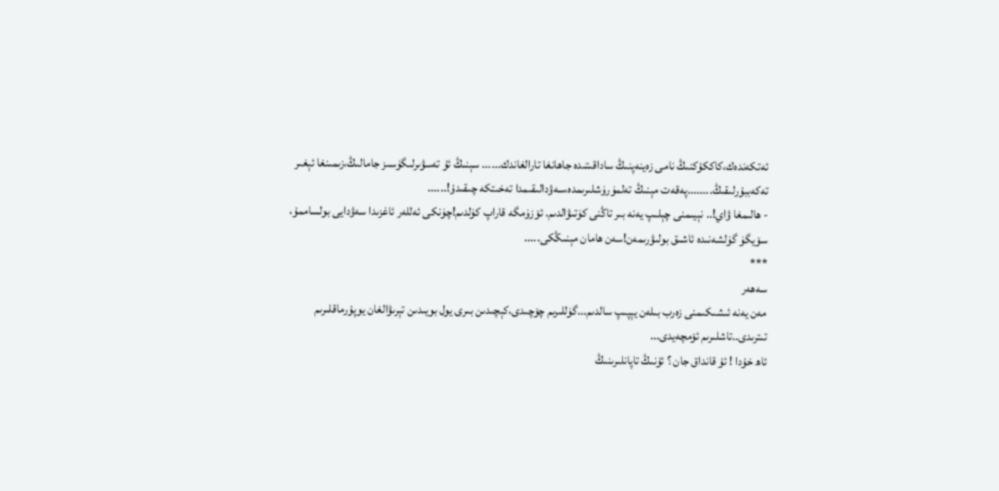ئەتكەندەك،كاككۇكنىڭ نامى زەينەپنىڭ ساداقىتىدە جاھانغا تارالغاندك...... سېنىڭ ئۇ تەسۋىرلىگۈسىز جامالىڭ،زىمىنغا ئېغىر تەكەببۇرلىقىڭ........پەقەت مېنىڭ تەلمۈرۈشلىرىمدە،سەۋدالىقىمدا تەخىتكە چىقىدۇ!......
- ھالىمغا ۋاي!.. نېيىمنى چېلىپ يەنە بىر تاڭنى كۈتىۋالدىم. ئۆزۈمگە قاراپ كۈلدىم!چۈنكى ئەللەر ئاغزىدا سەۋدايى بولساممۇ، سۆيگۈ گۈلشەنىدە ئاشىق بولىۋرىمەن!سەن ھامان مېنىڭكى.....
***
سەھەر
مەن يەنە ئىشىكىمنى زەرب بىلەن يېپىپ سالدىم...گۈللىرىم چۆچىدى،كېچىدىن بىرى يول بويىدىن تېرىۋالغان يوپۇرماقلىرىم تىترىدى..تاشلىرىم ئۆمچەيدى...
ئاھ خۇدا ! ئۇ قانداق جان ؟ ئۇنىڭ تاپانلىرىنىڭ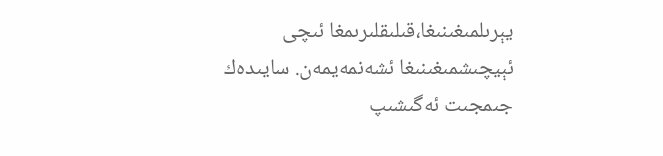يېرىلمىغىنىغا،قىلىقلىرىمغا ئىچى ئېيچىشمىغىنىغا ئشەنمەيمەن. سايىدەك جىمجىت ئەگىشىپ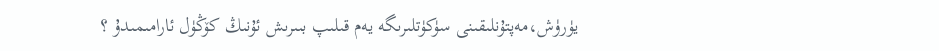يۈرۈش،مەپتۇنلىقىنى سۈكۈتلىرىگە يەم قىلىپ بىىرىش ئۇنىڭ كۆڭۈل ئارامىمىدۇ ؟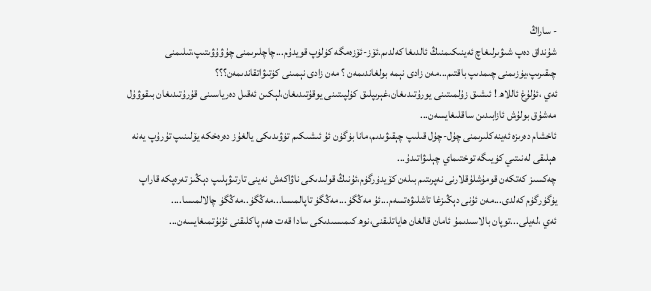- ساراڭ
شۇنداق دەپ شىۋىرلىغاچ ئەينىكىمنىڭ ئالدىغا كەلدىم.ئۆز-ئۆزەمگە كۈلۈپ قويدۇم...چاچلىرىمنى چۇۋۇۋىتىپ،تىلىمنى چىقىرىپ،يۈزىمنى چىمدىپ باقتىم...مەن زادى نېمە بولغاندىمەن ؟ مەن زادى نېمىنى كۈتىۋاتقاندىمەن؟؟؟
ئەي ،ئۇلۇغ ئاللاھ ! ئىشىق زۇلمىتىنى يورۇتىدىغان،غېرىپلىق كۈلپىتىنى يوقۇتىدىغان،لېكىن ئەقىل دەرياسىنى قۇرۇتىدىغان بىقوۋۇل مەشۇق بولۇش ئازابىدىن ساقلىغايسەن...
ئاخشام دەرىزە ئەينەكلىرىمنى چۇل-چۇل قىلىپ چېقىۋىدىم،مانا بۈگۈن ئۇ ئىشىكىم تۈۋىدىكى يالغۇز دەرەخكە يۆلىنىپ تۇرۇپ يەنە ھېلىقى لەنىتىي كۈيىگە توختىماي چېلىۋاتىدۇ...
چەكسىز كەتكەن قومۇشلۇقلارنى نەپرىتىم بىلەن كۆيدۈرگۈم،ئۇنىڭ قولىدىكى ناۋاكەش نەينى تارتىۋېلىپ دېڭىز تەرەپكە قاراپ يۈگۈرگۈم كەلدى...مەن ئۇنى دېڭىزغا تاشلىۋەتسەم...ئۇ مەڭگۈ...مەڭگۈ تاپالمىسا...مەڭگۈ..مەڭگۈ چالالمىسا....
ئەي ،لەيلى...توپان بالاسىدىمۇ ئامان قالغان ھاياتلىقنى،نوھ كىمىسىدىكى سادا قەت ھەم پاكلىقنى ئۇنۇتمىغايسەن...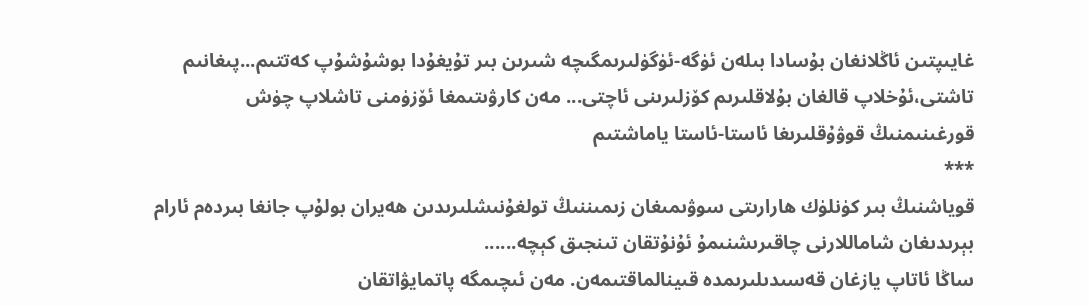غايىپتىن ئاڭلانغان بۇسادا بىلەن ئۈگە-ئۈگۈلىرىمگىچە شىرىن بىر تۇيغۇدا بوشۇشۇپ كەتتىم...پىغانىم تاشتى،ئۇخلاپ قالغان بۇلاقلىرىم كۆزلىرىنى ئاچتى... مەن كارۋىتىمغا ئۆزۈمنى تاشلاپ چۈش قورغىنىمنىڭ قوۋۇقلىرىغا ئاستا-ئاستا ياماشتىم
***
قوياشنىڭ بىر كۈنلۈك ھارارىتى سوۋىمىغان زىمىننىڭ تولغۇنىشلىرىدىن ھەيران بولۇپ جانغا بىردەم ئارام بېرىدىغان شاماللارنى چاقىرىشنىمۇ ئۇنۇتقان تىنجىق كېچە......
ساڭا ئاتاپ يازغان قەسىدىلىرىمدە قىينالماقتىمەن. مەن ئىچىمگە پاتمايۋاتقان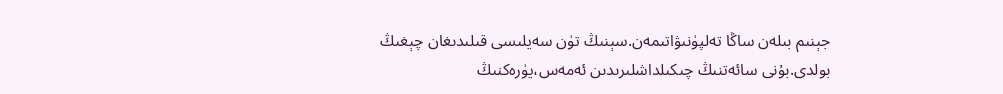جېنىم بىلەن ساڭا تەلپۈنىۋاتىمەن.سېنىڭ تۈن سەيلىسى قىلىدىغان چېغىڭ بولدى.بۇنى سائەتنىڭ چىكىلداشلىرىدىن ئەمەس،يۈرەكنىڭ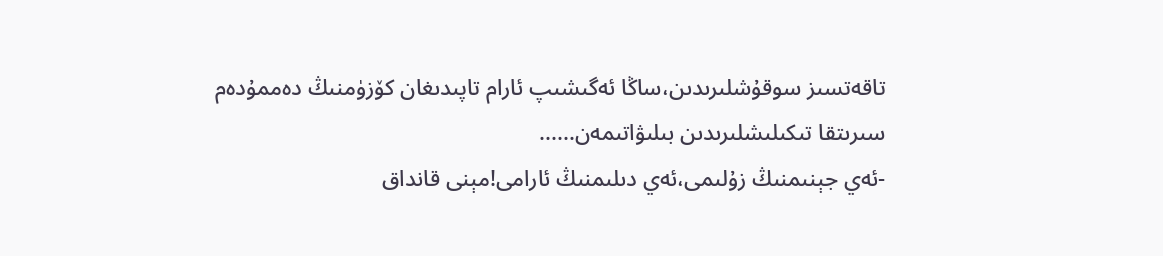تاقەتسىز سوقۇشلىرىدىن،ساڭا ئەگىشىپ ئارام تاپىدىغان كۆزۈمنىڭ دەممۇدەم سىرىتقا تىكىلىشلىرىدىن بىلىۋاتىمەن......
-ئەي جېنىمنىڭ زۇلىمى،ئەي دىلىمنىڭ ئارامى!مېنى قانداق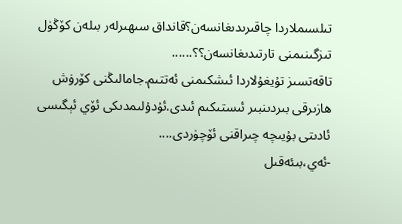تىلسىملاردا چاقىرىدىغانسەن؟قانداق سىھىرلەر بىلەن كۆڭۈل تىزگىنىمنى تارتىدىغانسەن؟؟......
تاقەتسىز تۇيغۇلاردا ئىشكىمنى ئەتتىم.جامالىڭنى كۆرۈش ھازىرقى بىردىنبىر ئىستىكىم ئىدى.ئۇدۇلىمدىكى ئۆي ئېگىسى ئادىتى بۇيىچە چىراقنى ئۆچۈردى....
-ئەي،بىئەقىل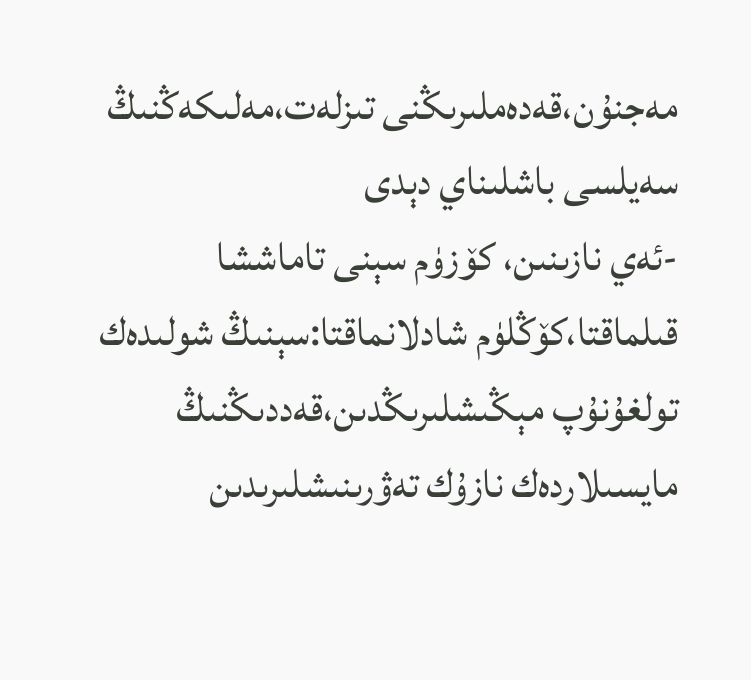مەجنۇن،قەدەملىرىڭنى تىزلەت،مەلىكەڭنىڭ سەيلسى باشلىناي دېدى
-ئەي نازىنىن، كۆزۈم سېنى تاماششا قىلماقتا،كۆڭلۈم شادلانماقتا:سېنىڭ شولىدەك تولغۇنۇپ مېڭىشلىرىڭدىن،قەددىڭنىڭ مايسىلاردەك نازۇك تەۋرىنىشلىرىدىن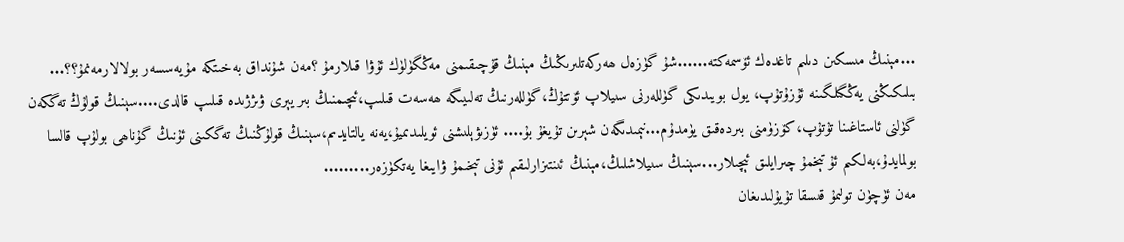...مېنىڭ مىسكىن دىلىم تاغدەك ئۆسمەكتە......شۇ گۈزەل ھەركەتلىرىڭىڭ مېنىڭ قۇچىقىمنى مەڭگۈلۈك ئۇۋا قىلارمۇ ؟مەن شۇنداق بەخىتكە مۇيەسسەر بولالارمەنمۇ؟؟... بىلىكىڭنى يەڭگىلگىنە ئۇزۇتۇپ، يول بويىدىكى گۈللەرنى سىيلاپ ئۆتتۇڭ،گۈللەرنىڭ تەلىيىگە ھەسەت قىلىپ،ئىچىمنىڭ بىر يېرى ۋىژژىدە قىلىپ قالدى....سېنىڭ قولۇڭ تەگكەن گۈلنى ئاستاغىنا تۇتۇپ،كۆزۈمنى بىردەقىق يۈمدۇم...نېمىدىگەن شېرىن تۇيغۇ بۇ.... ئۈزىۋېلىشنى ئويلىدىميۇ،يەنە يالتايدىم،سېنىڭ قولۇڭنىڭ تەگكىنى ئۇنىڭ گۇناھى بولۇپ قالسا بولمايدۇ،بەلكىم ئۇ تېخمۇ چىرايلىق ئېچىلار...سېنىڭ سىيلاشلىڭ،مېنىڭ ئىنتىزارلىقىم ئۇنى تېخىمۇ ۋايىغا يەتكۈزەر.........
مەن ئۈچۈن تولىمۇ قىسقا تۇيۇلىدىغان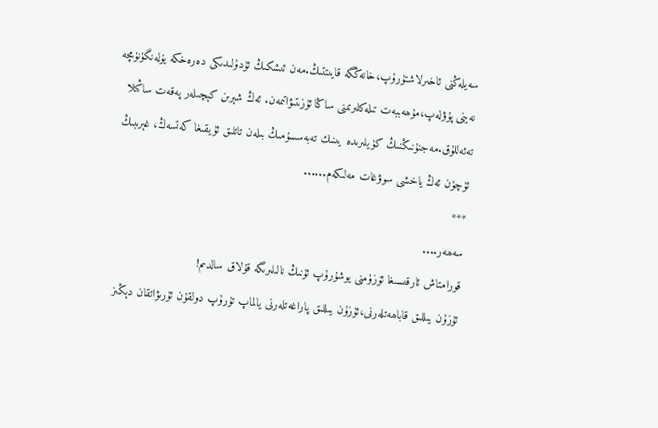سەيلەڭنى ئاخىرلاشتۇرۇپ،خانەڭگە قايىتتىڭ.مەن ئىشكىڭ ئۇدۇلىدىكى دەرەخكە يۆلەنگۈنۈمچە نەينى پۇۋلەپ،مۇھەببەت تىلەكلىرىمنى ساڭا ئۇزىتىۋاتىمەن. ئەڭ شېرىن كېچىلەر پەقەت ساڭىلا تەئەللۇق.مەجنۇنىڭنىڭ كۈيلىرىدە يىنىك تەبەسسۇمىڭ بىلەن تاتلىق ئۇيقىغا كەتسەڭ، غېرىبىڭ ئۈچۈن ئەڭ ياخشى سوۋغات مەلىكەم......
***
سەھەر....
قورامتاش ئارقىسىغا ئۆزۈمنى يوشۇرۇپ ئۇنىڭ نالىلىرىگە قۇلاق سالدىم!
ئۇزۇن يىللىق قاباھەتلەرنى،ئۇزۇن يىللىق پاراغەتلەرنى يالماپ تۇرۇپ دولقۇن ئۇرىۋاتقان دېڭىز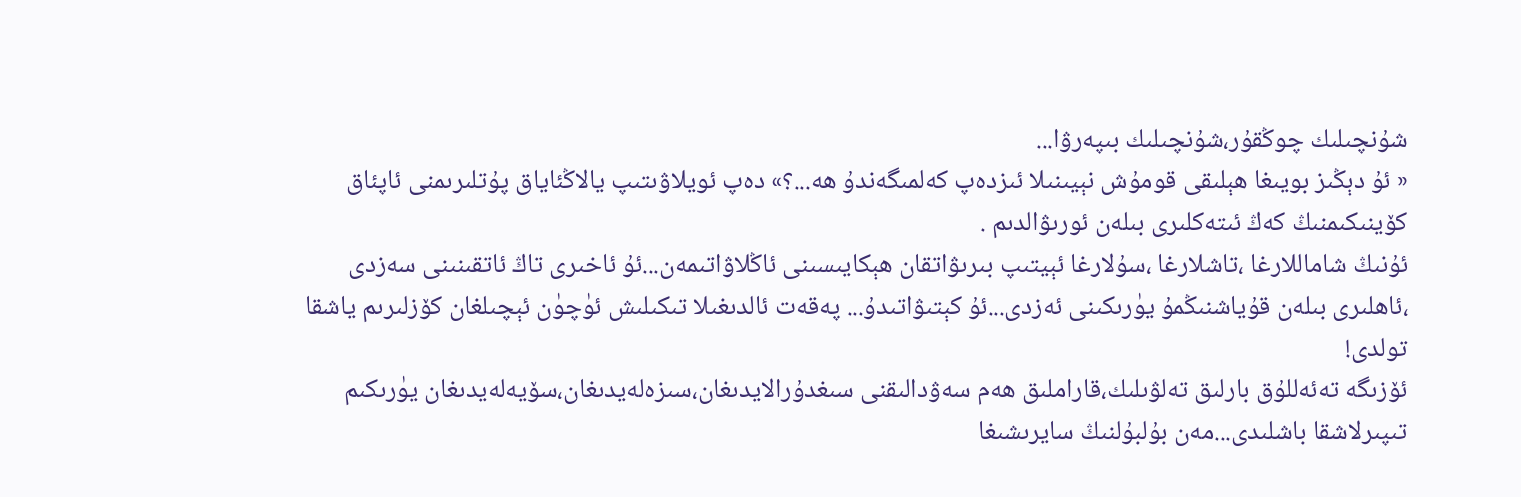شۇنچىلىك چوڭقۇر،شۇنچىلىك بىپەرۋا...
« ئۇ دېڭىز بويىغا ھېلىقى قومۇش نېيىنىلا ئىزدەپ كەلمىگەندۇ ھە...؟» دەپ ئويلاۋىتىپ يالاڭئاياق پۇتلىرىمنى ئاپئاق كۆينىكىمنىڭ كەڭ ئىتەكلىرى بىلەن ئورىۋالدىم .
ئۇنىڭ شاماللارغا ،تاشلارغا ،سۇلارغا ئېيتىپ بىرىۋاتقان ھېكايىسىنى ئاڭلاۋاتىمەن...ئۇ ئاخىرى تاڭ ئاتقىنىنى سەزدى ،ئاھلىرى بىلەن قۇياشنىڭمۇ يۈرىكىنى ئەزدى...ئۇ كېتىۋاتىدۇ... پەقەت ئالدىغىلا تىكىلىش ئۈچۈن ئېچىلغان كۆزلىرىم ياشقا تولدى!
ئۆزىگە تەئەللۇق بارلىق تەلۋىلىك،قاراملىق ھەم سەۋدالىقنى سىغدۇرالايدىغان،سىزەلەيدىغان،سۆيەلەيدىغان يۈرىكىم تىپىرلاشقا باشلىدى...مەن بۇلبۇلنىڭ سايرىشىغا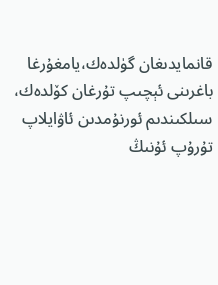قانمايدىغان گۈلدەك،يامغۇرغا باغرىنى ئېچىپ تۇرغان كۆلدەك، سىلكىندىم ئورنۇمدىن ئاۋايلاپ تۇرۇپ ئۇنىڭ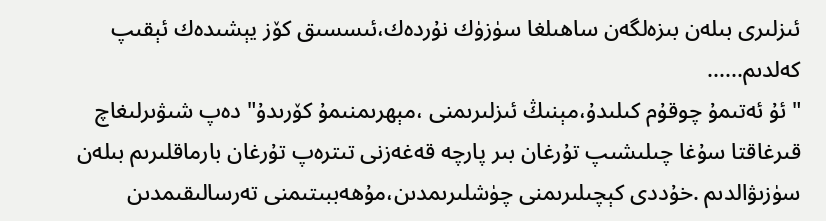ئىزلىرى بىلەن بىزەلگەن ساھىلغا سۈزۈك نۇردەك،ئىسسىق كۆز يېشىدەك ئېقىپ كەلدىم......
" ئۇ ئەتىمۇ چوقۇم كىلىدۇ،مېنىڭ ئىزلىرىمنى ،مېھرىمنىمۇ كۆرىدۇ" دەپ شىۋىرلىغاچ قىرغاقتا سۇغا چىلىشىپ تۇرغان بىر پارچە قەغەزنى تىترەپ تۇرغان بارماقلىرىم بىلەن سۈزىۋالدىم .خۇددى كېچىلىرىمنى چۈشلىرىمدىن،مۇھەببىتىمنى تەرسالىقىمدىن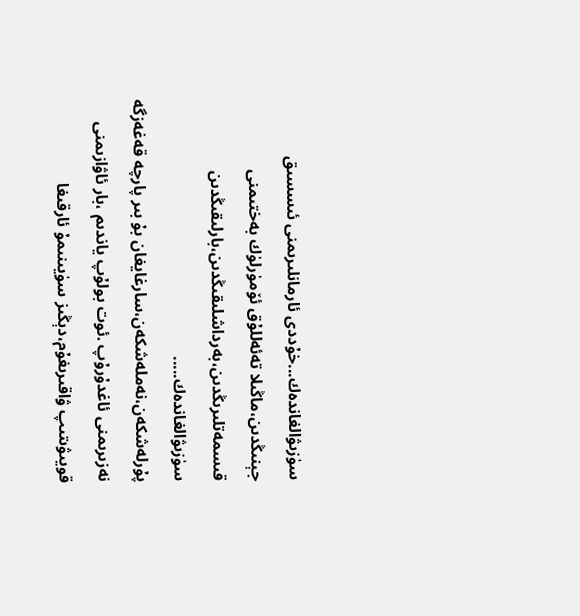سۈزىۋالغاندەك...خۇددى ئارمانلىرىمنى ئىسسىق جېنىڭدىن،ماڭىلا تەئەللۇق ئۆمۈرلۈك بەختىمنى قىسمەتلىرىڭدىن،بەرداشلىقىڭدىن،بارلىقىڭدىن سۈزىۋالغاندەك.....
پۇرلەشكەن،نەملەشكەن،سارغايغان بۇ بىر پارچە قەغەزگە نەزىرىمنى ئاغدۇرۇپ .ئوت بولۇپ ياندىم ،بار ئاۋازىمنى قويىۋىتىپ ۋاقىرىغۇم،دېڭىز سۈيىنىمۇ ئارقىغا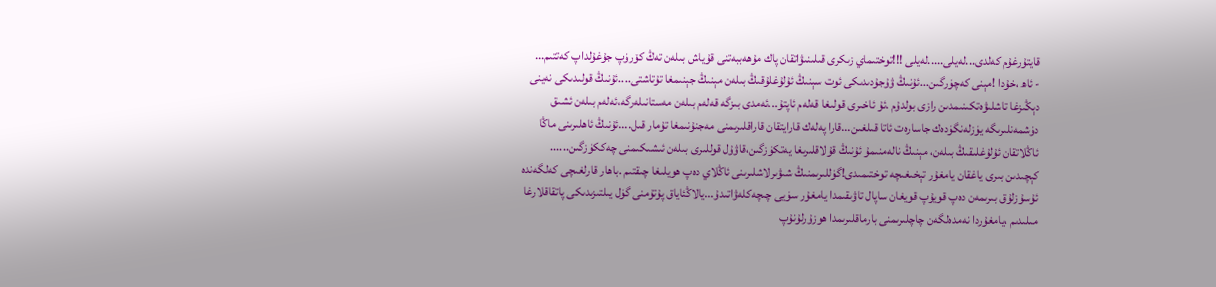قايتۇرغۇم كەلدى...لەيلى.....لەيلى !!!توختىماي زىكرى قىلىنىۋاتقان پاك مۇھەببەتنى قۇياش بىلەن تەڭ كۆرۈپ جۇغۇلداپ كەتتىم...
- ئاھ ،خۇدا !مېنى كەچۈرگىن...ئۇنىڭ ۋۇجۇدىدىكى ئوت سېنىڭ ئۇلۇغلۇقىڭ بىلەن مېنىڭ جېنىمغا تۇتاشتى....ئۇنىڭ قولىدىكى نەينى دېڭىزغا تاشلىۋەتكىنىمدىن رازى بولدۇم .ئۇ ئاخىرى قولىغا قەلەم ئاپتۇ...ئەمدى بىزگە قەلەم بىلەن مەستانىلەرگە،ئەلەم بىلەن ئشىق دۈشمەنلىرىگە يۈزلەنگۈدەك جاسارەت ئاتا قىلغىن...قارا پەلەك قارايتقان قاراقلىرىمنى مەجنۇنىمغا تۇمار قىل....ئۇنىڭ ئاھلىرىنى ماڭا ئاڭلاتقان ئۇلۇغلىقىڭ بىلەن، مېنىڭ نالەمنىمۇ ئۇنىڭ قۇلاقلىرىغا يەتكۈزگىن،قاۋۇل قوللىرى بىلەن ئىشىكىمنى چەككۈزگىن......
كېچىدىن بىرى ياغقان يامغۇر تېخىغىچە توختىمىدى!گۈللىرىمنىڭ شىۋىرلاشلىرىنى ئاڭلاي دەپ ھويلىغا چىقتىم .باھار قارلغىچى كەلگەندە ئۇسۇزلۇق بىرىمەن دەپ قويۇپ قويغان ساپال تاۋىقىمدا يامغۇر سۈيى چىچەكلەۋاتىدۇ...يالاڭئاياق پۇتۇمنى گۈل يىلتىزىدىكى پاتقاقلارغا مىلىدىم ،يامغۇردا نەمدەلگەن چاچلىرىمنى بارماقلىرىمدا ھوزۇرلۇنۇپ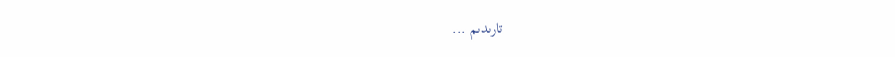تارىدىم ...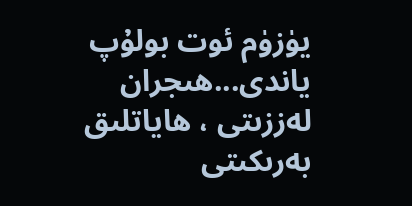يۈزۈم ئوت بولۇپ ياندى...ھىجران لەززىتى ، ھاياتلىق بەرىكىتى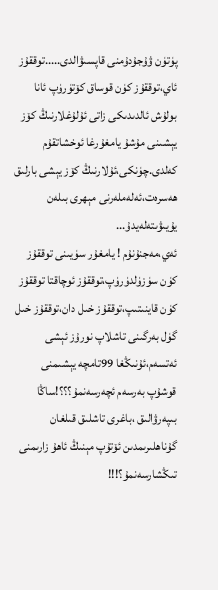پۈتۈن ۋۇجۇدۇمنى قاپسىۋالدى.....توققۇز ئاي،توققۇز كۈن قوساق كۆتۈرۈپ ئانا بولۇش ئالدىدىكى زاتى ئۇلۇغلارنىڭ كۆز يېشىنى مۇشۇ يامغۇرغا ئوخشاتقۇم كەلدى.چۈنكى،ئۇلارنىڭ كۆز يېشى بارلىق ھەسرەت،ئەلەملەرنى مېھرى بىلەن يۇيىۋىتەلەيدۇ...
ئەي،مەجنۇنۇم ! يامغۇر سۈيىنى توققۇز كۈن سۈزۈلدۈرۈپ،توققۇز ئوچاقتا توققۇز كۈن قاينىتىپ،توققۇز خىل دان،توققۇز خىل گۈل بەرگىنى تاشلاپ نورۇز ئېشى ئەتسەم،ئۇنىڭغا 99تامچە يېشىمنى قوشۇپ بەرسەم ئچەرسەنمۇ؟؟؟!ساڭا بىپەرۋالىق ،باغرى تاشلىق قىلغان گۇناھلىرىمدىن ئۆتۇپ مېنىڭ ئاھۇ زارىمنى تىڭشارسەنمۇ؟!!!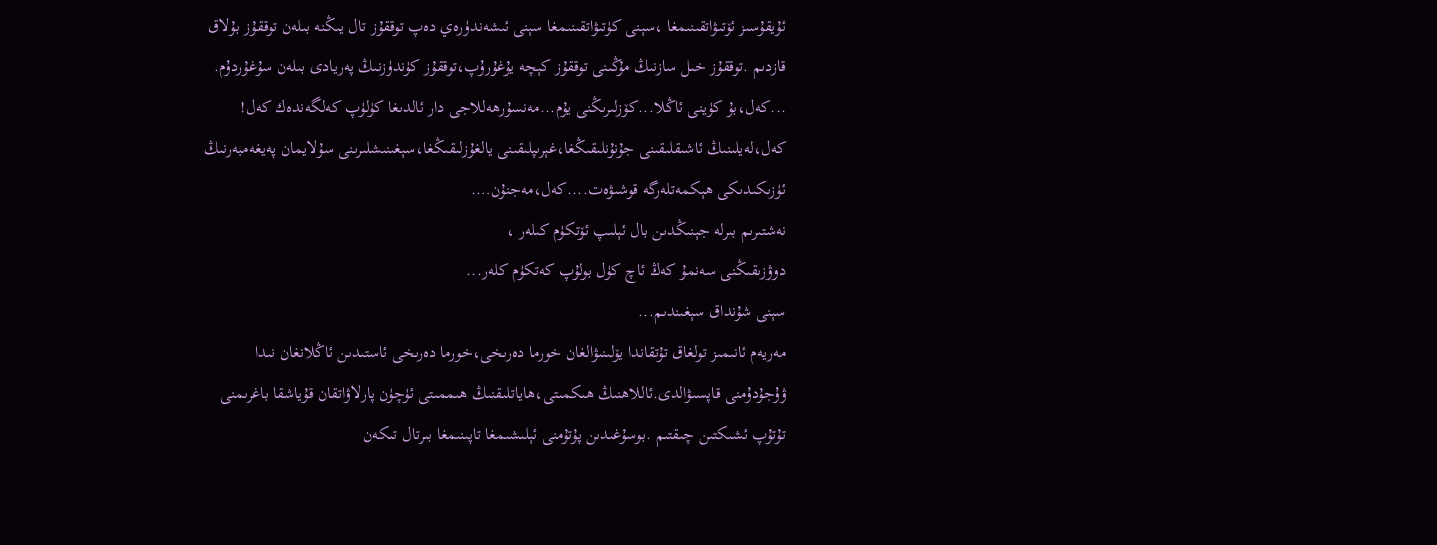ئۇيقۇسىز ئۆتىۋاتقىنىمغا ،سېنى كۈتىۋاتقىنىمغا سېنى ئىشەندۈرەي دەپ توققۇز تال يىڭنە بىلەن توققۇز بۇلاق قازدىم .توققۇز خىل سازنىڭ مۇڭىنى توققۇز كېچە يۇغۇرۇپ،توققۇز كۈندۈزنىڭ پەريادى بىلەن سۇغۇردۇم.
...كەل،بۇ كۈينى ئاڭلا...كۆزلىرىڭنى يۇم...مەنسۇرھەللاجى دار ئالدىغا كۈلۈپ كەلگەندەك كەل!
كەل،لەيلىنىڭ ئاشىقلىقىنى جۇنۇنلىقىڭغا،غېرىپلىقىنى يالغۇزلىقىڭغا،سېغىنىشلىرىنى سۇلايمان پەيغەمبەرنىڭ ئۈزىكىدىكى ھېكمەتلەرگە قوشىۋەت....كەل،مەجنۇن….
نەشتىرىم بىرلە جېنىڭدىن بال ئېلىپ ئۆتكۈم كىلەر ،
دوۋزىقىڭنى سەنمۇ كەڭ ئاچ كۈل بولۇپ كەتكۈم كلەر...
سېنى شۇنداق سېغىندىم...
مەريەم ئانىمىز تولغاق تۇتقاندا يۆلىنىۋالغان خورما دەرىخى،خورما دەرىخى ئاستىدىن ئاڭلانغان نىدا ۋۇجۇدۇمنى قاپسىۋالدى.ئاللاھنىڭ ھىكمىتى،ھاياتلىقنىڭ ھىممىتى ئۈچۈن پارلاۋاتقان قۇياشقا باغرىمنى تۇتۇپ ئشىكتىن چىقتىم .بوسۇغىدىن پۇتۇمنى ئېلىشىمغا تاپىنىمغا بىرتال تىكەن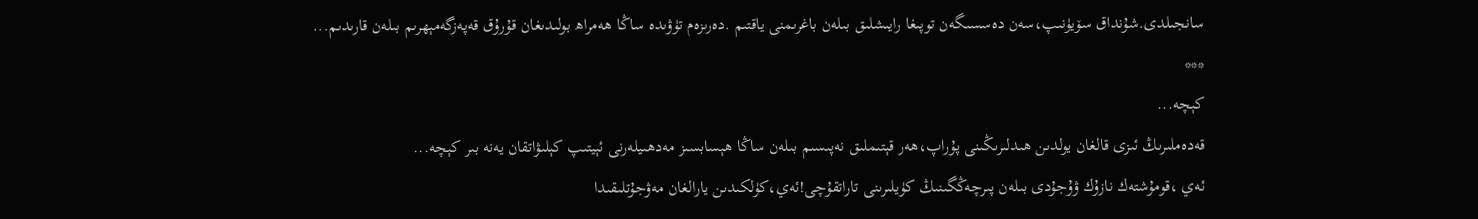سانجىلدى.شۇنداق سۆيۈنىپ،سەن دەسسىگەن توپىغا رايىشلىق بىلەن باغرىمنى ياقتىم .دەرىزەم تۈۋىدە ساڭا ھەمراھ بولىدىغان قۇرۇق قەپەزگەمېھرىم بىلەن قارىدىم...
***
كېچە...
قەدەملىرىڭ ئىزى قالغان يولدىن ھىدلىرىڭىنى پۇراپ،ھەر قېتىملىق نەپىسىم بىلەن ساڭا ھېسابسىز مەدھىيلەرنى ئېيتىپ كېلىۋاتقان يەنە بىر كېچە...
ئەي ،قومۇشتەك نازۇك ۋۇجۇدى بىلەن پىرچەڭگىنىڭ كۈيلىرىنى تاراتقۇچى!ئەي،كۈلكىدىن يارالغان مەۋجۇتلىقىدا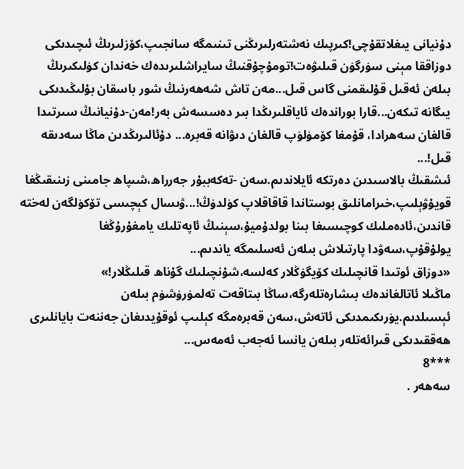دۇنيانى يىغلاتقۇچى!كىرپىك نەشتەرلىرىڭنى تىنىمگە سانجىپ،كۆزلىرىڭ ئىچىدىكى دوزاققا مېنى سۈرگۈن قىلىۋەت!تومۇچۇقنىڭ سايراشلىرىدەك خەندان كۈلىكىرىڭ بىلەن ئەقىل قۇلىقمنى گاس قىل...مەن تاش شەھەرنىڭ شور باسقان بۇلىڭىدىكى يىگانە تىكەن...قارا بوراندەك ئاياقلىرىڭدا بىر دەسسەش بەر!مەن-دۇنيانىڭ سىرتىدا قالغان سەھرادا، قۇمغا كۆمۈلۈپ قالغان دىۋانە قەبرە... دۇئالىرىڭدىن ماڭا سەدىقە قىل!...
ئىشقىڭ بالاسىدىن دەرتكە ئايلاندىم.سەن -تەكەببۇر جەرراھ،شىپاھ جامىنى زىنىقىڭغا قويۇۋېلىپ،خىرامانلىق بوستاندا قاقاقلاپ كۈلدۈڭ!...ۋىسال كېچىسى تۆكۈلگەن لەختە قاندىن،ئادەملىك كوچىسىغا بىنا بولدۇميۇ،سېنىڭ ئاپەتلىك يامغۇرۇڭغا يولۇقۇپ،سەۋدا پارتىلاش بىلەن ئەسلىمگە ياندىم...
«دوزاق ئوتىدا قانچىلىك كۆيگۈڭلار كەلسە،شۇنچىلىك گۇناھ قىلىڭلار!»
ماڭىلا ئاتالغاندەك بىشارەتلەرگە،ساڭا بىتاقەت تەلمۈرۈشۈم بىلەن ئېسىلدىم.يۈرىكىمدىكى ئاتەش،سەن قەبرەمگە كېلىپ ئوقۇيدىغان جەننەت بايانلىرى ھەققىدىكى قىرائەتلەر بىلەن يانسا ئەجەب ئەمەس...
***8
سەھەر .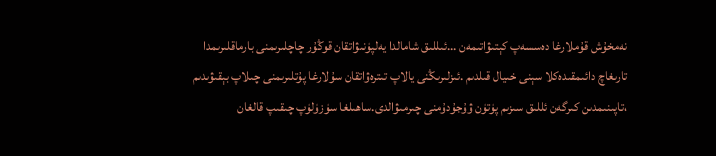نەمخۇش قۇملارغا دەسسەپ كېتىۋاتىمەن ...ئىللىق شامالدا يەلپۈنىۋاتقان قوڭۇر چاچلىرىمنى بارماقلىرىمدا تارىغاچ دائىمقىدەكلا سېنى خىيال قىلدىم .ئىزلىرىڭنى يالاپ تىترەۋاتقان سۇلارغا پۇتلىرىمنى چىلاپ بېقىۋىدىم ،تاپىنىمدىن كىرگەن ئللىق سىزىم پۈتۈن ۋۇجۇدۇمنى چىرمىۋالدى.ساھىلغا سۈزۈلۈپ چىقىپ قالغان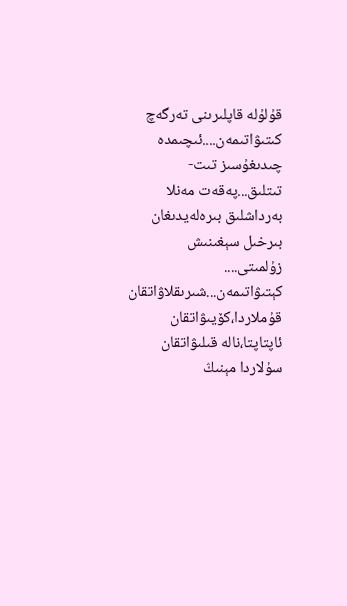قۇلۇلە قاپلىرىنى تەرگەچ كىتىۋاتىمەن....ئىچىمدە چىدىغۇسىز تىت-تىتلىق...پەقەت مەنلا بەرداشلىق بىرەلەيدىغان بىرخىل سېغىنىش زۇلمىتى....
كېتىۋاتىمەن...شىرىقلاۋاتقان قۇملاردا،كۆيىۋاتقان ئاپتاپتا،نالە قىلىۋاتقان سۇلاردا مېنىڭ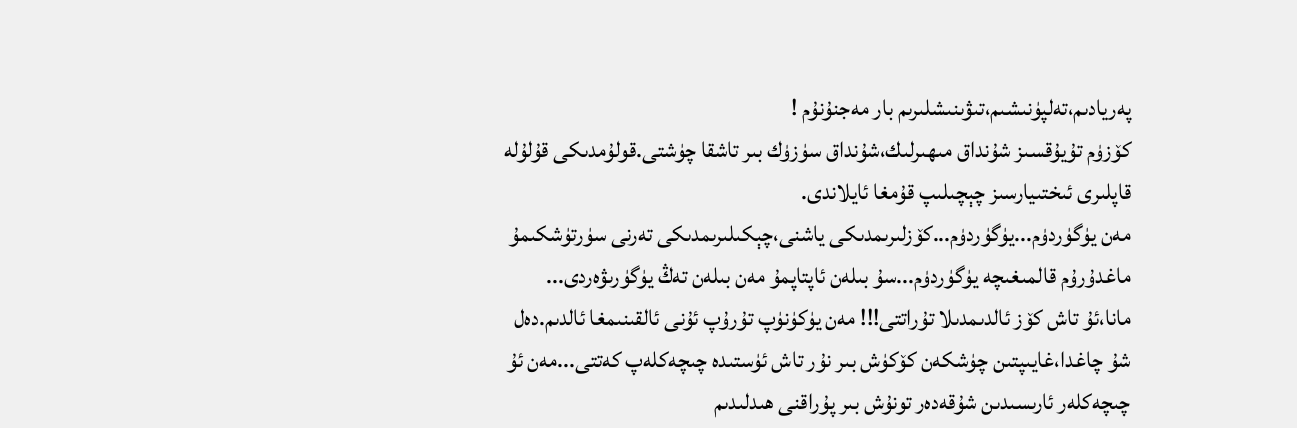پەريادىم،تەلپۈنىشىم،تىۋىنىشلىرىم بار مەجنۇنۇم !
كۆزۈم تۇيۇقسىز شۇنداق مىھىرلىك،شۇنداق سۈزۈك بىر تاشقا چۈشتى.قولۇمدىكى قۇلۇلە قاپلىرى ئىختىيارسىز چېچىلىپ قۇمغا ئايلاندى.
مەن يۈگۈردۈم...يۈگۈردۈم...كۆزلىرىمدىكى ياشنى،چېكىلىرىمدىكى تەرنى سۈرتۈشكىمۇ ماغدۇرۇم قالمىغىچە يۈگۈردۈم...سۇ بىلەن ئاپتاپمۇ مەن بىلەن تەڭ يۈگۈرىۋەردى...
مانا،ئۇ تاش كۆز ئالدىمدىلا تۇراتتى!!! مەن يۈكۈنۈپ تۇرۇپ ئۇنى ئالقىنىمغا ئالدىم.دەل شۇ چاغدا،غايىپتىن چۈشكەن كۆكۈش بىر نۇر تاش ئۈستىدە چىچەكلەپ كەتتى...مەن ئۇ چىچەكلەر ئارىسىدىن شۇقەدەر تونۇش بىر پۇراقنى ھىدلىدىم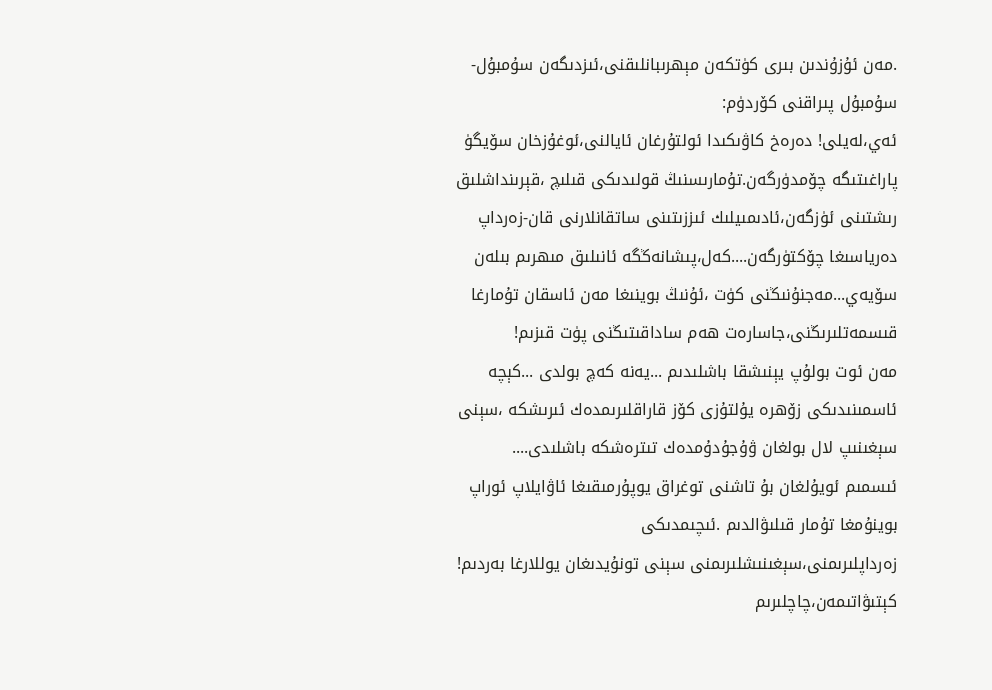.مەن ئۇزۇندىن بىرى كۈتكەن مېھرىبانلىقنى،ئىزدىگەن سۇمبۇل-سۇمبۇل پىراقنى كۆردۈم:
ئەي،لەيلى! دەرەخ كاۋىكىدا ئولتۇرغان ئايالنى،ئوغۇزخان سۆيگۈ پاراغىتىگە چۆمدۈرگەن.تۇمارىسنىڭ قولىدىكى قىلىچ ،قېرىنداشلىق رىشتىنى ئۈزگەن،ئادىمىيلىك ئىززىتىنى ساتقانلارنى قان-زەرداپ دەرياسىغا چۆكتۈرگەن....كەل،پىشانەڭگە ئانىلىق مىھرىم بىلەن سۆيەي...مەجنۇنىڭنى كۈت ،ئۇنىڭ بوينىغا مەن ئاسقان تۇمارغا قىسمەتلىرىڭنى،جاسارەت ھەم ساداقىتىڭنى پۈت قىزىم!
مەن ئوت بولۇپ يېنىشقا باشلىدىم ...يەنە كەچ بولدى ...كېچە ئاسمىنىدىكى زۆھرە يۇلتۇزى كۆز قاراقلىرىمدەك ئىرىشكە ،سېنى سېغىنىپ لال بولغان ۋۇجۇدۇمدەك تىترەشكە باشلىدى....
ئىسمىم ئويۇلغان بۇ تاشنى توغراق يوپۇرمىقىغا ئاۋايلاپ ئوراپ بوينۇمغا تۇمار قىلىۋالدىم .ئىچىمدىكى زەرداپلىرىمنى،سېغىنىشلىرىمنى سېنى تونۇيدىغان يوللارغا بەردىم!
كېتىۋاتىمەن،چاچلىرىم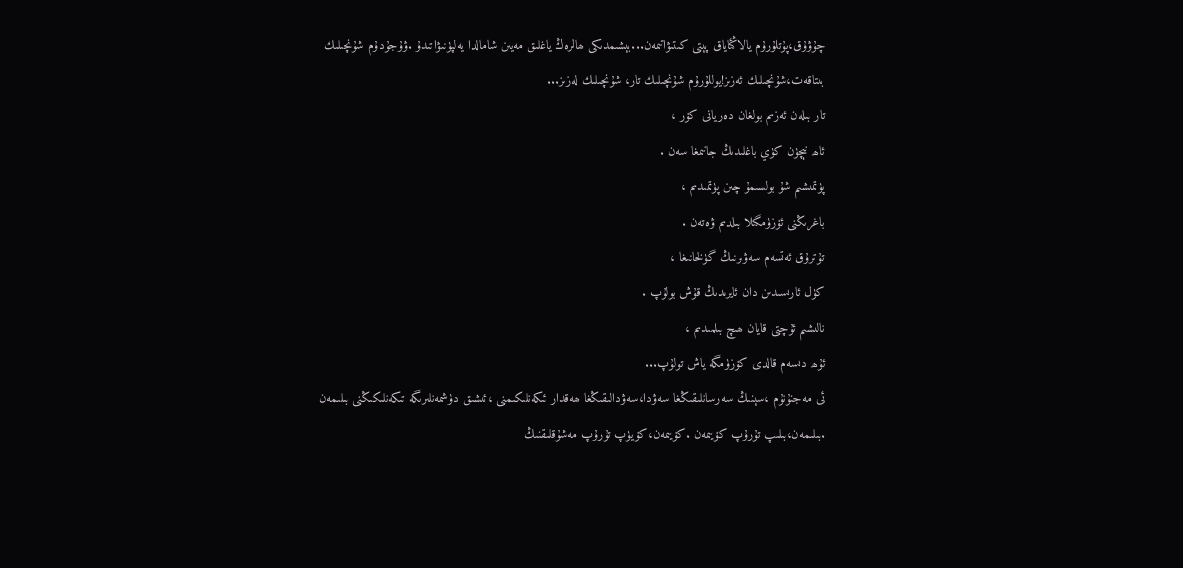چۇۋۇق،پۇتلۇرۇم يالاڭئاياق پېتى كىتىۋاتىمەن...بېشىمدىكى ھالرەڭ ياغلىق مەيىن شامالدا يەلپۈنىۋاتىدۇ .ۋۇجۇدۇم شۇنچىلىك بىتاقەت،شۇنچىلىك ئەزىز!يوللۇرۇم شۇنچىلىك تار، شۇنچىلىك لەزىز...
تار بىلەن ئەزىم بولغان دەريانى كۆر ،
ئاھ نېچۈن كۈي باغلىدىڭ جانىمغا سەن .
پۈتمىشىم شۇ بولسىمۇ چىن پۈتمىدىم ،
باغرىڭنى ئۆزۈمگىلا بىلدىم ۋەتەن .
تۇترۇق ئەتسەم سەۋىرنىڭ گۈلخانىغا ،
كۈل ئارىسىدىن دان ئايرىدىڭ قۇش بولۇپ .
نالىشىم ئۇچتى قايان ھىچ بىلمىدىم ،
ئۇھ دىسەم قالدى كۆزۈمگە ياش تولۇپ...
ئى مەجنۇنۇم ،سېنىڭ سەرسانلىقىڭغا سەۋدا،سەۋدالىقىڭغا ھەقدار ئىكەنلىكىمنى ،ئىشىق دۈشمەنلىرىگە تىكەنلىكىڭنى بىلىمەن .بىلىمەن،بىلىپ تۇرۇپ كۆيىمەن .كۆيىمەن،كۆيۈپ تۇرۇپ مەشۇقلىقنىڭ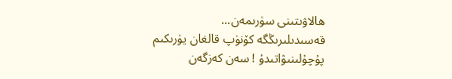ھالاۋىتىنى سۈرىمەن...
قەسىدىلىرىڭگە كۆنۈپ قالغان يۈرىكىم پۇچۇلىنىۋاتىدۇ ! سەن كەزگەن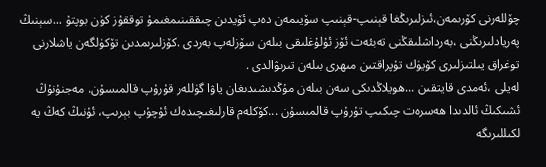چۆللەرنى كۆرىمەن،ئىزلىرىڭغا قېنىپ-قېنىپ سۆيىمەن دەپ ئۆيدىن چىققىنىمغىمۇ توققۇز كۈن بوپتۇ ...سېنىڭ پەريادلىرىڭنى ،بەرداشلىقڭنى تەبئەت ئۆز ئۇلۇغلىقى بىلەن سۆزلەپ بەردى .كۆزلىرىمدىن تۆكۈلگەن ياشلارنى توغراق يىلتىزلىرى كۆيۈك تۇپراقتىن مىھرى بىلەن تىرىۋالدى .
لەيلى ،ئەمدى قايتقىن ...ھويلاڭدىكى سەن بىلەن مۇڭدىشىدىغان ياۋا گۈللەر قۇرۇپ قالمىسۇن. مەجنۇنۇڭ ئشىكىڭ ئالدىدا ھەسرەت چىكىپ تۇرۇپ قالمىسۇن ...كۆكلەم قارلىغىچىدەك ئۇچۇپ بېرىپ، ئۇنىڭ كەڭ يە لكىللىرىگە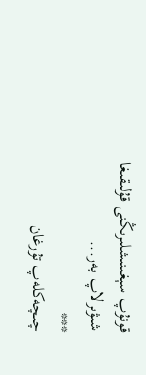قونۇپ سېغىنىشلىرىڭنى قۇلىقىغا شىۋىرلاپ بەر...
***
چىچەكلەپ تۇرغان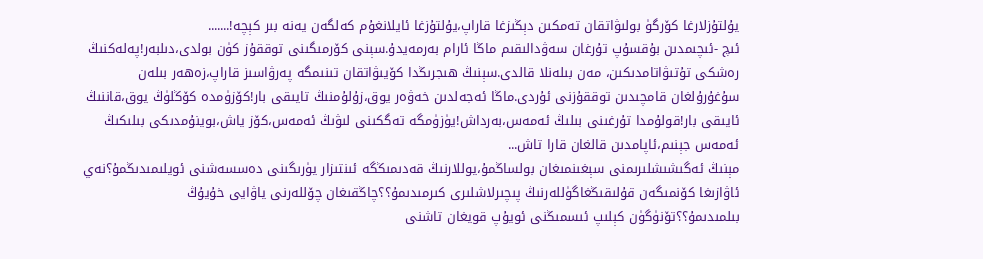يۇلتۇزلارغا كۆرگۈ بولىۋاتقان تەمكىن دېڭىزغا قاراپ،يۇلتۇزغا ئايلانغۇم كەلگەن يەنە بىر كېچە!.......
ئىچ -ئىچىمدىن بۇقسۇپ تۇرغان سەۋدالىقىم ماڭا ئارام بەرمەيدۇ.سېنى كۆرمىگىنى توققۇز كۈن بولدى،دىلبەر!پەلەكنىڭ رەشكى تۇتىۋاتامدىكىن، مەن بىلەنلا قالدى.سېنىڭ ھىجرىڭدا كۆيىۋاتقان تىنىمگە پەرۋاسىز قاراپ،زەھەر بىلەن سۇغۇرۇلغان قامچىدىن توققۇزنى ئۇردى.ماڭا ئەجەلدىن خەۋەر يوق،زۇلۇمنىڭ تايىقى بار!كۆزۈمدە كۆڭلۈڭ يوق،قاننىڭ ئايىقى بار!قولۇمدا تۇرغىنى بىلىڭ ئەمەس،بەرداش!يۈزۈمگە تەگكىنى لىۋىڭ ئەمەس،كۆز ياش،بوينۇمدىكى بىلىكىڭ ئەمەس جېنىم،ئاپامدىن قالغان قارا تاش...
مېنىڭ ئەگىشىشلىرىمنى سېغىنمىغان بولساڭمۇ،يوللارنىڭ قەدىمىڭگە ئىنتىزار يۈرىگىنى دەسسەشنى ئويلىمىدىڭمۇ؟نەي ئاۋازىغا كۆنمىگەن قۇلىقىڭغاگۈللەرنىڭ پىچىرلاشلىرى كىرمىدىمۇ؟؟چاڭقىغان چۆللەرنى ياۋايى خۇيۇڭ بىلمىدىمۇ؟؟تۆنۈگۈن كېلىپ ئىسمىڭنى ئويۇپ قويغان تاشنى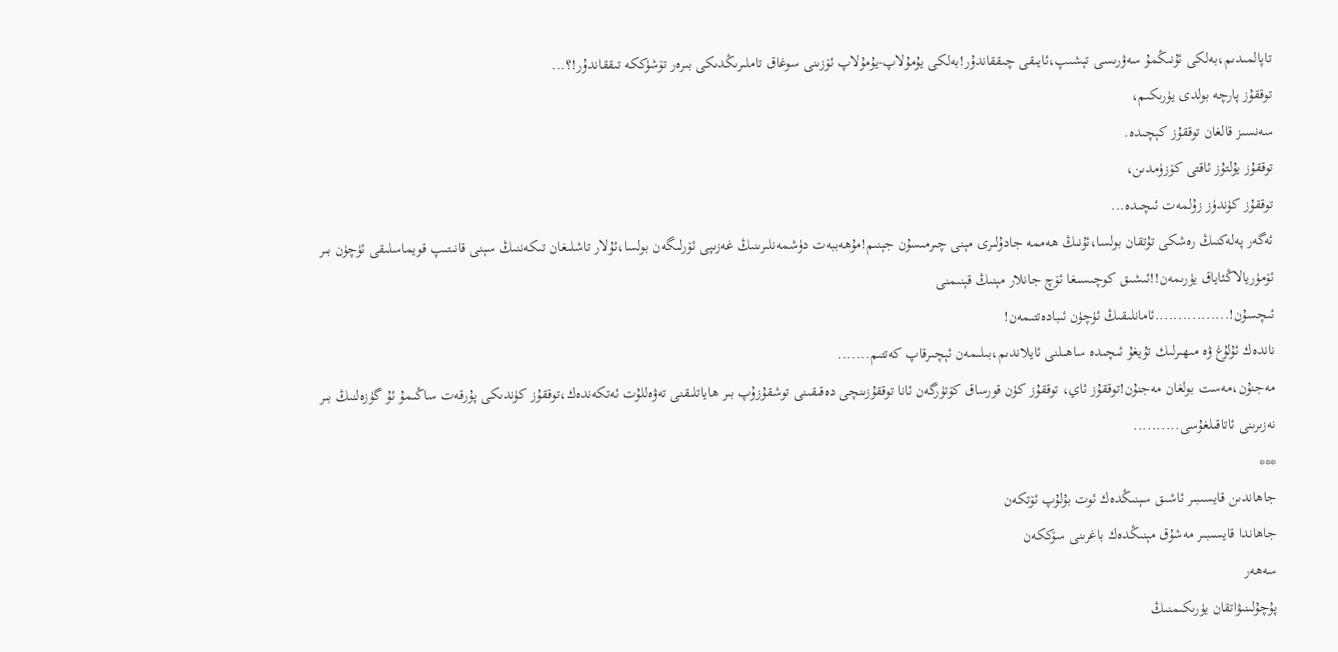تاپالمىدىم،بەلكى ئۇنىڭمۇ سەۋرىسى تېشىپ،ئايىقى چىققاندۇر!بەلكى يۇمۇلاپ-يۇمۇلاپ ئۆزىنى سوغاق تاملىرىڭدىكى بىرەر تۆشۈككە تىققاندۇر!؟...
توققۇز پارچە بولدى يۈرىكىم،
سەنسىز قالغان توققۇز كېچىدە.
توققۇز يۇلتۇز ئاقتى كۆزۈمدىن،
توققۇز كۈندۈز زۇلمەت ئىچىدە...
ئەگەر پەلەكنىڭ رەشكى تۇتقان بولسا،ئۇنىڭ ھەممە جادۇلىرى مېنى چىرمىسۇن جېنىم!مۇھەببەت دۈشمەنلىرىنىڭ غەزىپى ئۆرلىگەن بولسا،ئۇلار تاشلىغان تىكەننىڭ سېنى قانىتىپ قويماسلىقى ئۈچۈن بىر ئۆمۈريالاڭئاياق يۈرىمەن!!ئىشىق كوچىسىغا ئۆچ جانلار مېنىڭ قېنىمنى
ئىچسۇن!................ئامانلىقىڭ ئۈچۈن ئىبادەتتىمەن!
ناندەك ئۇلۇغ ۋە مىھىرلىك تۇيغۇ ئىچىدە ساھىلنى ئايلاندىم،بىلىمەن ئېچىرقاپ كەتتىم.......
مەجنۇن،مەست بولغان مەجنۇن!توققۇز ئاي، توققۇز كۈن قورساق كۆتۈرگەن ئانا توققۇزىنچى دەقىقىنى توشقۇزۇپ بىر ھاياتلىقنى تەۋەللۇت ئەتكەندەك،توققۇز كۈندىكى پۇرقەت ساڭىمۇ ئۇ گۈزەلنىڭ بىر نەزىرىنى ئاتاقىلغۇسى..........
***
جاھاندىن قايسىبىر ئاشىق سېنىڭدەك ئوت بۇلۇپ ئۆتكەن
جاھاندا قايسىبىر مەشۇق مېنىڭدەك باغرىنى سۆككەن
سەھەر
پۇچۇلىنىۋاتقان يۈرىكىمنىڭ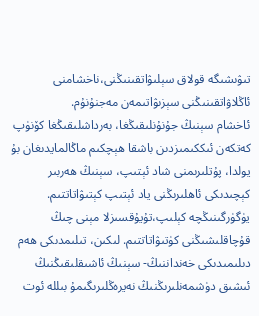تىۋىشىگە قولاق سېلىۋاتقىنىڭنى،ناخشامنى ئاڭلاۋاتقىنىڭنى سېزىۋاتىمەن مەجنۇنۇم.
ئاخشام سېنىڭ جۇنۇنلىقىڭغا، بەرداشلىقىڭغا كۆنۈپ كەتكەن ئىككىمىزدىن باشقا ھېچكىم ماڭالمايدىغان بۇ يولدا، پۇتلىرىمنى شاد ئېتىپ، سېنىڭ ھەربىر كېچىدىكى ئاھلىرىڭنى ياد ئېتىپ كېتىۋاتاتتىم. يۈگۈرگىنىڭچە كېلىپ،تۇيۇقسىزلا مېنى چىڭ قۇچاقلىشىڭنى كۈتىۋاتاتتىم. لىكىن، تىلىمدىكى ھەم دىلىمىدىكى خەنداننىڭ- سېنىڭ ئاشىقلىقىڭنىڭ ئىشىق دۈشمەنلىرىڭنىڭ نەيرەڭلىرىگىمۇ بىللە ئوت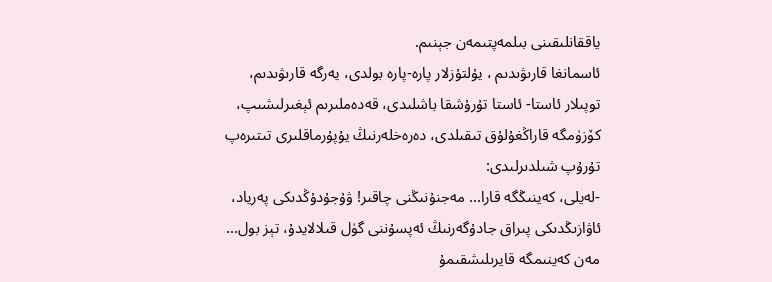ياققانلىقىنى بىلمەپتىمەن جېنىم.
ئاسمانغا قارىۋىدىم ، يۇلتۇزلار پارە-پارە بولدى، يەرگە قارىۋىدىم، توپىلار ئاستا- ئاستا تۇرۇشقا باشلىدى، قەدەملىرىم ئېغىرلىشىپ، كۆزۈمگە قاراڭغۇلۇق تىقىلدى، دەرەخلەرنىڭ يۇپۇرماقلىرى تىتىرەپ تۇرۇپ شىلدىرلىدى:
-لەيلى، كەينىڭگە قارا... مەجنۇنىڭنى چاقىر! ۋۇجۇدۇڭدىكى پەرياد، ئاۋازىڭدىكى پىراق جادۇگەرنىڭ ئەپسۇننى گۈل قىلالايدۇ، تېز بول...
مەن كەينىمگە قايرىلىشقىمۇ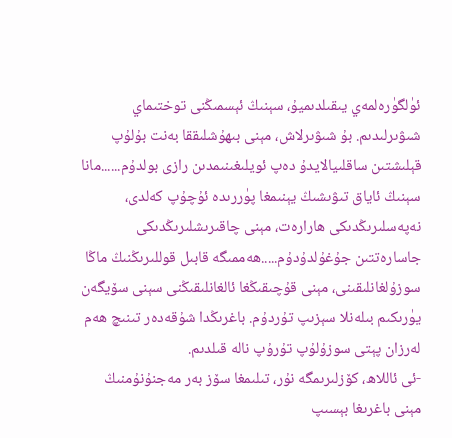ئۈلگۈرەلمەي يىقىلدىميۇ، سېنىڭ ئېسمىڭنى توختىماي شىۋىرلىدىم. بۇ شىۋىرلاش، مېنى بىھۇشلىققا بەنت بۇلۇپ قېلىشتىن ساقلىيالايدۇ دەپ ئويلىغىنىمدىن رازى بولدۇم......مانا سېنىڭ ئاياق تىۋىشىڭ يېنىمغا پۈررىدە ئۇچۇپ كەلدى، نەپەسلىرىڭدىكى ھارارەت، مېنى چاقىرىشلىرىڭدىكى جاسارەتتىن جۇغۇلدۇدۇم.....ھەممىگە قابىل قوللىرىڭنىڭ ماڭا سوزۇلغانلىقىنى، مېنى قۇچىقىڭغا ئالغانلىقىڭنى سېنى سۆيگەن يۈرىكىم بىلەنلا سېزىپ تۇردۇم. باغرىڭدا شۇقەدەر تىنىچ ھەم لەرزان پېتى سوزۇلۇپ تۇرۇپ نالە قىلدىم.
-ئى ئاللاھ، كۆزلىرىمگە نۇر، تىلىمغا سۆز بەر مەجنۇنۇمنىڭ مېنى باغرىغا بېسىپ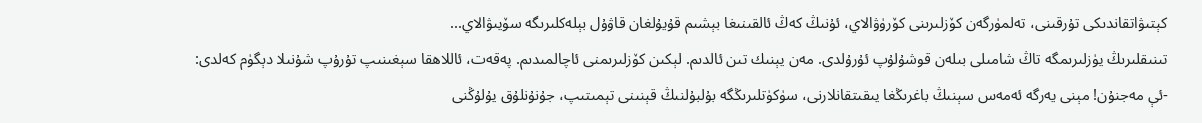كېتىۋاتقاندىكى تۇرقىنى، تەلمۈرگەن كۆزلىرىنى كۆرۈۋالاي، ئۇنىڭ كەڭ ئالقىنىغا بېشىم قۇيۇلغان قاۋۇل بېلەكلىرىگە سۆيىۋالاي...
تىنىقلىرىڭ يۈزلىرىمگە تاڭ شامىلى بىلەن قوشۇلۇپ ئۇرۇلدى. مەن يېنىك تىن ئالدىم. لېكىن كۆزلىرىمنى ئاچالمىدىم. پەقەت، ئاللاھقا سېغىنىپ تۇرۇپ شۇنىلا دېگۈم كەلدى:
-ئې مەجنۇن! مېنى يەرگە ئەمەس سېنىڭ باغرىڭغا يىقىتقانلارنى، سۈكۈتلىرىڭگە بۇلبۇلنىڭ قېنىنى تېمىتىپ، جۇنۇنلۇق يۇلۇڭنى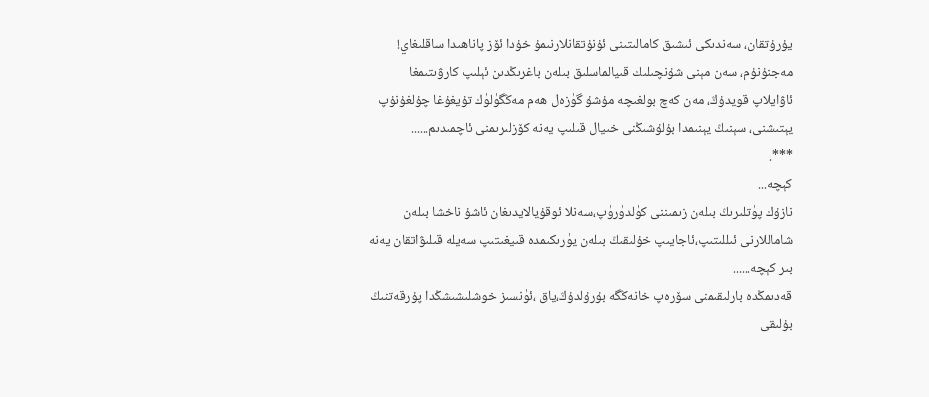يۇرۇتقان، سەندىكى ئىشىق كامالىتىنى ئۇنۇتقانلارنىمۇ خۇدا ئۆز پاناھىدا ساقلىغاي!
مەجنۇنۇم، سەن مېنى شۇنچىلىك قىيالماسلىق بىلەن باغرىڭدىن ئېلىپ كارۋىتىمغا ئاۋايلاپ قويدۇڭ، مەن كەچ بولغىچە مۇشۇ گۈزەل ھەم مەڭگۈلۈك تۇيغۇغا چۇلغۇنۇپ يېتىشنى، سېنىڭ يېنىمدا بۇلۇشىڭنى خىيال قىلىپ يەنە كۆزلىرىمنى ئاچمىدىم......
***.
كېچە...
نازۇك پۈتلىرىڭ بىلەن زىمىننى كۈلدۈرۈپ،سەنلا ئوقۇيالايدىغان ئاشۇ ناخشا بىلەن شاماللارنى ئىللىتىپ،ئاجايىپ خۇلىقىڭ بىلەن يۈرىكىمدە قىيغىتىپ سەيلە قىلىۋاتقان يەنە بىر كېچە......
قەدىمڭدە بارلىقىمنى سۆرەپ خانەڭگە بۇرۇلدۇڭ،ياق ،ئۈنسىز خوشلىشىشڭدا پۇرقەتنىڭ بۇلىقى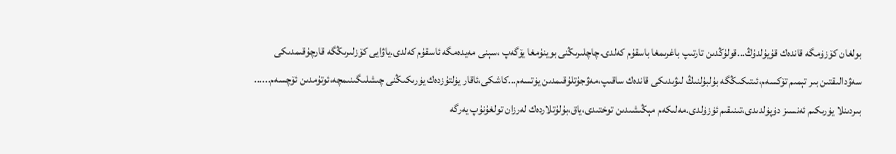بولغان كۆزۈمگە قاندەك قۇيۇلدۇڭ...قولۇڭدىن تارتىپ باغرىمغا باسقۇم كەلدى.چاچلىرىڭنى بوينۇمغا يۆگەپ ،سېنى مەيدەمگە ئاسقۇم كەلدى.ياۋايى كۆزلىرىڭگە قارچۇقىمدىكى سەۋدالىقتىن بىر تېمىم تۆكسەم،ئىتىكىڭگە بۇلبۇلنىڭ لىۋىدىكى قاندەك ساقىپ،مەۋجۇتلۇقىمدىن يۈتسەم...كاشكى،ئاقار يۈلتۇزدەك يۈرىكىڭنى چىشلىگىنىمچە،ئوتۇمدىن ئۆچسەم......
بىردىنلا يۈرىكىم ئەنسىز دۈپۈلدىدى،تىنىقىم ئۈزۈلدى.مەلىكەم مېڭىشىدىن توختىدى،ياق،بۇلۇتلاردەك لەرزان تولغۇنۇپ يەرگە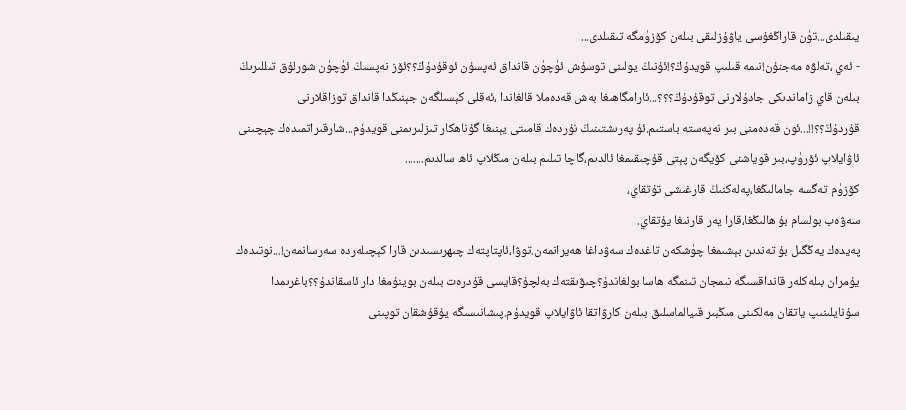يىقىلدى...تۈن قاراڭغۇسى ياۋۇزلىقى بىلەن كۆزۈمگە تىقىلدى...
- ئەي ،تەلۋە مەجنۇن!نىمە قىلىپ قويدۇڭ؟!ئۇنىڭ يولىنى توسۇش ئۈچۈن قانداق ئەپسۇن ئوقۇدۇڭ؟؟ئۆز نەپسىڭ ئۈچۈن شورلۇق تىللىرىڭ بىلەن قاي زاماندىكى جادۇلارنى توقۇدۇڭ؟؟؟...ئارامگاھىغا بەش قەدەملا قالغاندا ،ئەقلى كېسىلگەن جېنىڭدا قانداق توزاقلارنى قۇردۇڭ؟؟!!...ئون قەدەمنى بىر نەپەستە باستىم.ئۇ پەرىشتىنىڭ نۇردەك قامىتى يېنىغا گۇناھكار تىزلىرىمنى قويدۇم...شارقىراتمىدەك چېچىنى ئاۋايلاپ ئۆرۈپ،بىر قوياشنى كۆيگەن پېتى قۇچىقىمغا ئالدىم،گاچا تىلىم بىلەن مىڭلاپ ئاھ سالدىم.......
كۆزۈم تەگسە جامالىڭغا،پەلەكنىڭ قارغىشى تۇتقاي،
سەۋەب بولسام بۇ ھالىڭغا،قارا يەر قارنىغا يۇتقاي.
پەيدەك يەڭگىل بۇ تەندىن بېشىمغا چۈشكەن تاغدەك سەۋداغا ھەيرانمەن.توۋا،ئاپتاپتەك چىھرىسىدىن قارا كېچىلەردە سەرسانمەن!...نوتىدەك يۇمران بىلەكلەر قانداقسىگە نىمجان تىنمگە ھاسا بولغاندۇ؟چىۋىقتەك بەلچۇ؟قايسى قۇدرەت بىلەن بوينۇمغا دار ئاسقاندۇ؟؟باغرىمدا سۇنايلىنىپ ياتقان مەلكىنى مىڭبىر قىيالماسلىق بىلەن كارۋاتقا ئاۋايلاپ قويدۇم.پىشانىسىگە يۇقۇشقان توپىنى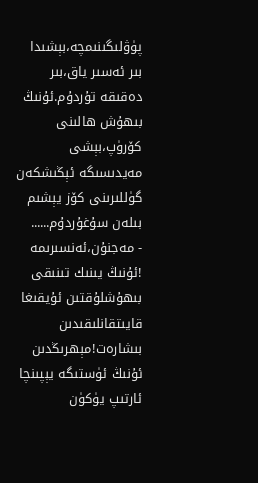پۈۋلىگىنىمچە،بېشىدا بىر ئەسىر ياق،بىر دەقىقە تۇردۇم.ئۇنىڭ بىھۇش ھالىنى كۆرۈپ،بېشى مەيدىسىگە ئېڭىشكەن گۈللىرىنى كۆز يېشىم بىلەن سۇغۇردۇم......
- مەجنۇن،ئەنسىرىمە !ئۇنىڭ يىنىك تىنىقى بىھۇشلۇقتىن ئۇيقىغا قايىتقانلىقىدىن بىشارەت!مېھرىڭدىن ئۇنىڭ ئۈستىگە يېپىنچا ئارتىپ يۈكۈن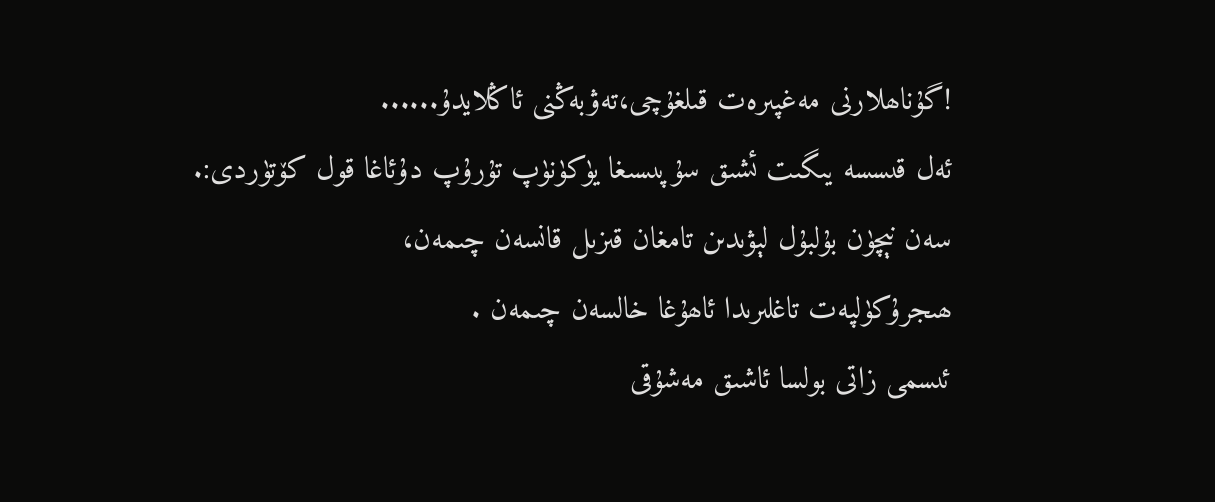!گۇناھلارنى مەغپىرەت قىلغۇچى،تەۋبەڭنى ئاڭلايدۇ......
ئەل قىسسە يىگىت ئشىق سۇپىسىغا يۈكۈنۈپ تۇرۇپ دۇئاغا قول كۆتۈردى:.
سەن نېچۈن بۇلبۇل لېۋىدىن تامغان قىزىل قانسەن چىمەن،
ھىجرۇكۈلپەت تاغلىرىدا ئاھۇغا خالسەن چىمەن .
ئىسمى زاتى بولسا ئاشىق مەشۇقى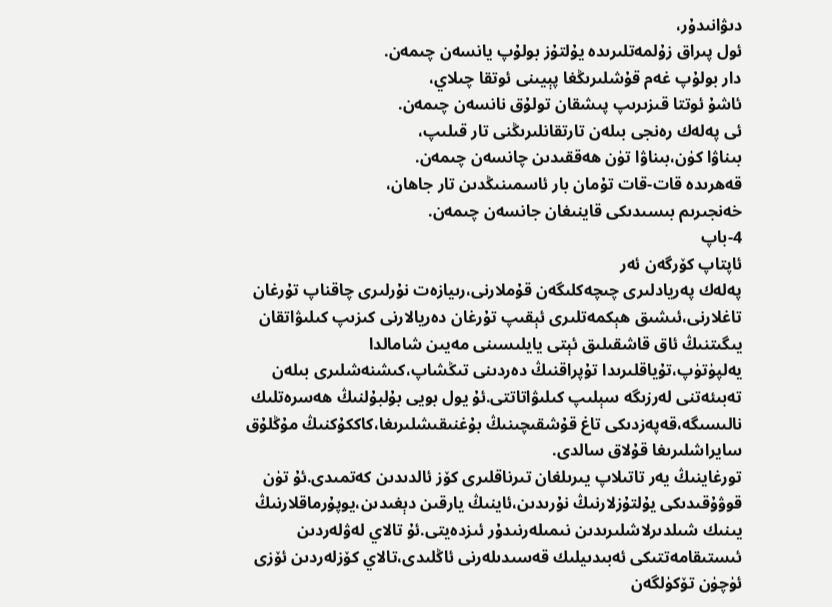دىۋانىدۇر،
ئول پىراق زۇلمەتلىرىدە يۇلتۇز بولۇپ يانسەن چىمەن.
دار بولۇپ غەم قۇشلىرىڭغا پېيىنى ئوتقا چىلاي،
ئاشۇ ئوتتا قىزىرىپ پىشقان تولۇق نانسەن چىمەن.
ئى پەلەك رەنجى بىلەن تارتقانلىرىڭنى تار قىلىپ،
بىناۋا كۈن،بىناۋا تۈن ھەققىدىن چانسەن چىمەن.
قەھرىدە قات-قات تۇمان بار ئاسمىنىڭدىن تار جاھان،
خەنجىرىم بىسىدىكى قاينىغان جانسەن چىمەن.
4-باپ
ئاپتاپ كۆرگەن ئەر
پەلەك پەريادلىرى چىچەكلىگەن قۇملارنى،رىيازەت نۇرلىرى چاقناپ تۇرغان تاغلارنى،ئىشىق ھېكمەتلىرى ئېقىپ تۇرغان دەريالارنى كىزىپ كىلىۋاتقان يىگىتنىڭ ئاق قاشقىلىق ئېتى يايلىسىنى مەيىن شامالدا يەلپۈتۈپ،تۇياقلىرىدا تۇپراقنىڭ دەردىنى تىڭشاپ،كىشنەشلىرى بىلەن تەبىئەتنى لەرزىگە سېلىپ كىلىۋاتاتتى.ئۇ يول بويى بۇلبۇلنىڭ ھەسرەتلىك نالىسىگە،قەپەزدىكى تاغ قۇشقىچىنىڭ بۇغنىقىشلىرىغا،كاككۇكنىڭ مۇڭلۇق سايراشلىرىغا قۇلاق سالدى.
تورغاينىڭ يەر تاتىلاپ يىرىلغان تىرناقلىرى كۆز ئالدىدىن كەتمىدى.ئۇ تۈن قوۋۇقىدىكى يۇلتۇزلارنىڭ نۇرىدىن،ئاينىڭ يارقىن دېغىدىن،يوپۇرماقلارنىڭ يىنىك شىلدىرلاشلىرىدىن نىمىلەرنىدۇر ئىزدەيتى.ئۇ تالاي لەۋلەردىن ئىستىقامەتتىكى ئەبىدىيلىك قەسىدىلەرنى ئاڭلىدى،تالاي كۆزلەردىن ئۆزى ئۈچۈن تۆكۈلگەن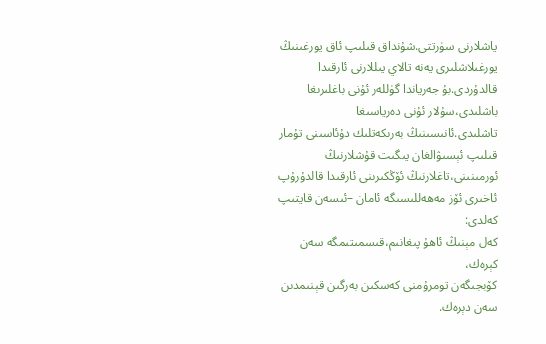ياشلارنى سۈرتتى.شۇنداق قىلىپ ئاق يورغىنىڭ يورغىلاشلىرى يەنە تالاي يىللارنى ئارقىدا قالدۇردى.بۇ جەرياندا گۈللەر ئۇنى باغلىرىغا باشلىدى،سۇلار ئۇنى دەرياسىغا تاشلىدى.ئانىسىنىڭ بەرىكەتلىك دۇئاسىنى تۇمار قىلىپ ئېسىۋالغان يىگىت قۇشلارنىڭ ئورمىنىنى،تاغلارنىڭ ئۆڭكىرىنى ئارقىدا قالدۇرۇپ ئاخىرى ئۆز مەھەللىسىگە ئامان –ئىسەن قايتىپ كەلدى:
كەل مېنىڭ ئاھۇ پىغانىم،قىسمىتىمگە سەن كېرەك،
كۆبجىگەن تومرۇمنى كەسكىن بەرگىن قېنىمدىن سەن دېرەك.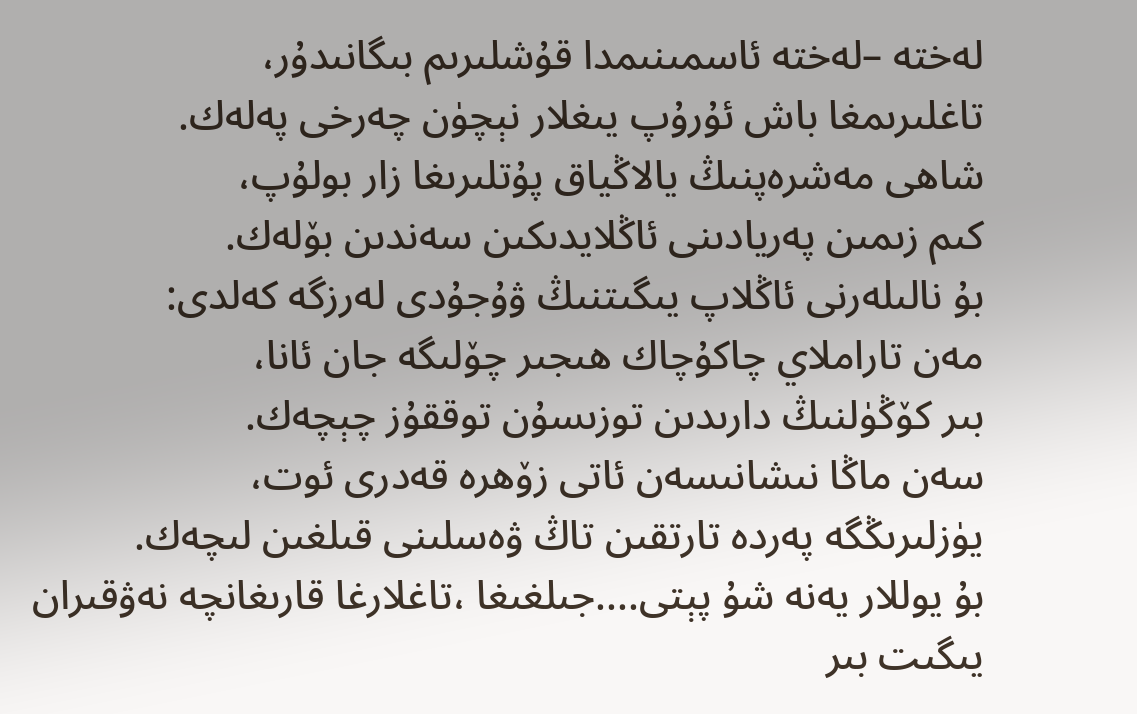لەختە –لەختە ئاسمىنىمدا قۇشلىرىم بىگانىدۇر،
تاغلىرىمغا باش ئۇرۇپ يىغلار نېچۈن چەرخى پەلەك.
شاھى مەشرەپنىڭ يالاڭياق پۇتلىرىغا زار بولۇپ،
كىم زىمىن پەريادىنى ئاڭلايدىكىن سەندىن بۆلەك.
بۇ نالىلەرنى ئاڭلاپ يىگىتنىڭ ۋۇجۇدى لەرزگە كەلدى:
مەن تاراملاي چاكۇچاك ھىجىر چۆلىگە جان ئانا،
بىر كۆڭۈلنىڭ دارىدىن توزىسۇن توققۇز چېچەك.
سەن ماڭا نىشانىسەن ئاتى زۆھرە قەدرى ئوت،
يۈزلىرىڭگە پەردە تارتقىن تاڭ ۋەسلىنى قىلغىن لىچەك.
بۇ يوللار يەنە شۇ پېتى....جىلغىغا ،تاغلارغا قارىغانچە نەۋقىران يىگىت بىر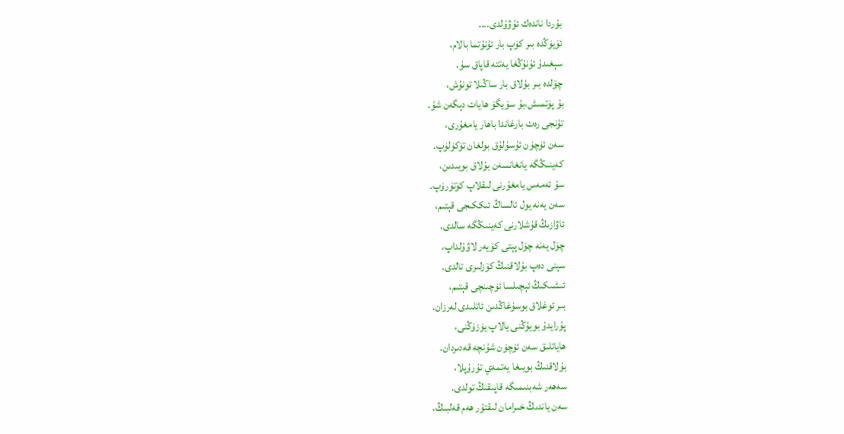بۇردا ناندەك ئۇۋۇلدى....
ئۆيۈڭدە بىر كۈپ بار ئۇنۇتما بالام،
سېغىدۇ ئۇنۇڭغا يەتتە قاپاق سۇ.
چۆلدە بىر بۇلاق بار ساڭىلا تونۇش،
بۇ پۈتمىش،بۇ سۆيگۈ ھايات دېگەن شۇ.
تۇنجى رەت بارغاندا باھار يامغۇرى،
سەن ئۈچۈن ئۇسۇلۇق بولغان تۆكۈلۈپ.
كەينىڭگە يانغانسەن بۇلاق بويىدىن،
سۇ ئەمەس يامغۇرنى لىقلاپ كۆتۈرۈپ.
سەن يەنە يول ئالساڭ ئىككىجى قېتىم،
ئاۋازىڭ قۇشلارنى كەينىڭگە سالدى.
چۆل يەنە چۆل پېتى كۆيەر لاۋۇلداپ،
سېنى دەپ بۇلاقنىڭ كۆزلىرى تالدى.
ئىشىكىڭ ئېچىلسا ئۈچىنچى قېتىم،
بىر ئوغلاق بوسۇغاڭدىن ئاتلىدى لەرزان.
پۇرايدۇ بويۇڭنى يالاپ يۈزۈڭنى،
ھاياتلىق سەن ئۈچۈن شۇنچە قەدىردان.
بۇلاقنىڭ بويىغا يەتمەي تۇرۇپلا،
سەھەر شەبنىمىگە قاپىقىڭ تولدى.
سەن ياندىڭ خىرامان لىقتۇر ھەم قەلبىڭ،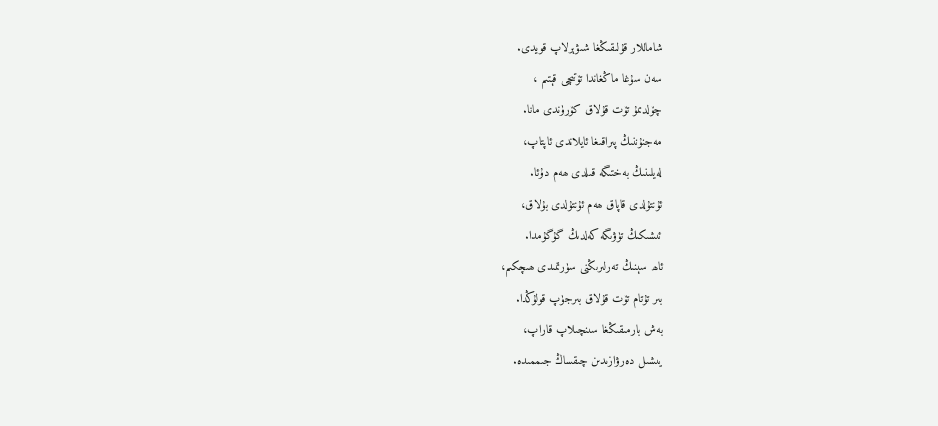شاماللار قۇلىقىڭغا شىۋېرلاپ قويدى.
سەن سۇغا ماڭغاندا تۆتىچى قېتىم ،
چۆلدىمۇ تۆت قۇلاق كۆرۈندى مانا.
مەجنۇننىڭ پىراقىغا ئايلاندى ئاپتاپ،
لەيلىنىڭ بەختىگە قىلدى ھەم دۇئا.
ئۇنتۇلدى قاپاق ھەم ئۇنتۇلدى بۇلاق،
ئىشىكىڭ تۈۋىگە كەلدىڭ گۇگۇمدا.
ئاھ سېنىڭ تەرلىرىڭنى سۈرتمىدى ھىچكىم،
بىر تۇتام تۆت قۇلاق بىرجۈپ قولۇڭدا.
بەش بارمىقىڭغا سىنچىلاپ قاراپ،
يىشىل دەرۋازىدىن چىقساڭ جىممىدە.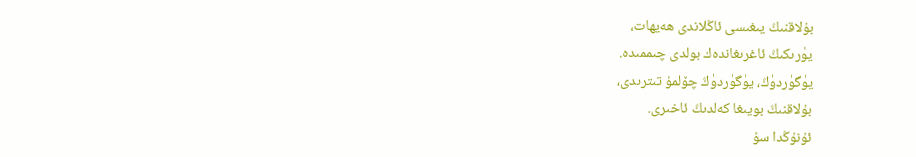بۇلاقنىڭ يىغىسى ئاڭلاندى ھەيھات،
يۈرىكىڭ ئاغرىغاندەك بولدى چىممىدە.
يۈگۈردۈڭ، يۈگۈردۈڭ چۆلمۇ تىترىدى،
بۇلاقنىڭ بويىغا كەلدىڭ ئاخىرى.
ئۇنۇڭدا سۇ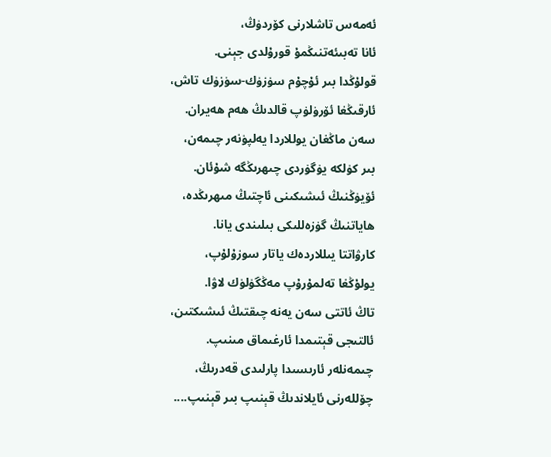ئەمەس تاشلارنى كۆردۈڭ،
ئانا تەبىئەتنىڭمۇ قورۇلدى جېنى.
قولۇڭدا بىر ئۇچۇم سۈزۈك-سۈزۈك تاش،
ئارقىڭغا ئۆرۈلۈپ قالدىڭ ھەم ھەيران.
سەن ماڭغان يوللاردا يەلپۈنەر چىمەن،
بىر كۈلكە يۈگۈردى چىھرىڭگە شۇئان.
ئۆيۈڭنىڭ ئىشىكىنى ئاچتىڭ مىھرىڭدە،
ھاياتنىڭ گۈزەللىكى بىلىندى يانا.
كارۋاتتا يىللاردەك ياتار سوزۇلۇپ،
يولۇڭغا تەلمۇرۇپ مەڭگۈلۈك لاۋا.
تاڭ ئاتتى سەن يەنە چىقتىڭ ئىشىكتىن،
ئالتىجى قېتىمدا ئارغىماق مىنىپ.
چىمەنلەر ئارىسىدا پارلىدى قەدرىڭ،
چۆللەرنى ئايلاندىڭ قېنىپ بىر قېنىپ....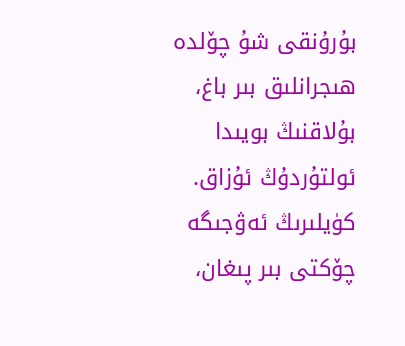بۇرۇنقى شۇ چۆلدە ھىجرانلىق بىر باغ،
بۇلاقنىڭ بويىدا ئولتۇردۇڭ ئۇزاق.
كۈيلىرىڭ ئەۋجىگە چۆكتى بىر پىغان،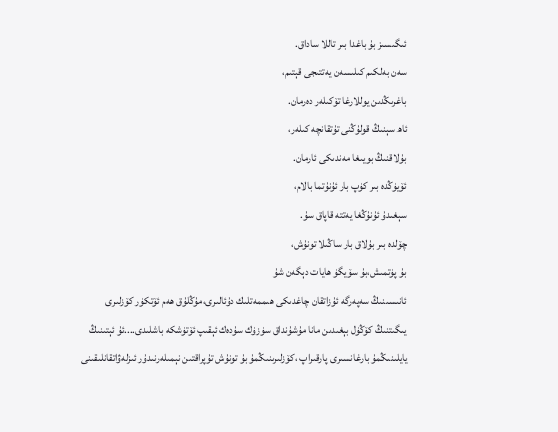ئىگىسىز بۇ باغدا بىر تاللا ساداق.
سەن بەلكىم كىلىسەن يەتتىجى قېتىم،
باغرىڭدىن يوللارغا تۆكىلەر دەرمان.
ئاھ سېنىڭ قولۇڭنى تۇتقانچە كىلەر،
بۇلاقنىڭ بويىغا مەندىكى ئارمان.
ئۆيۈڭدە بىر كۈپ بار ئۇنۇتما بالام،
سېغىدۇ ئۇنۇڭغا يەتتە قاپاق سۇ.
چۆلدە بىر بۇلاق بار ساڭىلا تونۇش،
بۇ پۈتمىش،بۇ سۆيگۈ ھايات دېگەن شۇ
ئانىسىنىڭ سەپەرگە ئۇزاتقان چاغدىكى ھىممەتلىك دۇئالىرى،مۇڭلۇق ھەم ئۆتكۈر كۆزلىرى يىگىتنىڭ كۆڭۈل بېغىدىن مانا مۇشۇنداق سۈزۈك سۇدەك ئېقىپ ئۆتۈشكە باشلىدى....ئۇ ئېتىنىڭ يايلىنىڭمۇ بارغانسىرى پارقىراپ ،كۆزلىرىنىڭمۇ بۇ تونۇش تۇپراقتىن نېمىلەرنىدۇر ئىزلەۋاتقانلىقىنى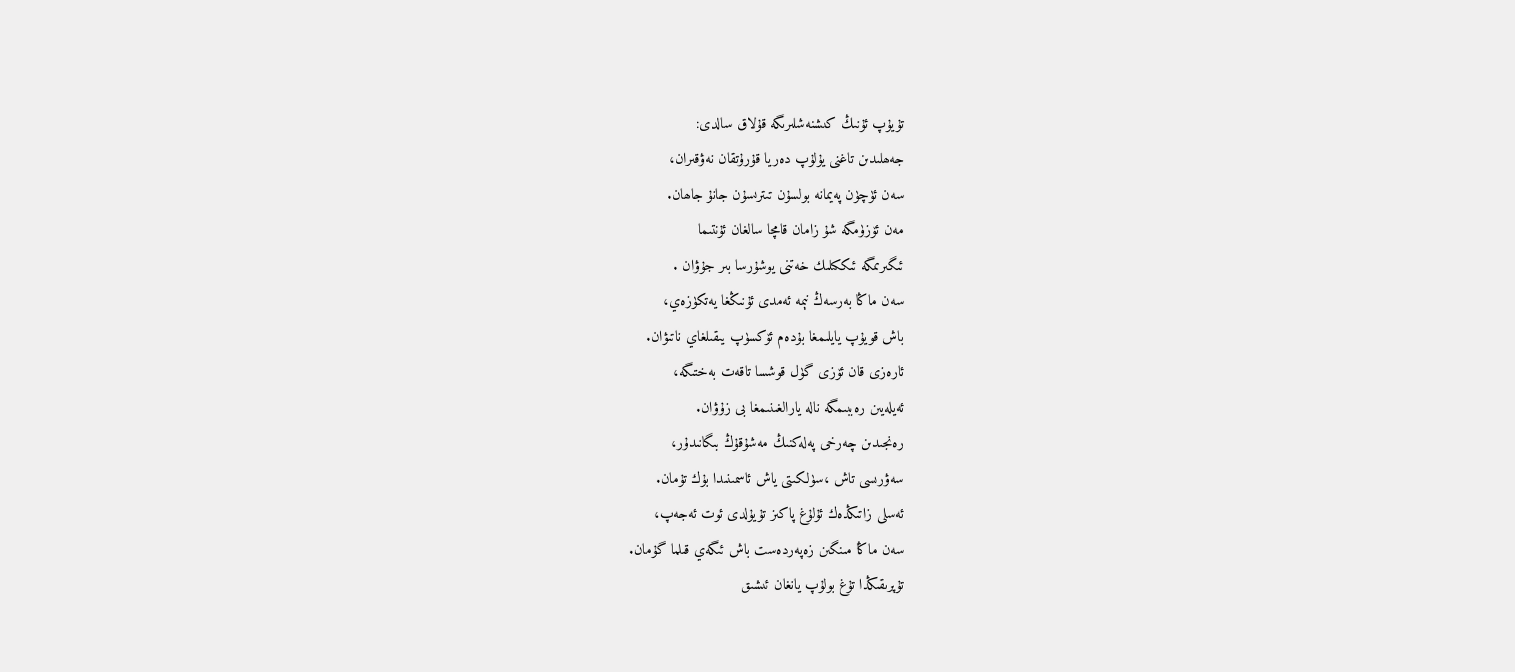تۇيۇپ ئۇنىڭ كىشنەشلىرىگە قۇلاق سالدى:
جەھلىدىن تاغنى يۇلۇپ دەريا قۇرۇتقان نەۋقىران،
سەن ئۈچۈن پەيمانە بولسۇن تىترىسۇن جانۇ جاھان.
مەن ئۆزۈمگە شۇ زامان قامچا سالغان ئۇنتىما
ئىگىرىمگە ئىككىلىك خەتنى يوشۇرسا بىر جۇۋان .
سەن ماڭا بەرسەڭ نېمە ئەمدى ئۇنىڭغا يەتكۈزەي،
باش قويۇپ يايلىمغا بۇدەم ئۆكسۈپ يىقىلغاي ناتىۋان.
ئارەزى قان ئۆزى گۈل قوشسا تاقەت بەختىگە،
ئەيلەيىن رەببىمگە نالە يارالغىنىمغا بى زۇۋان.
رەنجىدىن چەرخى پەلەكنىڭ مەشۇقۇڭ بىگانىدۇر،
سەۋرىسى تاش ،سۈلكىتى ياش ئاسمىنىدا بۇك تۇمان.
ئەسلى زاتىڭدەك ئۇلۇغ پاكىز تۇيۇلدى ئوت ئەجەپ،
سەن ماڭا مىنگىن زەپەردەست باش ئىگەي قىلما گۇمان.
تۇپرىقىڭدا تۇغ بولۇپ يانغان ئىشىق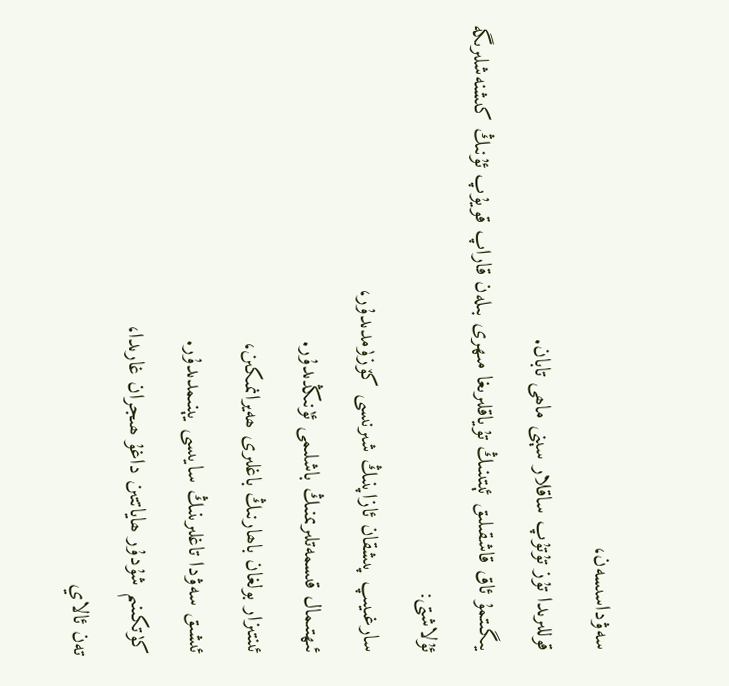سەۋداسىسەن،
قوللىرىدا تۇز تۇتۇپ ساقلار سېنى ماھى تابان.
يىگىتمۇ ئاق قاشقىلىق ئېتىنىڭ تۇياقلىرىغا مىھرى بىلەن قاراپ قويۇپ ئۇنىڭ كىشنەشلىرىگە ئۇلاشتى:
سارغىيىپ پىشقان ئازاپنىڭ شىرنىسى كۆزۈمدىدۇر،
ئىھتىمال قىسمەتلىرىمنىڭ باشلىمى ئۈنىڭدىدۇر.
ئىنتىزار بولغان باھارنىڭ باغلىرى ھەيرانمىكىن،
ئىشىق سەۋدا تاغلىرىنىڭ سايىسى يېنىمدىدۇر.
كۈتكىنىم شۇدۇر ھاياتتىن داغۇ ھىجران غارىدا،
تەن ئالاي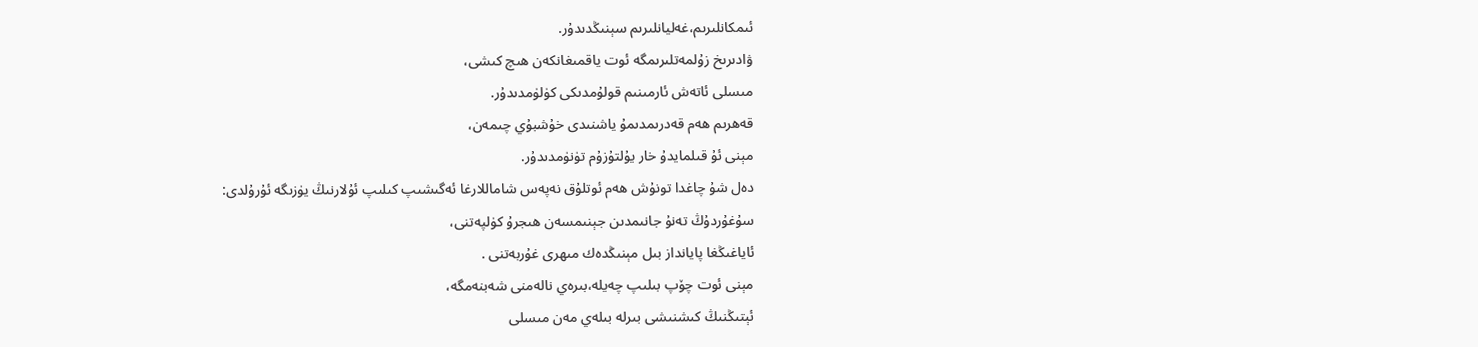ئىمكانلىرىم،غەليانلىرىم سېنىڭدىدۇر.
ۋادىرىخ زۇلمەتلىرىمگە ئوت ياقمىغانكەن ھىچ كىشى،
مىسلى ئاتەش ئارمىنىم قولۇمدىكى كۈلۈمدىدۇر.
قەھرىم ھەم قەدرىمدىمۇ ياشنىدى خۇشبۇي چىمەن،
مېنى ئۇ قىلمايدۇ خار يۇلتۇزۇم تۈنۈمدىدۇر.
دەل شۇ چاغدا تونۇش ھەم ئوتلۇق نەپەس شاماللارغا ئەگىشىپ كىلىپ ئۇلارنىڭ يۈزىگە ئۇرۇلدى:
سۇغۇردۇڭ تەنۇ جانىمدىن جېنىمسەن ھىجرۇ كۈلپەتنى،
ئاياغىڭغا پايانداز بىل مېنىڭدەك مىھرى غۇربەتنى .
مېنى ئوت چۆپ بىلىپ چەيلە،بىرەي نالەمنى شەبنەمگە،
ئېتىڭنىڭ كىشنىشى بىرلە بىلەي مەن مىسلى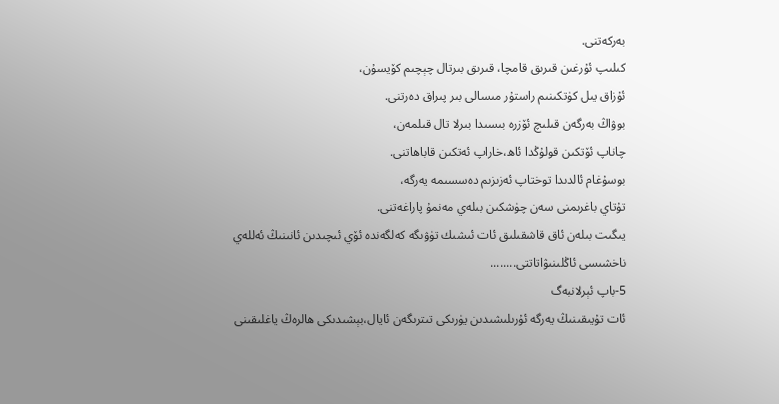بەركەتنى.
كىلىپ ئۇرغىن قىرىق قامچا، قىرىق بىرتال چېچىم كۆيسۇن،
ئۇزاق يىل كۈتكىنىم راستۇر مىسالى بىر پىراق دەرتنى.
بوۋاڭ بەرگەن قىلىچ ئۆزرە بىسىدا بىرلا تال قىلمەن،
چاناپ ئۆتكىن قولۇڭدا ئاھ،خاراپ ئەتكىن قاباھاتنى.
بوسۇغام ئالدىدا توختاپ ئەزىزىم دەسسىمە يەرگە،
تۇتاي باغرىمنى سەن چۈشكىن بىلەي مەنمۇ پاراغەتنى.
يىگىت بىلەن ئاق قاشقىلىق ئات ئىشىك تۈۋىگە كەلگەندە ئۆي ئىچىدىن ئانىنىڭ ئەللەي ناخشىسى ئاڭلىنىۋاتاتتى........
5-باپ ئېرلانبەگ
ئات تۇيىقىنىڭ يەرگە ئۇرىلىشىدىن يۈرىكى تىترىگەن ئايال،بېشىدىكى ھالرەڭ ياغلىقىنى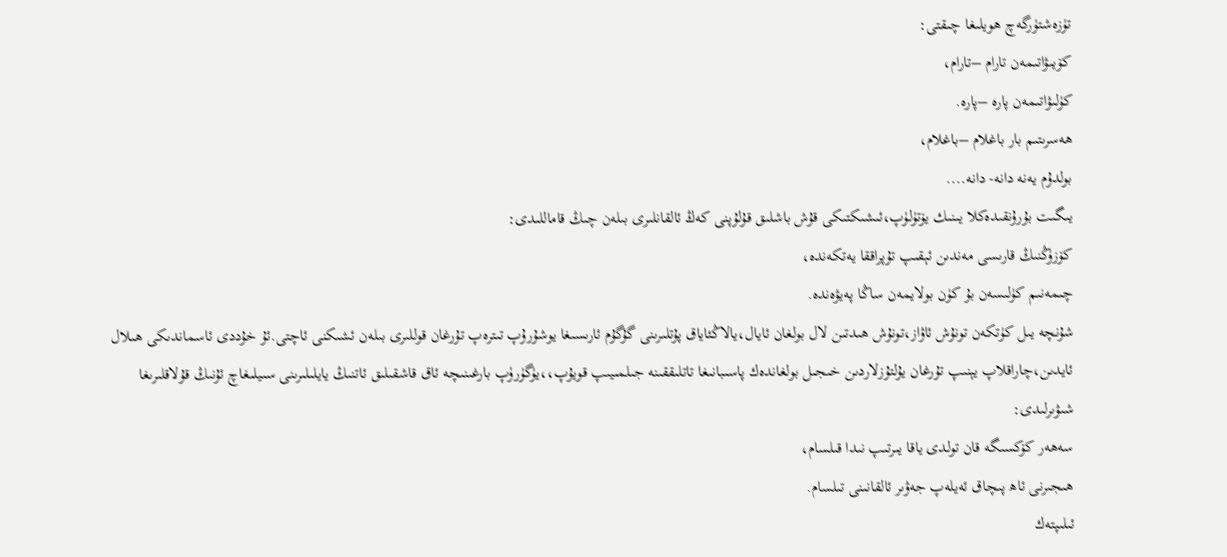تۈزەشتۈرگەچ ھويلىغا چىقتى:
كۆيىۋاتىمەن تارام –تارام،
كۈلىۋاتىمەن پارە –پارە.
ھەسرىتىم بار باغلام –باغلام،
بولدۇم يەنە دانە- دانە....
يىگىت بۇرۇنقىدەكلا يىنىك يۆتۈلۈپ،ئىشىكتىكى قۇش باشلىق قۇلۇپنى كەڭ ئالقانلىرى بىلەن چىڭ قاماللىدى:
كۆزۈڭنىڭ قارىسى مەندىن ئېقىپ تۇپراققا يەتكەندە،
چىمەنىم كۈلىسەن بۇ كۈن بولايمەن ساڭا پەيۋەندە.
شۇنچە يىل كۈتكەن تونۇش ئاۋاز،تونۇش ھىدتىن لال بولغان ئايال،يالاڭئاياق پۇتلىرىنى گۇگۇم ئارىسىغا يوشۇرۇپ تىترەپ تۇرغان قوللىرى بىلەن ئشىكنى ئاچتى.ئۇ خۇددى ئاسماندىكى ھىلال ئايدىن،چاراقلاپ يېنىپ تۇرغان يۇلتۇزلاردىن خىجىل بولغاندەك پاسىبانىغا تاتلىققىنە جىلمىيىپ قويۇپ،،يۈگۈرۈپ بارغىنىچە ئاق قاشقىلىق ئاتنىڭ يايلىلىرىنى سىيلىغاچ ئۇنىڭ قۇلاقلىرىغا شىۋىرلىدى:
سەھەر كۆكسىگە قان تولدى ياقا يىرتىپ نىدا قىلسام،
ھىجىرنى ئاھ پىچاق ئەيلەپ جەۋىر ئالقانىنى تىلسام.
ئىلىپتەك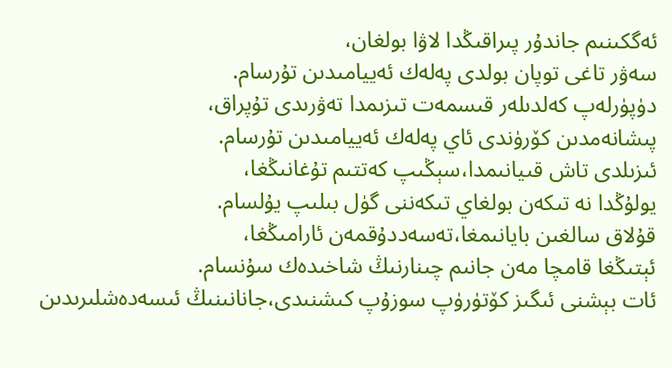ئەگكىنىم جاندۇر پىراقىڭدا لاۋا بولغان،
سەۋر تاغى توپان بولدى پەلەك ئەييامىدىن تۇرسام.
دۈپۈرلەپ كەلدىلەر قىسمەت تىزىمدا تەۋرىدى تۇپراق،
پىشانەمدىن كۆرۈندى ئاي پەلەك ئەييامىدىن تۇرسام.
ئىزىلدى تاش قىيانىمدا،سېڭىپ كەتتىم تۇغانىڭغا،
يولۇڭدا نە تىكەن بولغاي تىكەننى گۈل بىلىپ يۇلسام.
قۇلاق سالغىن بايانىمغا،تەسەددۇقمەن ئارامىڭغا،
ئېتىڭغا قامچا مەن جانىم چىنارنىڭ شاخىدەك سۇنسام.
ئات بېشنى ئىگىز كۆتۈرۈپ سوزۇپ كىشنىدى،جانانىنىڭ ئىسەدەشلىرىدىن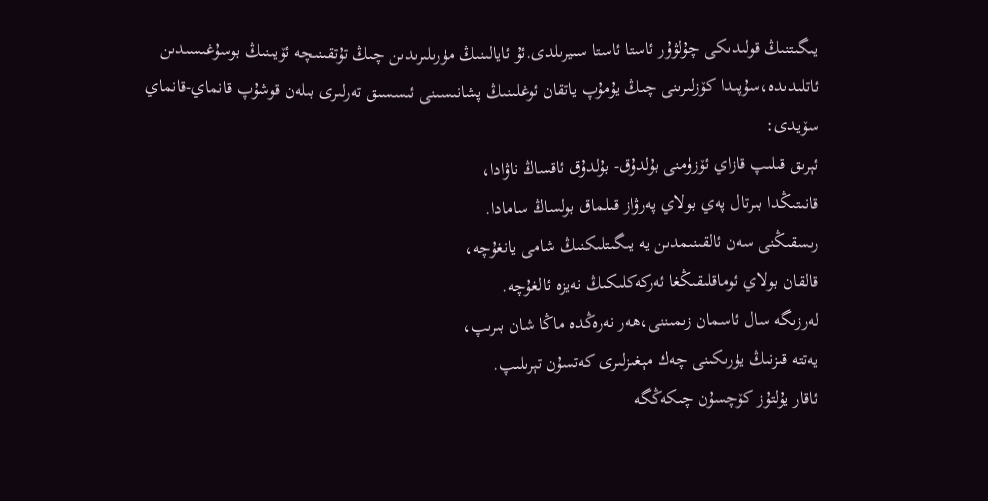يىگىتنىڭ قولىدىكى چۇلۋۇر ئاستا ئاستا سىيرىلدى.ئۇ ئايالىنىڭ مۈرىلىرىدىن چىڭ تۇتقىنىچە ئۆيىنىڭ بوسۇغىسىدىن ئاتلىدىدە،سۇپىدا كۆزلىرىنى چىڭ يۇمۇپ ياتقان ئوغلىنىڭ پشانىسىنى ئىسسىق تەرلىرى بىلەن قوشۇپ قانماي-قانماي سۆيدى:
ئېرىق قىلىپ قازاي ئۆزۈمنى بۇلدۇق- بۇلدۇق ئاقساڭ ناۋادا،
قانىتىڭدا بىرتال پەي بولاي پەرۋاز قىلماق بولساڭ سامادا.
رىسقىڭنى سەن ئالقىنىمدىن يە يىگىتلىكنىڭ شامى يانغۇچە،
قالقان بولاي ئوماقلىقىڭغا ئەركەكلىكىڭ نەيزە ئالغۇچە.
لەرزىگە سال ئاسمان زىمىننى،ھەر نەرەڭدە ماڭا شان بىرىپ،
يەتتە قىزنىڭ يۈرىكىنى چەك مېغىزلىرى كەتسۇن تېرىلىپ.
ئاقار يۇلتۇز كۆچسۇن چىكەڭگە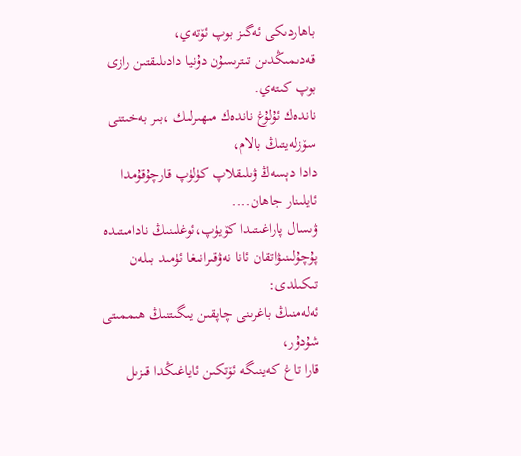باھاردىكى ئەگىز بوپ ئۆتەي،
قەدىمىڭدىن تىترىسۇن دۇنيا دادىلىقتىن رازى بوپ كىتەي.
ناندەك ئۇلۇغ ناندەك مىھىرلىك ،بىر بەخىتنى سۆزلەيتىڭ بالام،
دادا دېسەڭ ۋىلىقلاپ كۈلۈپ قارچۇقۇمدا ئايلىنار جاھان....
ۋىسال پاراغىتىدا كۆيۈپ،ئوغلىنىڭ نادامىتىدە پۇچۇلىنىۋاتقان ئانا نەۋقىرانىغا ئۈمىد بىلەن تىكىلدى:
ئەلەمنىڭ باغرىنى چاپقىن يىگىتنىڭ ھىممىتى شۇدۇر،
قارا تاغ كەينىگە ئۆتكىن ئاياغىڭدا قىزىل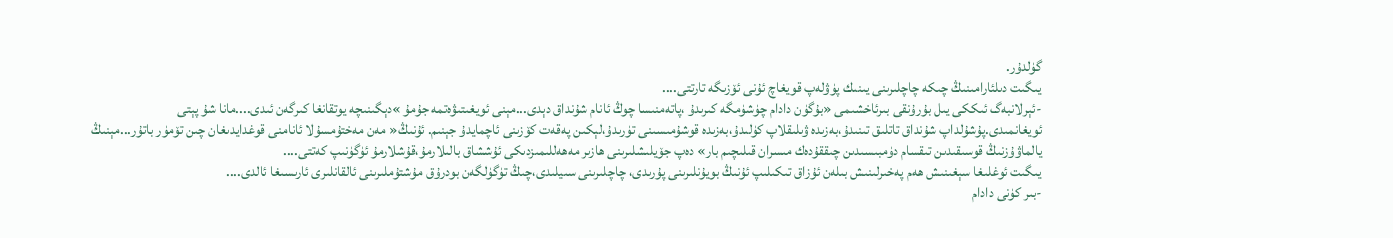گۈلدۇر.
يىگىت دىلئارامىنىڭ چىكە چاچلىرىنى يىنىك پۈۋلەپ قويغاچ ئۇنى ئۆزىگە تارتتى....
-ئېرلانبەگ ئىككى يىل بۇرۇنقى بىرئاخشىمى «بۇگۈن دادام چۈشۈمگە كىرىدۇ ،پاتەمنىسا چوڭ ئانام شۇنداق دېدى...مېنى ئويغىتىۋەتمە جۇمۇ »دېگىنىچە يوتقانغا كىرگەن ئىدى....مانا شۇ پېتى ئويغانمىدى.پۇشۇلداپ شۇنداق تاتلىق تىنىدۇ،بەزىدە ۋىلىقلاپ كۈلىدۇ،بەزىدە قوشۇمىسىنى تۈرىدۇ،لېكىن پەقەت كۆزىنى ئاچمايدۇ جېنىم. ئۇنىڭ« مەن مەختۇمسۇلا ئانامنى قوغدايدىغان چىن تۆمۈر باتۇر...مېنىڭ يالماۋۇزنىڭ قوسىقىدىن تىقسام دۈمبىسىدىن چىققۇدەك مىسران قىلىچىم بار» دەپ جۆيلىشلىرىنى ھازىر مەھەللىمىزدىكى ئۇششاق بالىلارمۇ،قۇشلارمۇ ئۈگۈنىپ كەتتى....
يىگىت ئوغلىغا سېغىنىش ھەم پەخىرلىنىش بىلەن ئۇزاق تىكىلىپ ئۇنىڭ بويۇنلىرىنى پۇرىدى، چاچلىرىنى سىيلىدى،چىڭ تۈگۈلگەن بودرۇق مۇشتۇملىرىنى ئالقانلىرى ئارىسىغا ئالدى....
-بىر كۈنى دادام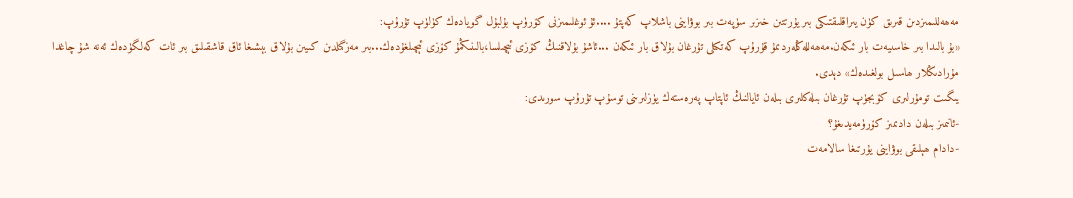مەھەللىمىزدىن قىرىق كۈن يىراقلىقتىكى بىر يۇرتتىن خىزىر سۈپەت بىر بوۋاينى باشلاپ كەپتۇ ....ئۇ ئوغلىمىزنى كۆرۈپ بۇلبۇل گويادەك كۈلۈپ تۇرۇپ:
«بۇ بالىدا بىر خاسىيەت بار ئىكەن.مەھەللەڭلەردىمۇ قۇرۇپ كەتكىلى تۇرغان بۇلاق بار ئىكەن ...ئاشۇ بۇلاقنىڭ كۆزى ئېچىلسا،بالىنىڭمۇ كۆزى ئېچىلغۇدەك...بىر مەزگىلدىن كىيىن بۇلاق بېشىغا ئاق قاشقىلىق بىر ئات كەلگۈدەك ئەنە شۇ چاغدا مۇرادىڭلار ھاسىل بولغىدەك» دېدى.
يىگىت تومۇرلىرى كۆبجۈپ تۇرغان بىلەكلىرى بىلەن ئايالنىڭ ئاپتاپ پەرەستەك يۈزلىرىنى توسۇپ تۇرۇپ سورىدى:
-ئانىمىز بىلەن دادىمىز كۆرۈمەيدىغۇ؟
-دادام ھېلىقى بوۋاينى يۇرتىغا سالامەت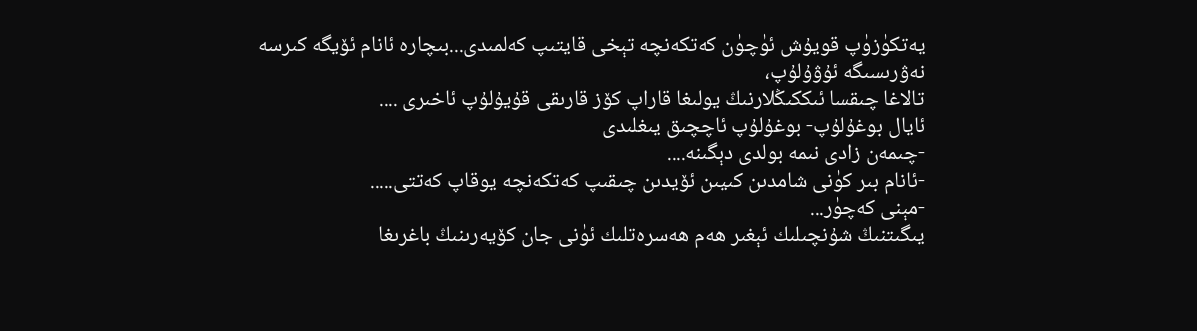يەتكۈزۈپ قويۇش ئۈچۈن كەتكەنچە تېخى قايتىپ كەلمىدى...بىچارە ئانام ئۆيگە كىرسە نەۋرىسىگە ئۇۋۇلۇپ،
تالاغا چىقسا ئىككىڭلارنىڭ يولىغا قاراپ كۆز قارىقى قۇيۇلۇپ ئاخىرى ....
ئايال بوغۇلۇپ- بوغۇلۇپ ئاچچىق يىغلىدى
-چىمەن زادى نىمە بولدى دېگىنە....
-ئانام بىر كۈنى شامدىن كىيىن ئۆيدىن چىقىپ كەتكەنچە يوقاپ كەتتى.....
-مېنى كەچۈر...
يىگىتنىڭ شۇنچىلىك ئېغىر ھەم ھەسرەتلىك ئۈنى جان كۆيەرىنىڭ باغرىغا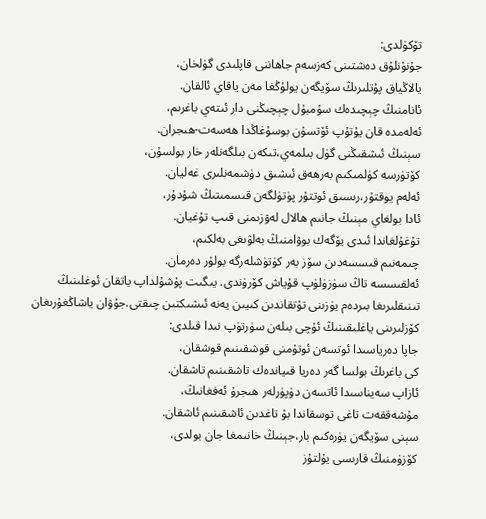تۆكۈلدى:
جۇنۇنلۇق دەشتىنى كەزسەم جاھاننى قاپلىدى گۈلخان،
يالاڭياق پۇتلىرىڭ سۆيگەن يولۇڭغا مەن ياقاي ئالقان.
ئانامنىڭ چېچىدەك سۇمبۇل چېچىڭنى دار ئىتەي باغرىم،
ئەلەمدە قان يۇتۇپ ئۆتسۇن بوسۇغاڭدا ھەسەت-ھىجران.
سېنىڭ ئىشقىڭنى گۈل بىلمەي،تىكەن بىلگەنلەر خار بولسۇن،
كۆتۈرسە كۈلمىكىم بەرھەق ئىشىق دۈشمەنلىرى غەليان.
ئەلەم يوقتۇر،رىسىق ئوتتۇر پۈتۈلگەن قىسمىتىڭ شۇدۇر،
ئادا بولغاي مېنىڭ جانىم ھالال لەۋزىمنى قىپ تۇغيان.
تۇغۇلغاندا ئىدى يۆگەك بوۋامنىڭ بەلۋىغى بەلكىم،
چىمەنىم قىسسەدىن سۆز بەر كۈتۈشلەرگە بولۇر دەرمان.
ئەلقىسسە تاڭ سۈزۈلۈپ قۇياش كۆرۈندى. يىگىت پۇشۇلداپ ياتقان ئوغلىنىڭ تىنىقلىرىغا بىردەم يۈزىنى تۇتقاندىن كىيىن يەنە ئىشىكتىن چىقتى.جۇۋان ياشاڭغۇرىغان كۆزلىرىنى ياغلىقىنىڭ ئۇچى بىلەن سۈرتۈپ نىدا قىلدى:
جاپا دەرياسىدا ئوتسەن ئوتۇمنى قوشقىنىم قوشقان،
كى باغرىڭ بولسا گەر دەريا قىياندەك تاشقىنىم تاشقان.
ئازاپ سەيناسىدا ئاتسەن دۈپۈرلەر ھىجرۇ ئەفغانىڭ،
مۇشەققەت تاغى توسقاندا بۇ تاغدىن ئاشقىنىم ئاشقان.
سېنى سۆيگەن يۈرەكىم بار،جېنىڭ خانىمغا جان بولدى،
كۆزۈمنىڭ قارىسى يۇلتۇز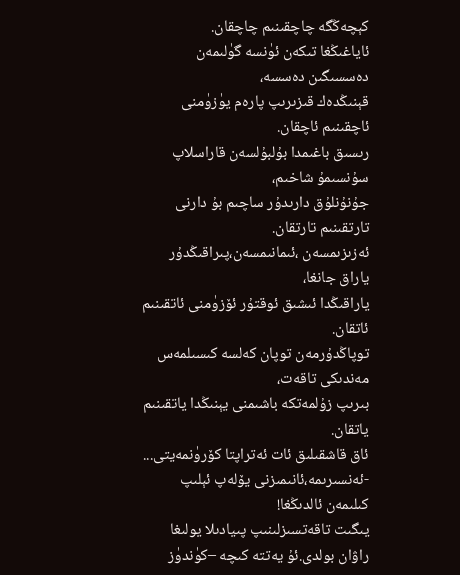كېچەڭگە چاچقىنىم چاچقان.
ئاياغىڭغا تىكەن ئۈنسە گۈلىمەن دەسسىگىن دەسسە،
قېنىڭدەك قىزىرىپ پارەم يۈزۈمنى ئاچقىنىم ئاچقان.
رىسىق باغىمدا بۇلبۇلسەن قاراسلاپ سۇنسىمۇ شاخىم،
جۇنۇنلۇق دارىدۇر ساچىم بۇ دارنى تارتقىنىم تارتقان.
ئەزىزىمسەن ،ئىمانىمسەن،پىراقىڭدۇر ياراق جانغا،
ياراقىڭدا ئىشىق ئوقتۇر ئۆزۈمنى ئاتقىنىم ئاتقان.
توپاڭدۇرمەن توپان كەلسە كىسىلمەس مەندىكى تاقەت،
بىرىپ زۇلمەتكە باشىمنى يېنىڭدا ياتقىنىم ياتقان.
ئاق قاشقىلىق ئات ئەتراپتا كۆرۈنمەيتى...
-ئەنسىرىمە،ئانىمىزنى يۆلەپ ئېلىپ كىلىمەن ئالدىڭغا!
يىگىت تاقەتسىزلىنىپ پىيادىلا يولىغا راۋان بولدى.ئۇ يەتتە كىچە –كۈندۈز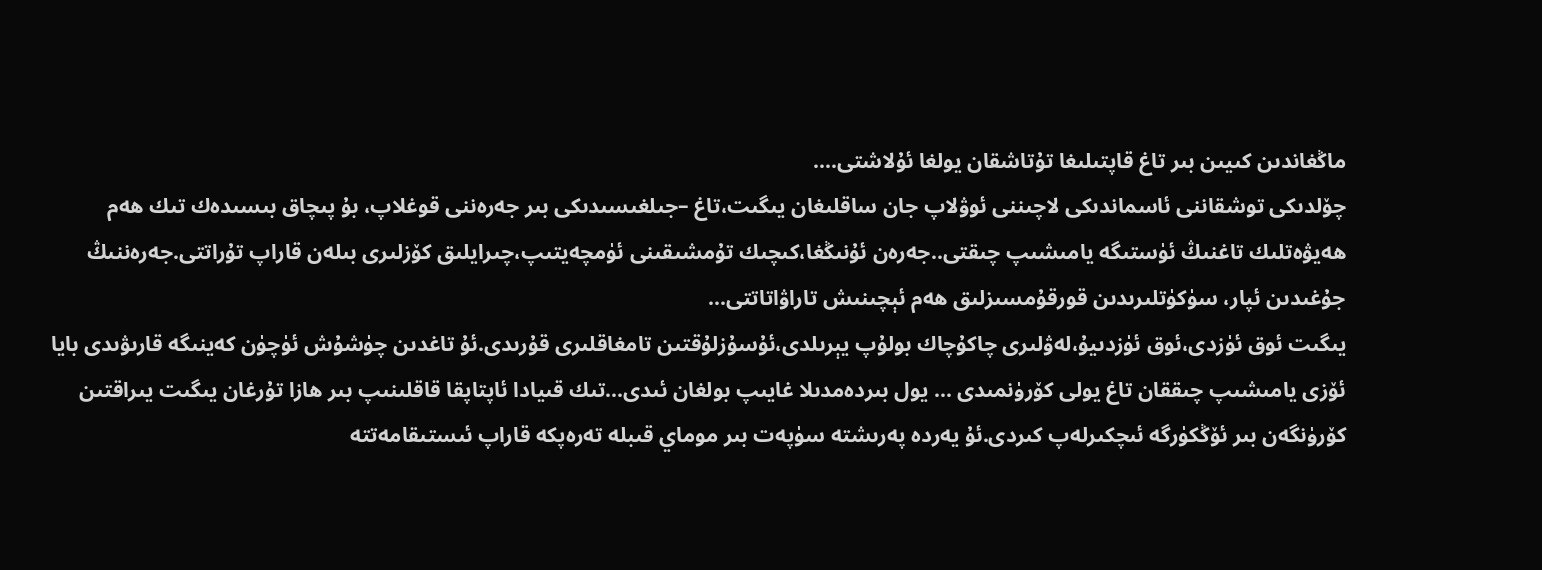ماڭغاندىن كىيىن بىر تاغ قاپتىلىغا تۇتاشقان يولغا ئۇلاشتى....
چۆلدىكى توشقاننى ئاسماندىكى لاچىننى ئوۋلاپ جان ساقلىغان يىگىت،تاغ –جىلغىسىدىكى بىر جەرەننى قوغلاپ، بۇ پىچاق بىسىدەك تىك ھەم ھەيۋەتلىك تاغنىڭ ئۈستىگە يامىشىپ چىقتى..جەرەن ئۇنىڭغا،كىچىك تۇمشىقىنى ئۈمچەيتىپ،چىرايلىق كۆزلىرى بىلەن قاراپ تۇراتتى.جەرەننىڭ جۇغىدىن ئپار، سۈكۈتلىرىدىن قورقۇمسىزلىق ھەم ئېچىنىش تاراۋاتاتتى...
يىگىت ئوق ئۈزدى،ئوق ئۈزدىيۇ،لەۋلىرى چاكۇچاك بولۇپ يېرىلدى،ئۇسۇزلۇقتىن تامغاقلىرى قۇرىدى.ئۇ تاغدىن چۈشۇش ئۈچۈن كەينىگە قارىۋىدى بايا ئۆزى يامىشىپ چىققان تاغ يولى كۆرۈنمىدى ... يول بىردەمدىلا غايىپ بولغان ئىدى...تىك قىيادا ئاپتاپقا قاقلىنىپ بىر ھازا تۇرغان يىگىت يىراقتىن كۆرۈنگەن بىر ئۆڭكۈرگە ئىچكىرلەپ كىردى.ئۇ يەردە پەرىشتە سۈپەت بىر موماي قىبلە تەرەپكە قاراپ ئىستىقامەتتە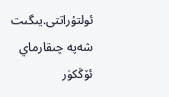ئولتۇراتتى.يىگىت شەپە چىقارماي ئۆڭكۈر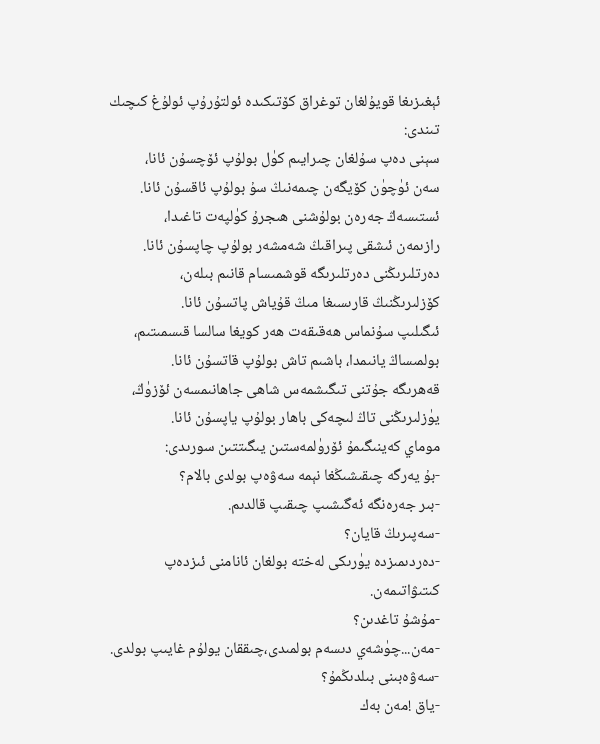ئېغىزىغا قويۇلغان توغراق كۆتىكىدە ئولتۇرۇپ ئولۇغ كىچىك تىندى:
سېنى دەپ سۇلغان چىرايىم كۈل بولۇپ ئۆچسۇن ئانا،
سەن ئۈچۈن كۆيگەن چىمەنىڭ سۇ بولۇپ ئاقسۇن ئانا.
ئستىسەڭ جەرەن بولۇشنى ھىجرۇ كۈلپەت تاغىدا،
رازىمەن ئىشقى پىراقىڭ شەمشەر بولۇپ چاپسۇن ئانا.
دەرتلىرىڭنى دەرتلىرىگە قوشمىسام قانىم بىلەن،
كۆزلىرىڭنىڭ قارىسىغا مىڭ قۇياش پاتسۇن ئانا.
ئىگىلىپ سۇنماس ھەقىقەت ھەر كويغا سالسا قىسمىتىم،
بولمىساڭ يانىمدا، باشىم تاش بولۇپ قاتسۇن ئانا.
قەھرىگە جۇتنى تىگىشمەس شاھى جاھانىمسەن ئۆزۈڭ،
يۈزلىرىڭنى تاڭ لىچەكى باھار بولۇپ ياپسۇن ئانا.
موماي كەينىگىمۇ ئۆرۈلمەستىن يىگىتتىن سورىدى:
-بۇ يەرگە چىقىشىڭغا نېمە سەۋەپ بولدى بالام؟
-بىر جەرەنگە ئەگىشىپ چىقىپ قالدىم.
-سەپىرىڭ قايان؟
-دەردىمىزدە يۈرىكى لەختە بولغان ئانامنى ئىزدەپ كىتىۋاتىمەن.
-مۇشۇ تاغدىن؟
-مەن...چۈشەي دىسەم بولمىدى،چىققان يولۇم غايىپ بولدى.
-سەۋەبىنى بىلدىڭمۇ؟
-ياق !مەن بەك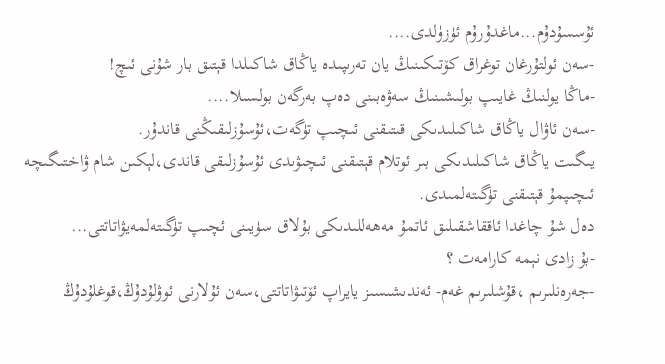ئۇسسۇدۇم...ماغدۇرۇم ئۈزۈلدى....
-سەن ئولتۇرغان توغراق كۆتىكىنىڭ يان تەرىپىدە ياڭاق شاكىلدا قېتىق بار شۇنى ئىچ!
-ماڭا يولنىڭ غايىپ بولىشىنىڭ سەۋەبىنى دەپ بەرگەن بولسىلا....
-سەن ئاۋال ياڭاق شاكىلىدىكى قىتىقنى ئىچىپ تۈگەت،ئۇسۇزلىقىڭنى قاندۇر.
يىگىت ياڭاق شاكىلىدىكى بىر ئوتلام قېتىقنى ئىچىۋىدى ئۇسۇزلىقى قاندى،لېكىن شام ۋاختىگىچە ئىچىپمۇ قېتىقنى تۈگىتەلمىدى.
دەل شۇ چاغدا ئاققاشقىلىق ئاتمۇ مەھەللىدىكى بۇلاق سۈيىنى ئچىپ تۈگىتەلمەيۋاتاتتى...
-بۇ زادى نېمە كارامەت ؟
-جەرەنلىرىم ،قۇشلىرىم غەم- ئەندىشىسىز يايراپ ئۆتىۋاتاتتى،سەن ئۇلارنى ئوۋلۇدۇڭ،قوغلۇدۇڭ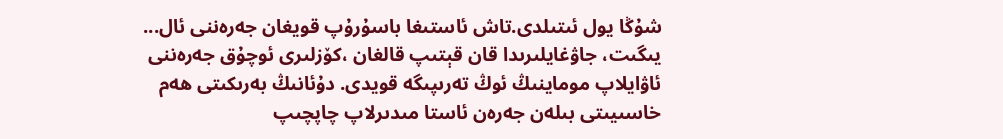شۇڭا يول ئىتىلدى.تاش ئاستىغا باسۇرۇپ قويغان جەرەننى ئال...
يىگىت، جاۋغايلىرىدا قان قېتىپ قالغان ،كۆزلىرى ئوچۇق جەرەننى ئاۋايلاپ موماينىڭ ئوڭ تەرىپىگە قويدى. دۇئانىڭ بەرىكىتى ھەم خاسىيىتى بىلەن جەرەن ئاستا مىدىرلاپ چاپچىپ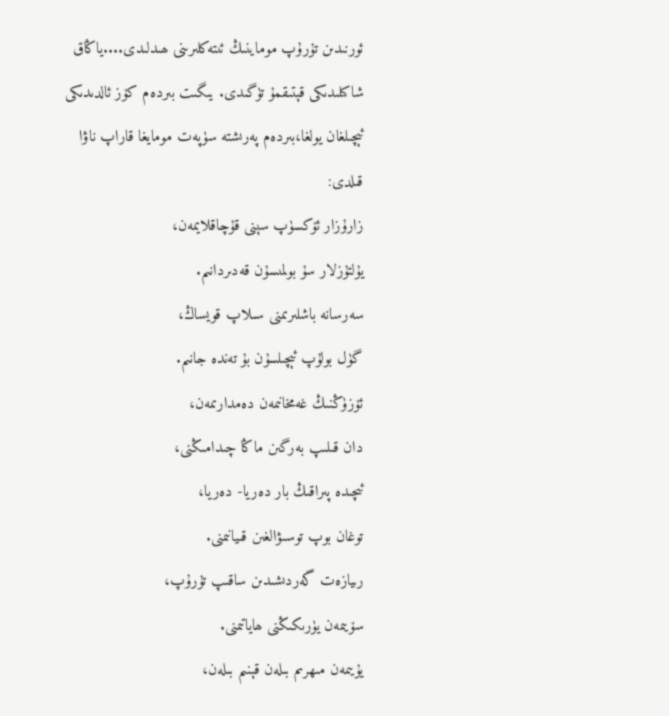ئورنىدىن تۇرۇپ موماينىڭ ئىتەكلىرىنى ھىدلىدى....ياڭاق شاكىلىدىكى قېتىقمۇ تۈگىدى. يىگىت بىردەم كۆز ئالدىدىكى ئېچىلغان يولغا،بىردەم پەرىشتە سۈپەت مومايغا قاراپ ناۋا قىلدى:
زارۇزار ئۆكسۈپ سېنى قۇچاقلايمەن،
يۇلتۇزلار سۇ بولمىسۇن قەدىردانىم.
سەرسانە باشلىرىمنى سىلاپ قويساڭ،
گۈل بولۇپ ئېچىلسۇن بۇ تەندە جانىم.
ئۆزۈڭنىڭ غەمخانىمەن دەمدارىمەن،
دان قىلىپ بەرگىن ماڭا چىدامىڭنى،
ئىچىدە پىراقىڭ بار دەريا- دەريا،
توغان بوپ توسىۋالغىن قىيانىمنى.
رىيازەت گەردىشىدىن ساقىپ تۇرۇپ،
سۆيىمەن يۈرىكىڭنى ھاياتىمنى.
يۇيىمەن مىھرىم بىلەن قېنىم بىلەن،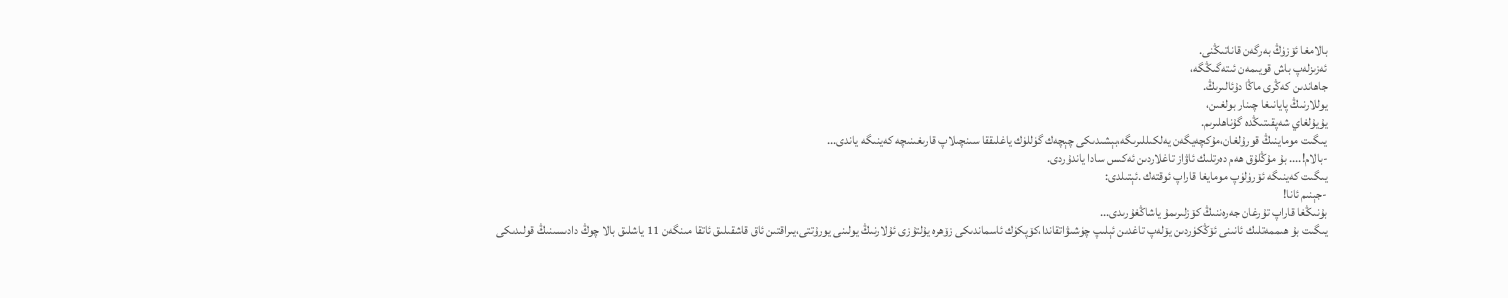بالامغا ئۆزۈڭ بەرگەن قاناتىڭنى.
ئەزىزلەپ باش قويىمەن ئىتەگىڭگە،
جاھاندىن كەڭرى ماڭا دۇئالىرىڭ.
يوللارنىڭ پايانىغا چىنار بولغىن،
يۇيۇلغاي شەپقىتىڭدە گۇناھلىرىم.
يىگىت موماينىڭ قورۇلغان،مۇكچەيگەن يەلكىللىرىگە،بېشىدىكى چېچەك گۈللۈك ياغلىققا سىنچىلاپ قارىغىنىچە كەينىگە ياندى...
-بالام!.... بۇ مۇڭلۇق ھەم دەرتلىك ئاۋاز تاغلاردىن ئەكىس سادا ياندۇردى.
يىگىت كەينىگە ئۆرۈلۈپ مومايغا قاراپ ئوقتەك .ئېتىلدى:
-جېنىم ئانا!
بۇنىڭغا قاراپ تۇرغان جەرەننىڭ كۆزلىرىمۇ ياشاڭغۇرىدى...
يىگىت بۇ ھىممەتلىك ئانىنى ئۆڭكۈردىن يۆلەپ تاغدىن ئېلىپ چۈشىۋاتقاندا،كۆپكۈك ئاسماندىكى زۆھرە يۇلتۇزى ئۇلارنىڭ يولىنى يورۇتتى،يىراقتىن ئاق قاشقىلىق ئاتقا مىنگەن 11 ياشلىق بالا چوڭ دادىسىنىڭ قولىدىكى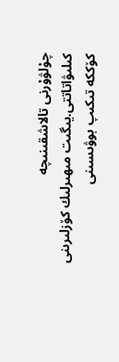چۇلۋۇرنى تالاشقىنىچە كىلىۋاتاتتى.يىگىت مىھىرلىك كۆزلىرىنى كۆككە تىكىپ بوۋىسىنى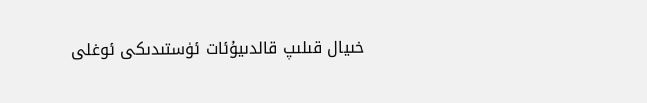خىيال قىلىپ قالدىيۇئات ئۈستىدىكى ئوغلى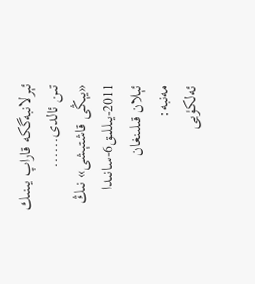ئېرلانبەگكە قاراپ يىنىك تىن ئالدى......
«يېڭى قاشتېشى» نىڭ 2011-يىللىق6-سانىدا ئېلان قىلىنغان
مەنبە:
ئەلكۈيى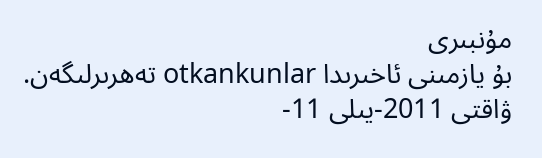مۇنبىرى
بۇ يازمىنى ئاخىرىدا otkankunlar تەھرىرلىگەن. ۋاقتى 2011-يىلى 11-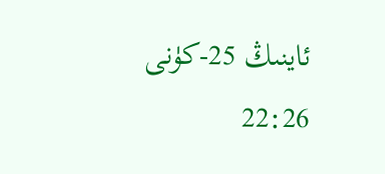ئاينىڭ 25-كۈنى 22:26